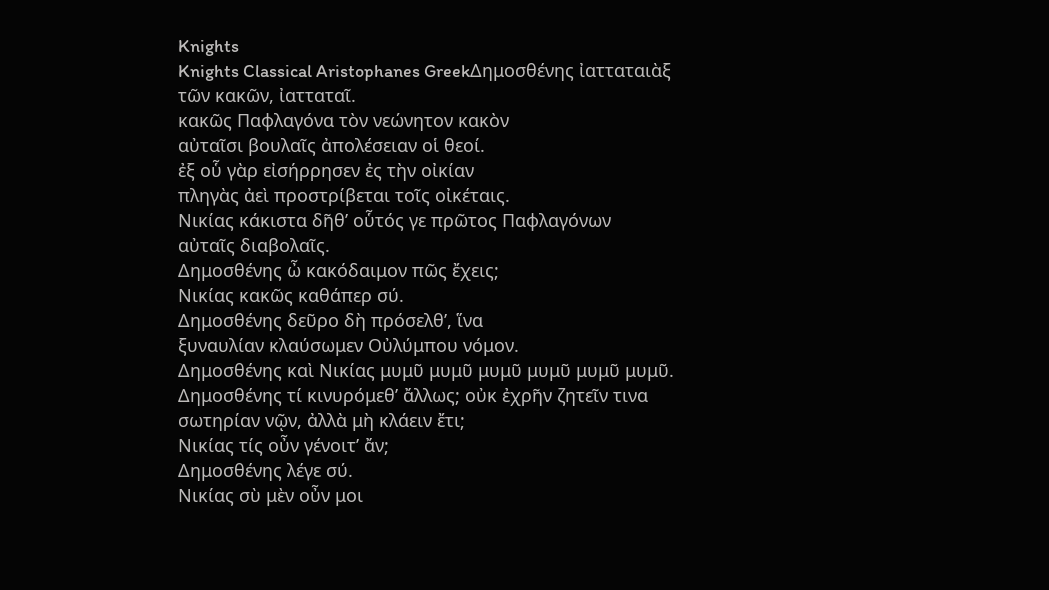Knights
Knights Classical Aristophanes GreekΔημοσθένης ἰατταταιὰξ τῶν κακῶν, ἰατταταῖ.
κακῶς Παφλαγόνα τὸν νεώνητον κακὸν
αὐταῖσι βουλαῖς ἀπολέσειαν οἱ θεοί.
ἐξ οὗ γὰρ εἰσήρρησεν ἐς τὴν οἰκίαν
πληγὰς ἀεὶ προστρίβεται τοῖς οἰκέταις.
Νικίας κάκιστα δῆθʼ οὗτός γε πρῶτος Παφλαγόνων
αὐταῖς διαβολαῖς.
Δημοσθένης ὦ κακόδαιμον πῶς ἔχεις;
Νικίας κακῶς καθάπερ σύ.
Δημοσθένης δεῦρο δὴ πρόσελθʼ, ἵνα
ξυναυλίαν κλαύσωμεν Οὐλύμπου νόμον.
Δημοσθένης καὶ Νικίας μυμῦ μυμῦ μυμῦ μυμῦ μυμῦ μυμῦ.
Δημοσθένης τί κινυρόμεθʼ ἄλλως; οὐκ ἐχρῆν ζητεῖν τινα
σωτηρίαν νῷν, ἀλλὰ μὴ κλάειν ἔτι;
Νικίας τίς οὖν γένοιτʼ ἄν;
Δημοσθένης λέγε σύ.
Νικίας σὺ μὲν οὖν μοι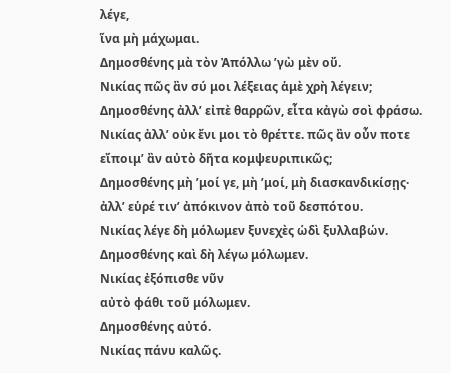λέγε,
ἵνα μὴ μάχωμαι.
Δημοσθένης μὰ τὸν Ἀπόλλω ʼγὼ μὲν οὔ.
Νικίας πῶς ἂν σύ μοι λέξειας ἁμὲ χρὴ λέγειν;
Δημοσθένης ἀλλʼ εἰπὲ θαρρῶν, εἶτα κἀγὼ σοὶ φράσω.
Νικίας ἀλλʼ οὐκ ἔνι μοι τὸ θρέττε. πῶς ἂν οὖν ποτε
εἴποιμʼ ἂν αὐτὸ δῆτα κομψευριπικῶς;
Δημοσθένης μὴ ʼμοί γε, μὴ ʼμοί, μὴ διασκανδικίσῃς·
ἀλλʼ εὑρέ τινʼ ἀπόκινον ἀπὸ τοῦ δεσπότου.
Νικίας λέγε δὴ μόλωμεν ξυνεχὲς ὡδὶ ξυλλαβών.
Δημοσθένης καὶ δὴ λέγω μόλωμεν.
Νικίας ἐξόπισθε νῦν
αὐτὸ φάθι τοῦ μόλωμεν.
Δημοσθένης αὐτό.
Νικίας πάνυ καλῶς.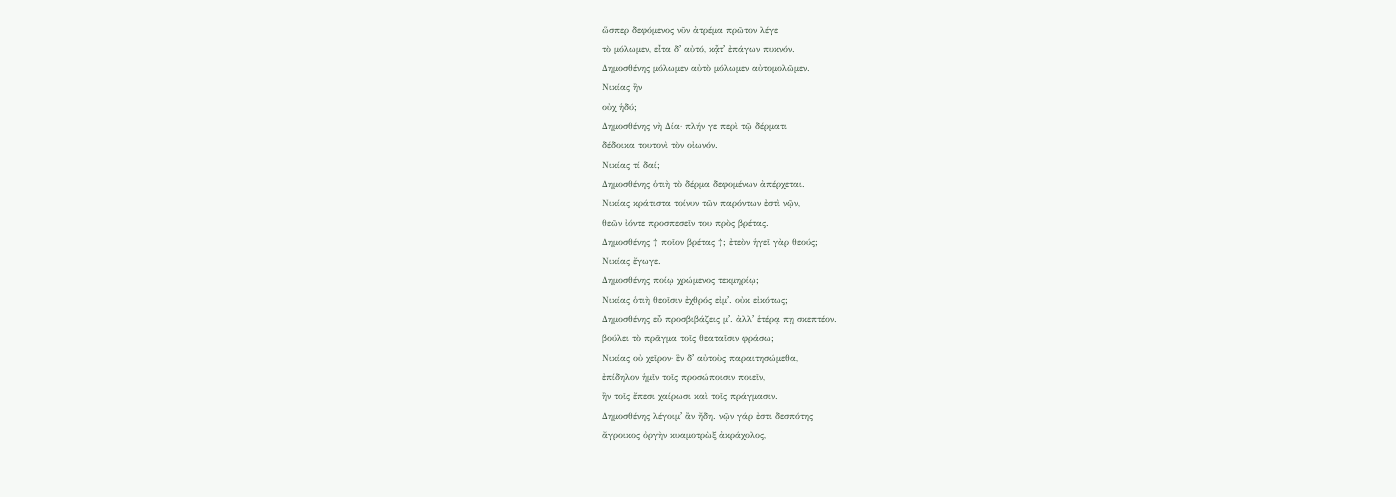ὥσπερ δεφόμενος νῦν ἀτρέμα πρῶτον λέγε
τὸ μόλωμεν, εἶτα δʼ αὐτό, κᾆτʼ ἐπάγων πυκνόν.
Δημοσθένης μόλωμεν αὐτὸ μόλωμεν αὐτομολῶμεν.
Νικίας ἢν
οὐχ ἡδύ;
Δημοσθένης νὴ Δία· πλήν γε περὶ τῷ δέρματι
δέδοικα τουτονὶ τὸν οἰωνόν.
Νικίας τί δαί;
Δημοσθένης ὁτιὴ τὸ δέρμα δεφομένων ἀπέρχεται.
Νικίας κράτιστα τοίνυν τῶν παρόντων ἐστὶ νῷν,
θεῶν ἰόντε προσπεσεῖν του πρὸς βρέτας.
Δημοσθένης † ποῖον βρέτας †; ἐτεὸν ἡγεῖ γὰρ θεούς;
Νικίας ἔγωγε.
Δημοσθένης ποίῳ χρώμενος τεκμηρίῳ;
Νικίας ὁτιὴ θεοῖσιν ἐχθρός εἰμʼ. οὐκ εἰκότως;
Δημοσθένης εὖ προσβιβάζεις μʼ. ἀλλʼ ἑτέρᾳ πῃ σκεπτέον.
βούλει τὸ πρᾶγμα τοῖς θεαταῖσιν φράσω;
Νικίας οὐ χεῖρον· ἓν δʼ αὐτοὺς παραιτησώμεθα,
ἐπίδηλον ἡμῖν τοῖς προσώποισιν ποιεῖν,
ἢν τοῖς ἔπεσι χαίρωσι καὶ τοῖς πράγμασιν.
Δημοσθένης λέγοιμʼ ἂν ἤδη. νῷν γάρ ἐστι δεσπότης
ἄγροικος ὀργὴν κυαμοτρὼξ ἀκράχολος,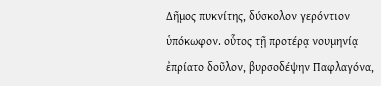Δῆμος πυκνίτης, δύσκολον γερόντιον
ὑπόκωφον. οὗτος τῇ προτέρᾳ νουμηνίᾳ
ἐπρίατο δοῦλον, βυρσοδέψην Παφλαγόνα,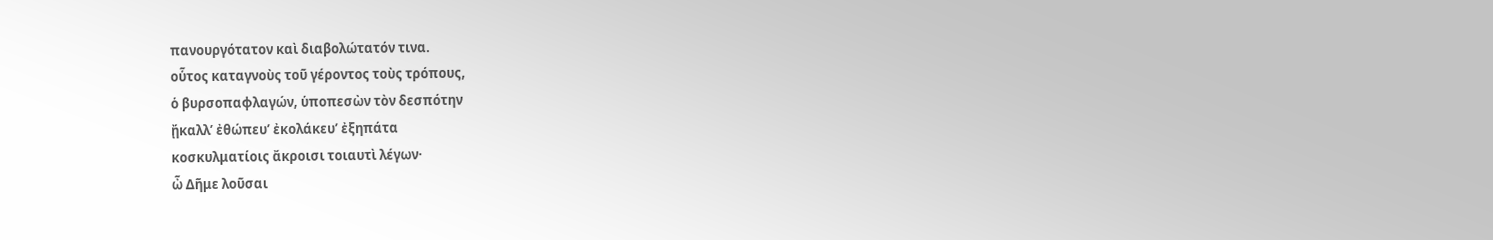πανουργότατον καὶ διαβολώτατόν τινα.
οὗτος καταγνοὺς τοῦ γέροντος τοὺς τρόπους,
ὁ βυρσοπαφλαγών, ὑποπεσὼν τὸν δεσπότην
ᾔκαλλʼ ἐθώπευʼ ἐκολάκευʼ ἐξηπάτα
κοσκυλματίοις ἄκροισι τοιαυτὶ λέγων·
ὦ Δῆμε λοῦσαι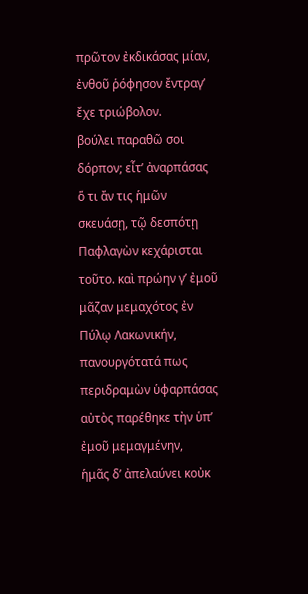πρῶτον ἐκδικάσας μίαν,
ἐνθοῦ ῥόφησον ἔντραγʼ ἔχε τριώβολον.
βούλει παραθῶ σοι δόρπον; εἶτʼ ἀναρπάσας
ὅ τι ἄν τις ἡμῶν σκευάσῃ, τῷ δεσπότῃ
Παφλαγὼν κεχάρισται τοῦτο. καὶ πρώην γʼ ἐμοῦ
μᾶζαν μεμαχότος ἐν Πύλῳ Λακωνικήν,
πανουργότατά πως περιδραμὼν ὑφαρπάσας
αὐτὸς παρέθηκε τὴν ὑπʼ ἐμοῦ μεμαγμένην,
ἡμᾶς δʼ ἀπελαύνει κοὐκ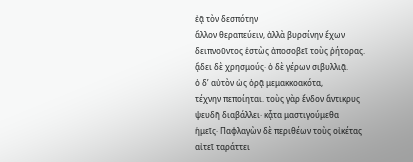ἐᾷ τὸν δεσπότην
ἄλλον θεραπεύειν, ἀλλὰ βυρσίνην ἔχων
δειπνοῦντος ἑστὼς ἀποσοβεῖ τοὺς ῥήτορας.
ᾄδει δὲ χρησμούς· ὁ δὲ γέρων σιβυλλιᾷ.
ὁ δʼ αὐτὸν ὡς ὁρᾷ μεμακκοακότα,
τέχνην πεποίηται. τοὺς γὰρ ἔνδον ἄντικρυς
ψευδῆ διαβάλλει· κᾆτα μαστιγούμεθα
ἡμεῖς· Παφλαγὼν δὲ περιθέων τοὺς οἰκέτας
αἰτεῖ ταράττει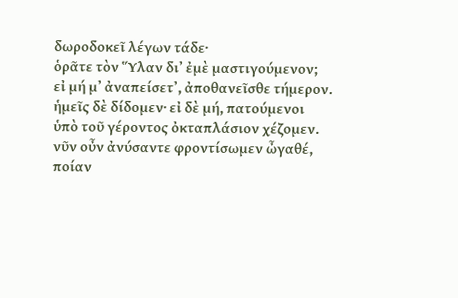δωροδοκεῖ λέγων τάδε·
ὁρᾶτε τὸν Ὕλαν διʼ ἐμὲ μαστιγούμενον;
εἰ μή μʼ ἀναπείσετʼ, ἀποθανεῖσθε τήμερον.
ἡμεῖς δὲ δίδομεν· εἰ δὲ μή, πατούμενοι
ὑπὸ τοῦ γέροντος ὀκταπλάσιον χέζομεν.
νῦν οὖν ἀνύσαντε φροντίσωμεν ὦγαθέ,
ποίαν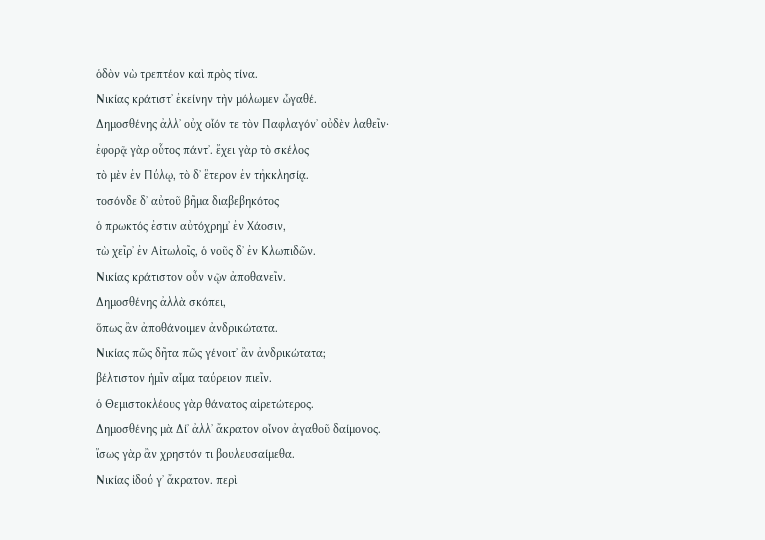ὁδὸν νὼ τρεπτέον καὶ πρὸς τίνα.
Νικίας κράτιστʼ ἐκείνην τὴν μόλωμεν ὦγαθέ.
Δημοσθένης ἀλλʼ οὐχ οἷόν τε τὸν Παφλαγόνʼ οὐδὲν λαθεῖν·
ἐφορᾷ γὰρ οὗτος πάντʼ. ἔχει γὰρ τὸ σκέλος
τὸ μὲν ἐν Πύλῳ, τὸ δʼ ἓτερον ἐν τἠκκλησίᾳ.
τοσόνδε δʼ αὐτοῦ βῆμα διαβεβηκότος
ὁ πρωκτός ἐστιν αὐτόχρημʼ ἐν Χάοσιν,
τὼ χεῖρʼ ἐν Αἰτωλοῖς, ὁ νοῦς δʼ ἐν Κλωπιδῶν.
Νικίας κράτιστον οὖν νῷν ἀποθανεῖν.
Δημοσθένης ἀλλὰ σκόπει,
ὅπως ἂν ἀποθάνοιμεν ἀνδρικώτατα.
Νικίας πῶς δῆτα πῶς γένοιτʼ ἂν ἀνδρικώτατα;
βέλτιστον ἡμῖν αἷμα ταύρειον πιεῖν.
ὁ Θεμιστοκλέους γὰρ θάνατος αἱρετώτερος.
Δημοσθένης μὰ Δίʼ ἀλλʼ ἄκρατον οἶνον ἀγαθοῦ δαίμονος.
ἴσως γὰρ ἂν χρηστόν τι βουλευσαίμεθα.
Νικίας ἰδού γʼ ἄκρατον. περὶ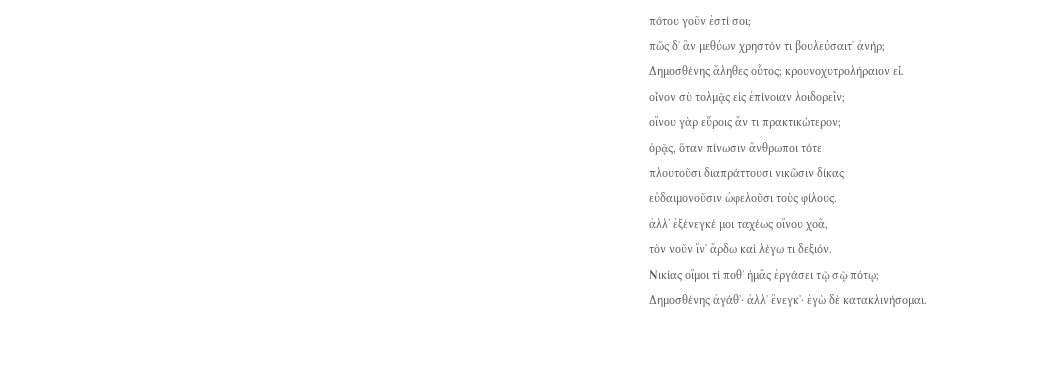πότου γοῦν ἐστί σοι;
πῶς δʼ ἂν μεθύων χρηστόν τι βουλεύσαιτʼ ἀνήρ;
Δημοσθένης ἄληθες οὗτος; κρουνοχυτρολήραιον εἶ.
οἶνον σὺ τολμᾷς εἰς ἐπίνοιαν λοιδορεῖν;
οἴνου γὰρ εὕροις ἄν τι πρακτικώτερον;
ὁρᾷς, ὅταν πίνωσιν ἄνθρωποι τότε
πλουτοῦσι διαπράττουσι νικῶσιν δίκας
εὐδαιμονοῦσιν ὠφελοῦσι τοὺς φίλους.
ἀλλʼ ἐξένεγκέ μοι ταχέως οἴνου χοᾶ,
τὸν νοῦν ἵνʼ ἄρδω καὶ λέγω τι δεξιόν.
Νικίας οἴμοι τί ποθʼ ἡμᾶς ἐργάσει τῷ σῷ πότῳ;
Δημοσθένης ἀγάθʼ· ἀλλʼ ἔνεγκʼ· ἐγὼ δὲ κατακλινήσομαι.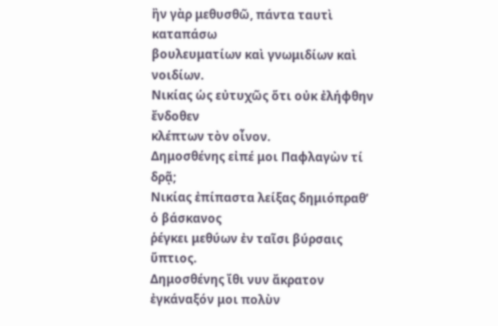ἢν γὰρ μεθυσθῶ, πάντα ταυτὶ καταπάσω
βουλευματίων καὶ γνωμιδίων καὶ νοιδίων.
Νικίας ὡς εὐτυχῶς ὅτι οὐκ ἐλήφθην ἔνδοθεν
κλέπτων τὸν οἶνον.
Δημοσθένης εἰπέ μοι Παφλαγὼν τί δρᾷ;
Νικίας ἐπίπαστα λείξας δημιόπραθʼ ὁ βάσκανος
ῥέγκει μεθύων ἐν ταῖσι βύρσαις ὕπτιος.
Δημοσθένης ἴθι νυν ἄκρατον ἐγκάναξόν μοι πολὺν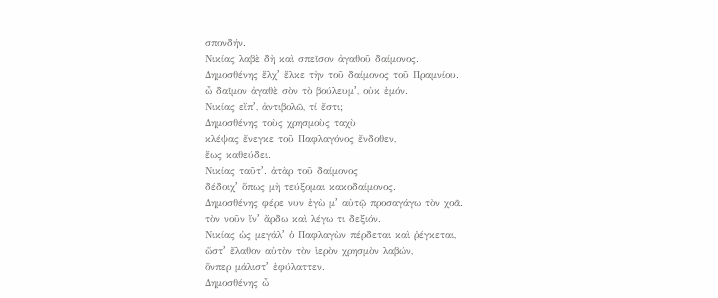σπονδήν.
Νικίας λαβὲ δὴ καὶ σπεῖσον ἀγαθοῦ δαίμονος.
Δημοσθένης ἕλχʼ ἕλκε τὴν τοῦ δαίμονος τοῦ Πραμνίου.
ὦ δαῖμον ἀγαθὲ σὸν τὸ βούλευμʼ, οὐκ ἐμόν.
Νικίας εἴπʼ, ἀντιβολῶ, τί ἔστι;
Δημοσθένης τοὺς χρησμοὺς ταχὺ
κλέψας ἔνεγκε τοῦ Παφλαγόνος ἔνδοθεν,
ἕως καθεύδει.
Νικίας ταῦτʼ. ἀτὰρ τοῦ δαίμονος
δέδοιχʼ ὅπως μὴ τεύξομαι κακοδαίμονος.
Δημοσθένης φέρε νυν ἐγὼ μʼ αὐτῷ προσαγάγω τὸν χοᾶ.
τὸν νοῦν ἵνʼ ἄρδω καὶ λέγω τι δεξιόν.
Νικίας ὡς μεγάλʼ ὁ Παφλαγὼν πέρδεται καὶ ῥέγκεται,
ὥστʼ ἔλαθον αὐτὸν τὸν ἱερὸν χρησμὸν λαβών,
ὅνπερ μάλιστʼ ἐφύλαττεν.
Δημοσθένης ὦ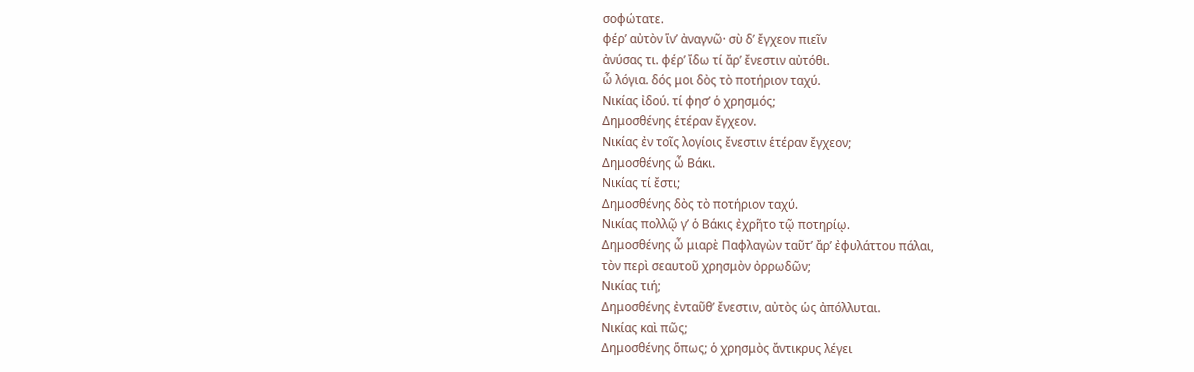σοφώτατε.
φέρʼ αὐτὸν ἵνʼ ἀναγνῶ· σὺ δʼ ἔγχεον πιεῖν
ἀνύσας τι. φέρʼ ἴδω τί ἄρʼ ἔνεστιν αὐτόθι.
ὦ λόγια. δός μοι δὸς τὸ ποτήριον ταχύ.
Νικίας ἰδού. τί φησʼ ὁ χρησμός;
Δημοσθένης ἑτέραν ἔγχεον.
Νικίας ἐν τοῖς λογίοις ἔνεστιν ἑτέραν ἔγχεον;
Δημοσθένης ὦ Βάκι.
Νικίας τί ἔστι;
Δημοσθένης δὸς τὸ ποτήριον ταχύ.
Νικίας πολλῷ γʼ ὁ Βάκις ἐχρῆτο τῷ ποτηρίῳ.
Δημοσθένης ὦ μιαρὲ Παφλαγὼν ταῦτʼ ἄρʼ ἐφυλάττου πάλαι,
τὸν περὶ σεαυτοῦ χρησμὸν ὀρρωδῶν;
Νικίας τιή;
Δημοσθένης ἐνταῦθʼ ἔνεστιν, αὐτὸς ὡς ἀπόλλυται.
Νικίας καὶ πῶς;
Δημοσθένης ὅπως; ὁ χρησμὸς ἄντικρυς λέγει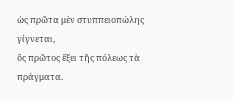ὡς πρῶτα μὲν στυππειοπώλης γίγνεται,
ὃς πρῶτος ἕξει τῆς πόλεως τὰ πράγματα.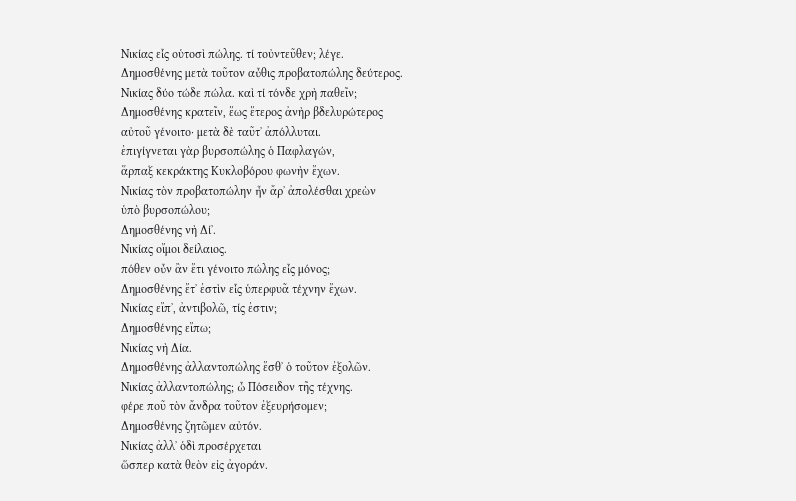Νικίας εἷς οὑτοσὶ πώλης. τί τοὐντεῦθεν; λέγε.
Δημοσθένης μετὰ τοῦτον αὖθις προβατοπώλης δεύτερος.
Νικίας δύο τώδε πώλα. καὶ τί τόνδε χρὴ παθεῖν;
Δημοσθένης κρατεῖν, ἕως ἕτερος ἀνὴρ βδελυρώτερος
αὐτοῦ γένοιτο· μετὰ δὲ ταῦτʼ ἀπόλλυται.
ἐπιγίγνεται γὰρ βυρσοπώλης ὁ Παφλαγών,
ἅρπαξ κεκράκτης Κυκλοβόρου φωνὴν ἔχων.
Νικίας τὸν προβατοπώλην ἦν ἄρʼ ἀπολέσθαι χρεὼν
ὑπὸ βυρσοπώλου;
Δημοσθένης νὴ Δίʼ.
Νικίας οἴμοι δείλαιος.
πόθεν οὖν ἂν ἔτι γένοιτο πώλης εἶς μόνος;
Δημοσθένης ἔτʼ ἐστὶν εἷς ὑπερφυᾶ τέχνην ἔχων.
Νικίας εἴπʼ, ἀντιβολῶ, τίς ἐστιν;
Δημοσθένης εἴπω;
Νικίας νὴ Δία.
Δημοσθένης ἀλλαντοπώλης ἔσθʼ ὁ τοῦτον ἐξολῶν.
Νικίας ἀλλαντοπώλης; ὦ Πόσειδον τῆς τέχνης.
φέρε ποῦ τὸν ἄνδρα τοῦτον ἐξευρήσομεν;
Δημοσθένης ζητῶμεν αὐτόν.
Νικίας ἀλλʼ ὁδὶ προσέρχεται
ὥσπερ κατὰ θεὸν εἰς ἀγοράν.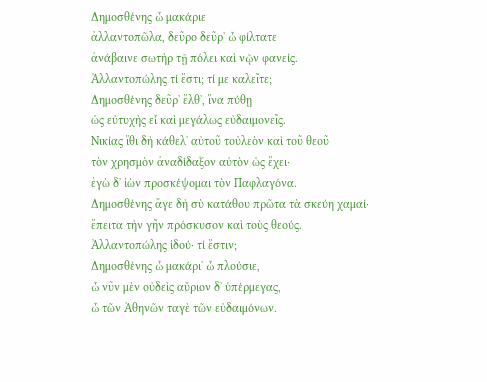Δημοσθένης ὦ μακάριε
ἀλλαντοπῶλα, δεῦρο δεῦρʼ ὦ φίλτατε
ἀνάβαινε σωτὴρ τῇ πόλει καὶ νῷν φανείς.
Ἀλλαντοπώλης τί ἔστι; τί με καλεῖτε;
Δημοσθένης δεῦρʼ ἔλθʼ, ἵνα πύθῃ
ὡς εὐτυχὴς εἶ καὶ μεγάλως εὐδαιμονεῖς.
Νικίας ἴθι δὴ κάθελʼ αὐτοῦ τοὐλεὸν καὶ τοῦ θεοῦ
τὸν χρησμὸν ἀναδίδαξον αὐτὸν ὡς ἔχει·
ἐγὼ δʼ ἰὼν προσκέψομαι τὸν Παφλαγόνα.
Δημοσθένης ἄγε δὴ σὺ κατάθου πρῶτα τὰ σκεύη χαμαί·
ἔπειτα τὴν γῆν πρόσκυσον καὶ τοὺς θεούς.
Ἀλλαντοπώλης ἰδού· τί ἔστιν;
Δημοσθένης ὦ μακάριʼ ὦ πλούσιε,
ὦ νῦν μὲν οὐδεὶς αὔριον δʼ ὑπέρμεγας,
ὦ τῶν Ἀθηνῶν ταγὲ τῶν εὐδαιμόνων.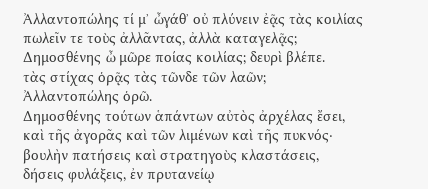Ἀλλαντοπώλης τί μʼ ὦγάθʼ οὐ πλύνειν ἐᾷς τὰς κοιλίας
πωλεῖν τε τοὺς ἀλλᾶντας, ἀλλὰ καταγελᾷς;
Δημοσθένης ὦ μῶρε ποίας κοιλίας; δευρὶ βλέπε.
τὰς στίχας ὁρᾷς τὰς τῶνδε τῶν λαῶν;
Ἀλλαντοπώλης ὁρῶ.
Δημοσθένης τούτων ἁπάντων αὐτὸς ἀρχέλας ἔσει,
καὶ τῆς ἀγορᾶς καὶ τῶν λιμένων καὶ τῆς πυκνός·
βουλὴν πατήσεις καὶ στρατηγοὺς κλαστάσεις,
δήσεις φυλάξεις, ἐν πρυτανείῳ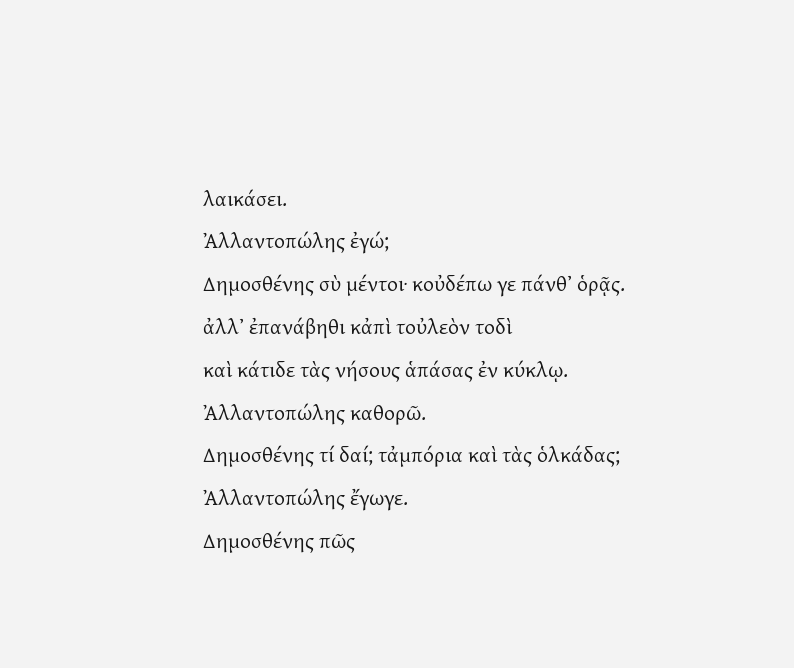λαικάσει.
Ἀλλαντοπώλης ἐγώ;
Δημοσθένης σὺ μέντοι· κοὐδέπω γε πάνθʼ ὁρᾷς.
ἀλλʼ ἐπανάβηθι κἀπὶ τοὐλεὸν τοδὶ
καὶ κάτιδε τὰς νήσους ἁπάσας ἐν κύκλῳ.
Ἀλλαντοπώλης καθορῶ.
Δημοσθένης τί δαί; τἀμπόρια καὶ τὰς ὁλκάδας;
Ἀλλαντοπώλης ἔγωγε.
Δημοσθένης πῶς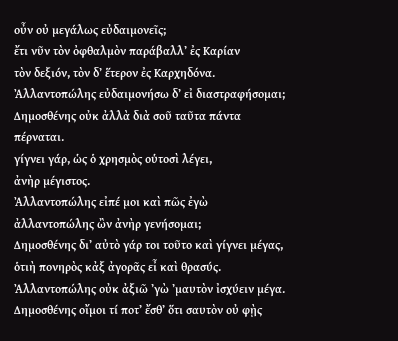οὖν οὐ μεγάλως εὐδαιμονεῖς;
ἔτι νῦν τὸν ὀφθαλμὸν παράβαλλʼ ἐς Καρίαν
τὸν δεξιόν, τὸν δʼ ἕτερον ἐς Καρχηδόνα.
Ἀλλαντοπώλης εὐδαιμονήσω δʼ εἰ διαστραφήσομαι;
Δημοσθένης οὐκ ἀλλὰ διὰ σοῦ ταῦτα πάντα πέρναται.
γίγνει γάρ, ὡς ὁ χρησμὸς οὑτοσὶ λέγει,
ἀνὴρ μέγιστος.
Ἀλλαντοπώλης εἰπέ μοι καὶ πῶς ἐγὼ
ἀλλαντοπώλης ὢν ἀνὴρ γενήσομαι;
Δημοσθένης διʼ αὐτὸ γάρ τοι τοῦτο καὶ γίγνει μέγας,
ὁτιὴ πονηρὸς κἀξ ἀγορᾶς εἶ καὶ θρασύς.
Ἀλλαντοπώλης οὐκ ἀξιῶ ʼγὼ ʼμαυτὸν ἰσχύειν μέγα.
Δημοσθένης οἴμοι τί ποτʼ ἔσθʼ ὅτι σαυτὸν οὐ φῂς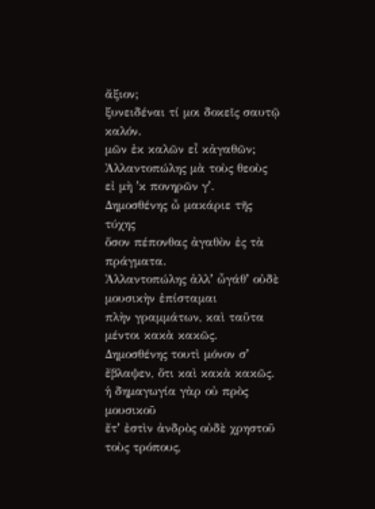ἄξιον;
ξυνειδέναι τί μοι δοκεῖς σαυτῷ καλόν.
μῶν ἐκ καλῶν εἶ κἀγαθῶν;
Ἀλλαντοπώλης μὰ τοὺς θεοὺς
εἰ μὴ ʼκ πονηρῶν γʼ.
Δημοσθένης ὦ μακάριε τῆς τύχης
ὅσον πέπονθας ἀγαθὸν ἐς τὰ πράγματα.
Ἀλλαντοπώλης ἀλλʼ ὦγάθʼ οὐδὲ μουσικὴν ἐπίσταμαι
πλὴν γραμμάτων, καὶ ταῦτα μέντοι κακὰ κακῶς.
Δημοσθένης τουτὶ μόνον σʼ ἔβλαψεν, ὅτι καὶ κακὰ κακῶς.
ἡ δημαγωγία γὰρ οὐ πρὸς μουσικοῦ
ἔτʼ ἐστὶν ἀνδρὸς οὐδὲ χρηστοῦ τοὺς τρόπους,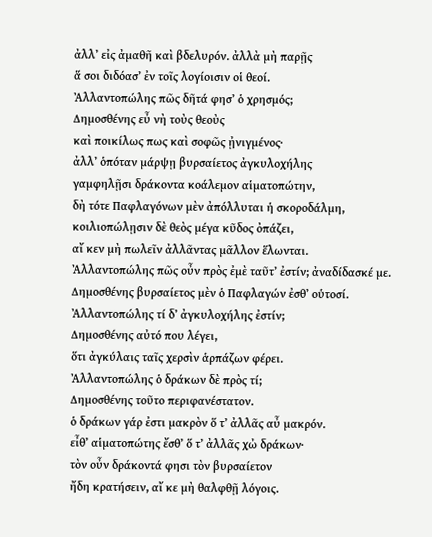ἀλλʼ εἰς ἀμαθῆ καὶ βδελυρόν. ἀλλὰ μὴ παρῇς
ἅ σοι διδόασʼ ἐν τοῖς λογίοισιν οἱ θεοί.
Ἀλλαντοπώλης πῶς δῆτά φησʼ ὁ χρησμός;
Δημοσθένης εὖ νὴ τοὺς θεοὺς
καὶ ποικίλως πως καὶ σοφῶς ᾐνιγμένος·
ἀλλʼ ὁπόταν μάρψῃ βυρσαίετος ἀγκυλοχήλης
γαμφηλῇσι δράκοντα κοάλεμον αἱματοπώτην,
δὴ τότε Παφλαγόνων μὲν ἀπόλλυται ἡ σκοροδάλμη,
κοιλιοπώλῃσιν δὲ θεὸς μέγα κῦδος ὀπάζει,
αἴ κεν μὴ πωλεῖν ἀλλᾶντας μᾶλλον ἕλωνται.
Ἀλλαντοπώλης πῶς οὖν πρὸς ἐμὲ ταῦτʼ ἐστίν; ἀναδίδασκέ με.
Δημοσθένης βυρσαίετος μὲν ὁ Παφλαγών ἐσθʼ οὑτοσί.
Ἀλλαντοπώλης τί δʼ ἀγκυλοχήλης ἐστίν;
Δημοσθένης αὐτό που λέγει,
ὅτι ἀγκύλαις ταῖς χερσὶν ἁρπάζων φέρει.
Ἀλλαντοπώλης ὁ δράκων δὲ πρὸς τί;
Δημοσθένης τοῦτο περιφανέστατον.
ὁ δράκων γάρ ἐστι μακρὸν ὅ τʼ ἀλλᾶς αὖ μακρόν.
εἶθʼ αἱματοπώτης ἔσθʼ ὅ τʼ ἀλλᾶς χὠ δράκων·
τὸν οὖν δράκοντά φησι τὸν βυρσαίετον
ἤδη κρατήσειν, αἴ κε μὴ θαλφθῇ λόγοις.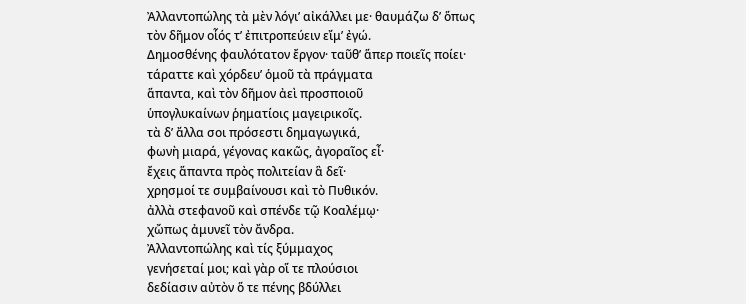Ἀλλαντοπώλης τὰ μὲν λόγιʼ αἰκάλλει με· θαυμάζω δʼ ὅπως
τὸν δῆμον οἷός τʼ ἐπιτροπεύειν εἴμʼ ἐγώ.
Δημοσθένης φαυλότατον ἔργον· ταῦθʼ ἅπερ ποιεῖς ποίει·
τάραττε καὶ χόρδευʼ ὁμοῦ τὰ πράγματα
ἅπαντα, καὶ τὸν δῆμον ἀεὶ προσποιοῦ
ὑπογλυκαίνων ῥηματίοις μαγειρικοῖς.
τὰ δʼ ἄλλα σοι πρόσεστι δημαγωγικά,
φωνὴ μιαρά, γέγονας κακῶς, ἀγοραῖος εἶ·
ἔχεις ἅπαντα πρὸς πολιτείαν ἃ δεῖ·
χρησμοί τε συμβαίνουσι καὶ τὸ Πυθικόν.
ἀλλὰ στεφανοῦ καὶ σπένδε τῷ Κοαλέμῳ·
χὤπως ἀμυνεῖ τὸν ἄνδρα.
Ἀλλαντοπώλης καὶ τίς ξύμμαχος
γενήσεταί μοι; καὶ γὰρ οἵ τε πλούσιοι
δεδίασιν αὐτὸν ὅ τε πένης βδύλλει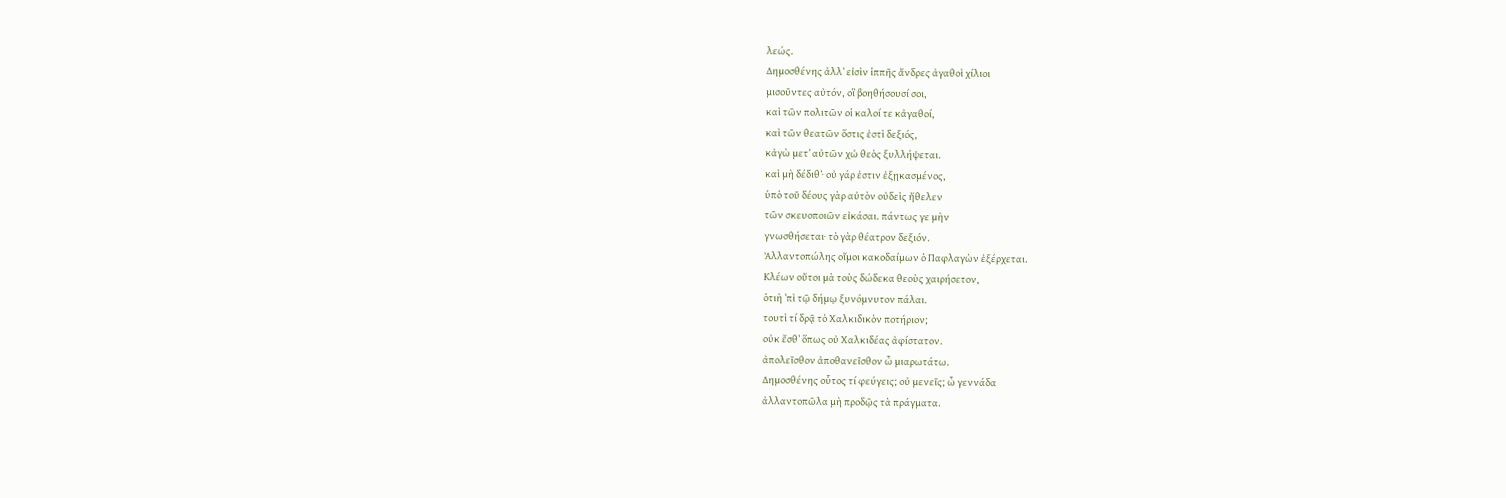λεώς.
Δημοσθένης ἀλλʼ εἰσὶν ἱππῆς ἄνδρες ἀγαθοὶ χίλιοι
μισοῦντες αὐτόν, οἳ βοηθήσουσί σοι,
καὶ τῶν πολιτῶν οἱ καλοί τε κἀγαθοί,
καὶ τῶν θεατῶν ὅστις ἐστὶ δεξιός,
κἀγὼ μετʼ αὐτῶν χὠ θεὸς ξυλλήψεται.
καὶ μὴ δέδιθʼ· οὐ γάρ ἐστιν ἐξῃκασμένος,
ὑπὸ τοῦ δέους γὰρ αὐτὸν οὐδεὶς ἤθελεν
τῶν σκευοποιῶν εἰκάσαι. πάντως γε μὴν
γνωσθήσεται· τὸ γὰρ θέατρον δεξιόν.
Ἀλλαντοπώλης οἴμοι κακοδαίμων ὁ Παφλαγὼν ἐξέρχεται.
Κλέων οὔτοι μὰ τοὺς δώδεκα θεοὺς χαιρήσετον,
ὁτιὴ ʼπὶ τῷ δήμῳ ξυνόμνυτον πάλαι.
τουτὶ τί δρᾷ τὸ Χαλκιδικὸν ποτήριον;
οὐκ ἔσθʼ ὅπως οὐ Χαλκιδέας ἀφίστατον.
ἀπολεῖσθον ἀποθανεῖσθον ὦ μιαρωτάτω.
Δημοσθένης οὗτος τί φεύγεις; οὐ μενεῖς; ὦ γεννάδα
ἀλλαντοπῶλα μὴ προδῷς τὰ πράγματα.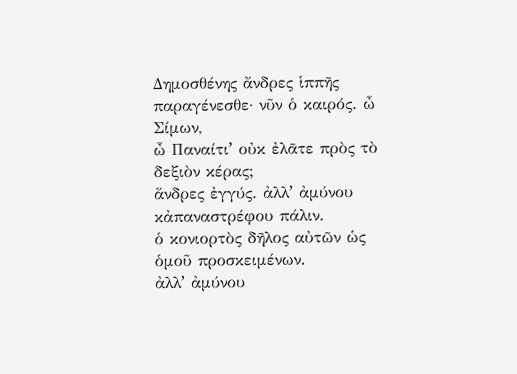Δημοσθένης ἄνδρες ἱππῆς παραγένεσθε· νῦν ὁ καιρός. ὦ Σίμων,
ὦ Παναίτιʼ οὐκ ἐλᾶτε πρὸς τὸ δεξιὸν κέρας;
ἅνδρες ἐγγύς. ἀλλʼ ἀμύνου κἀπαναστρέφου πάλιν.
ὁ κονιορτὸς δῆλος αὐτῶν ὡς ὁμοῦ προσκειμένων.
ἀλλʼ ἀμύνου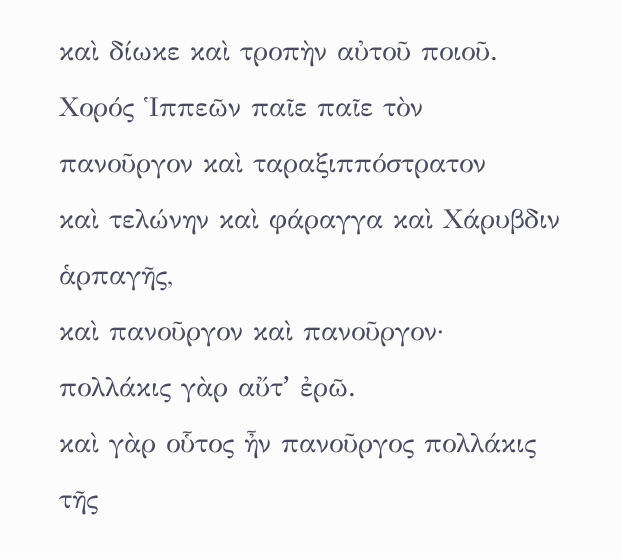καὶ δίωκε καὶ τροπὴν αὐτοῦ ποιοῦ.
Χορός Ἱππεῶν παῖε παῖε τὸν πανοῦργον καὶ ταραξιππόστρατον
καὶ τελώνην καὶ φάραγγα καὶ Χάρυβδιν ἁρπαγῆς,
καὶ πανοῦργον καὶ πανοῦργον· πολλάκις γὰρ αὔτʼ ἐρῶ.
καὶ γὰρ οὗτος ἦν πανοῦργος πολλάκις τῆς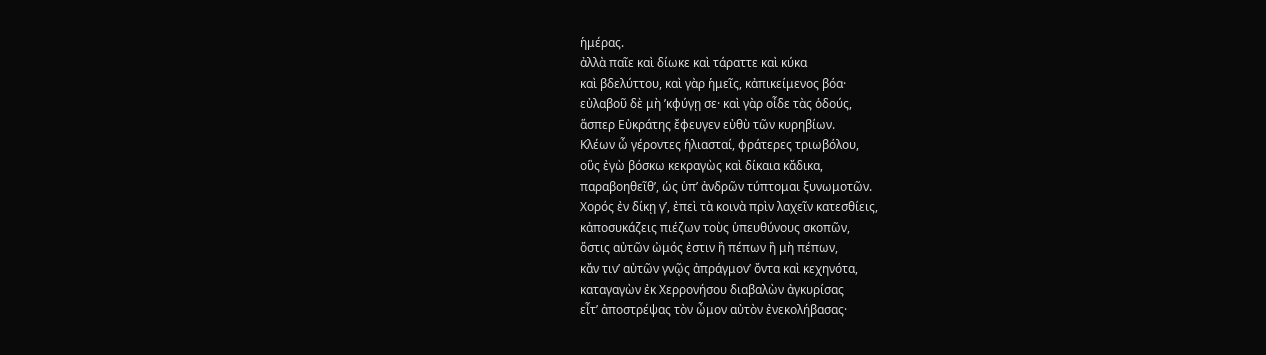ἡμέρας.
ἀλλὰ παῖε καὶ δίωκε καὶ τάραττε καὶ κύκα
καὶ βδελύττου, καὶ γὰρ ἡμεῖς, κἀπικείμενος βόα·
εὐλαβοῦ δὲ μὴ ʼκφύγῃ σε· καὶ γὰρ οἶδε τὰς ὁδούς,
ἅσπερ Εὐκράτης ἔφευγεν εὐθὺ τῶν κυρηβίων.
Κλέων ὦ γέροντες ἡλιασταί, φράτερες τριωβόλου,
οὓς ἐγὼ βόσκω κεκραγὼς καὶ δίκαια κἄδικα,
παραβοηθεῖθʼ, ὡς ὑπʼ ἀνδρῶν τύπτομαι ξυνωμοτῶν.
Χορός ἐν δίκῃ γʼ, ἐπεὶ τὰ κοινὰ πρὶν λαχεῖν κατεσθίεις,
κἀποσυκάζεις πιέζων τοὺς ὑπευθύνους σκοπῶν,
ὅστις αὐτῶν ὠμός ἐστιν ἢ πέπων ἢ μὴ πέπων,
κἄν τινʼ αὐτῶν γνῷς ἀπράγμονʼ ὄντα καὶ κεχηνότα,
καταγαγὼν ἐκ Χερρονήσου διαβαλὼν ἀγκυρίσας
εἶτʼ ἀποστρέψας τὸν ὦμον αὐτὸν ἐνεκολήβασας·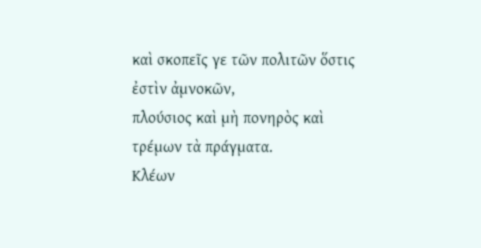καὶ σκοπεῖς γε τῶν πολιτῶν ὅστις ἐστὶν ἀμνοκῶν,
πλούσιος καὶ μὴ πονηρὸς καὶ τρέμων τὰ πράγματα.
Κλέων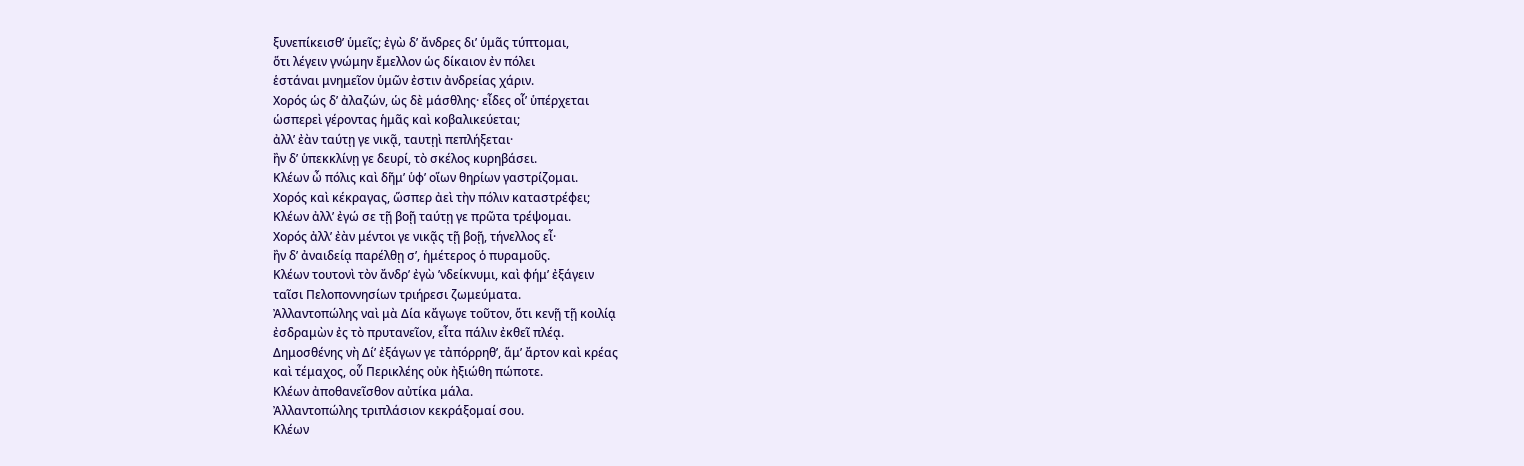ξυνεπίκεισθʼ ὑμεῖς; ἐγὼ δʼ ἄνδρες διʼ ὑμᾶς τύπτομαι,
ὅτι λέγειν γνώμην ἔμελλον ὡς δίκαιον ἐν πόλει
ἑστάναι μνημεῖον ὑμῶν ἐστιν ἀνδρείας χάριν.
Χορός ὡς δʼ ἀλαζών, ὡς δὲ μάσθλης· εἶδες οἷʼ ὑπέρχεται
ὡσπερεὶ γέροντας ἡμᾶς καὶ κοβαλικεύεται;
ἀλλʼ ἐὰν ταύτῃ γε νικᾷ, ταυτῃὶ πεπλήξεται·
ἢν δʼ ὑπεκκλίνῃ γε δευρί, τὸ σκέλος κυρηβάσει.
Κλέων ὦ πόλις καὶ δῆμʼ ὑφʼ οἵων θηρίων γαστρίζομαι.
Χορός καὶ κέκραγας, ὥσπερ ἀεὶ τὴν πόλιν καταστρέφει;
Κλέων ἀλλʼ ἐγώ σε τῇ βοῇ ταύτῃ γε πρῶτα τρέψομαι.
Χορός ἀλλʼ ἐὰν μέντοι γε νικᾷς τῇ βοῇ, τήνελλος εἶ·
ἢν δʼ ἀναιδείᾳ παρέλθῃ σʼ, ἡμέτερος ὁ πυραμοῦς.
Κλέων τουτονὶ τὸν ἄνδρʼ ἐγὼ ʼνδείκνυμι, καὶ φήμʼ ἐξάγειν
ταῖσι Πελοποννησίων τριήρεσι ζωμεύματα.
Ἀλλαντοπώλης ναὶ μὰ Δία κἄγωγε τοῦτον, ὅτι κενῇ τῇ κοιλίᾳ
ἐσδραμὼν ἐς τὸ πρυτανεῖον, εἶτα πάλιν ἐκθεῖ πλέᾳ.
Δημοσθένης νὴ Δίʼ ἐξάγων γε τἀπόρρηθʼ, ἅμʼ ἄρτον καὶ κρέας
καὶ τέμαχος, οὗ Περικλέης οὐκ ἠξιώθη πώποτε.
Κλέων ἀποθανεῖσθον αὐτίκα μάλα.
Ἀλλαντοπώλης τριπλάσιον κεκράξομαί σου.
Κλέων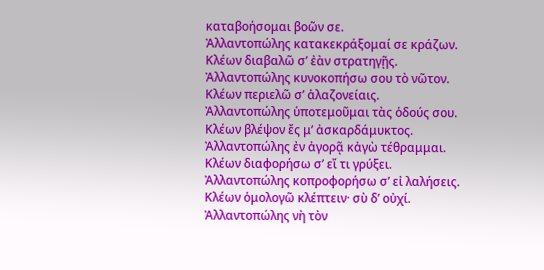καταβοήσομαι βοῶν σε.
Ἀλλαντοπώλης κατακεκράξομαί σε κράζων.
Κλέων διαβαλῶ σʼ ἐὰν στρατηγῇς.
Ἀλλαντοπώλης κυνοκοπήσω σου τὸ νῶτον.
Κλέων περιελῶ σʼ ἀλαζονείαις.
Ἀλλαντοπώλης ὑποτεμοῦμαι τὰς ὁδούς σου.
Κλέων βλέψον ἔς μʼ ἀσκαρδάμυκτος.
Ἀλλαντοπώλης ἐν ἀγορᾷ κἀγὼ τέθραμμαι.
Κλέων διαφορήσω σʼ εἴ τι γρύξει.
Ἀλλαντοπώλης κοπροφορήσω σʼ εἰ λαλήσεις.
Κλέων ὁμολογῶ κλέπτειν· σὺ δʼ οὐχί.
Ἀλλαντοπώλης νὴ τὸν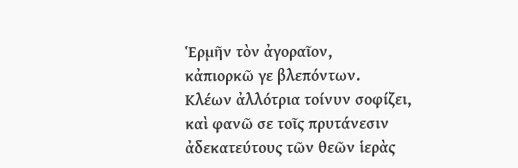Ἑρμῆν τὸν ἀγοραῖον,
κἀπιορκῶ γε βλεπόντων.
Κλέων ἀλλότρια τοίνυν σοφίζει,
καὶ φανῶ σε τοῖς πρυτάνεσιν
ἀδεκατεύτους τῶν θεῶν ἱερὰς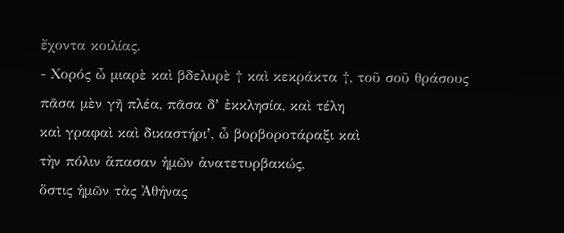ἔχοντα κοιλίας.
- Χορός ὦ μιαρὲ καὶ βδελυρὲ † καὶ κεκράκτα †, τοῦ σοῦ θράσους
πᾶσα μὲν γῆ πλέα, πᾶσα δʼ ἐκκλησία, καὶ τέλη
καὶ γραφαὶ καὶ δικαστήριʼ, ὦ βορβοροτάραξι καὶ
τὴν πόλιν ἅπασαν ἡμῶν ἀνατετυρβακώς,
ὅστις ἡμῶν τὰς Ἀθήνας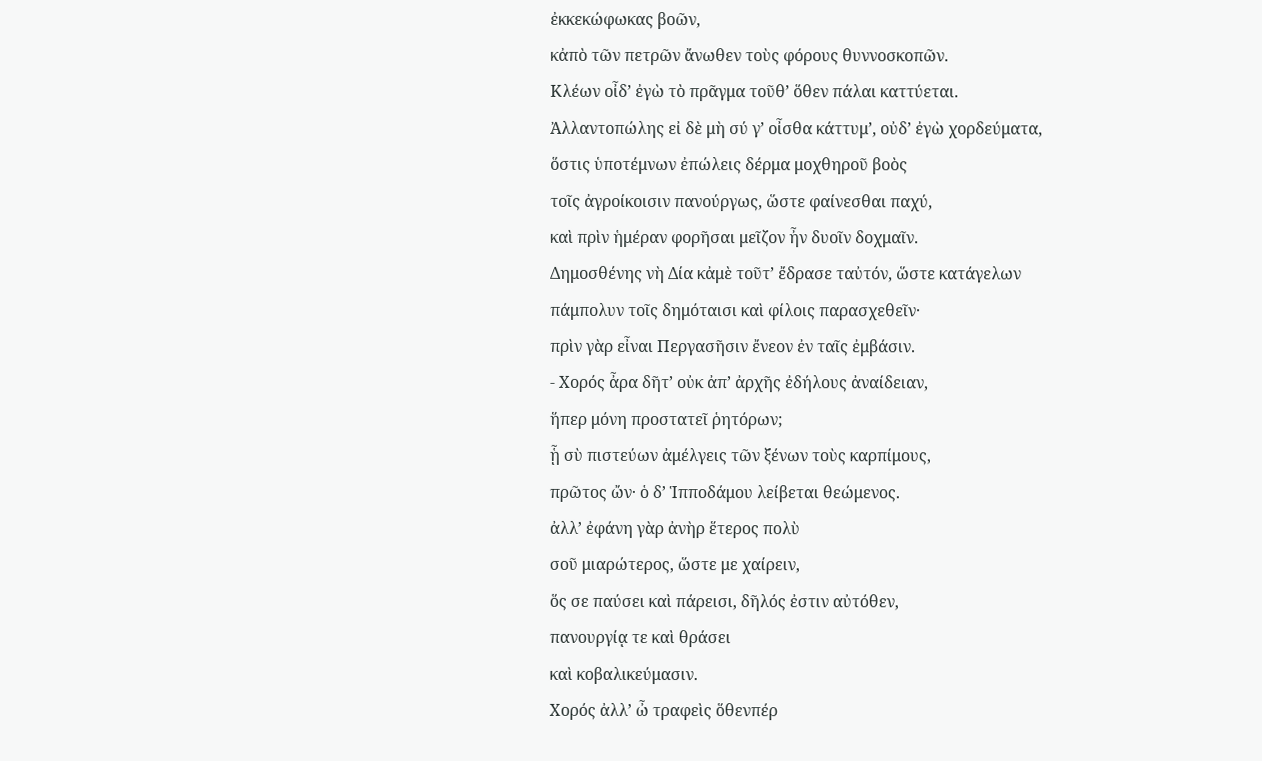ἐκκεκώφωκας βοῶν,
κἀπὸ τῶν πετρῶν ἄνωθεν τοὺς φόρους θυννοσκοπῶν.
Κλέων οἶδʼ ἐγὼ τὸ πρᾶγμα τοῦθʼ ὅθεν πάλαι καττύεται.
Ἀλλαντοπώλης εἰ δὲ μὴ σύ γʼ οἶσθα κάττυμʼ, οὐδʼ ἐγὼ χορδεύματα,
ὅστις ὑποτέμνων ἐπώλεις δέρμα μοχθηροῦ βοὸς
τοῖς ἀγροίκοισιν πανούργως, ὥστε φαίνεσθαι παχύ,
καὶ πρὶν ἡμέραν φορῆσαι μεῖζον ἦν δυοῖν δοχμαῖν.
Δημοσθένης νὴ Δία κἀμὲ τοῦτʼ ἔδρασε ταὐτόν, ὥστε κατάγελων
πάμπολυν τοῖς δημόταισι καὶ φίλοις παρασχεθεῖν·
πρὶν γὰρ εἶναι Περγασῆσιν ἔνεον ἐν ταῖς ἐμβάσιν.
- Χορός ἆρα δῆτʼ οὐκ ἀπʼ ἀρχῆς ἐδήλους ἀναίδειαν,
ἥπερ μόνη προστατεῖ ῥητόρων;
ᾗ σὺ πιστεύων ἀμέλγεις τῶν ξένων τοὺς καρπίμους,
πρῶτος ὤν· ὁ δʼ Ἱπποδάμου λείβεται θεώμενος.
ἀλλʼ ἐφάνη γὰρ ἀνὴρ ἕτερος πολὺ
σοῦ μιαρώτερος, ὥστε με χαίρειν,
ὅς σε παύσει καὶ πάρεισι, δῆλός ἐστιν αὐτόθεν,
πανουργίᾳ τε καὶ θράσει
καὶ κοβαλικεύμασιν.
Χορός ἀλλʼ ὦ τραφεὶς ὅθενπέρ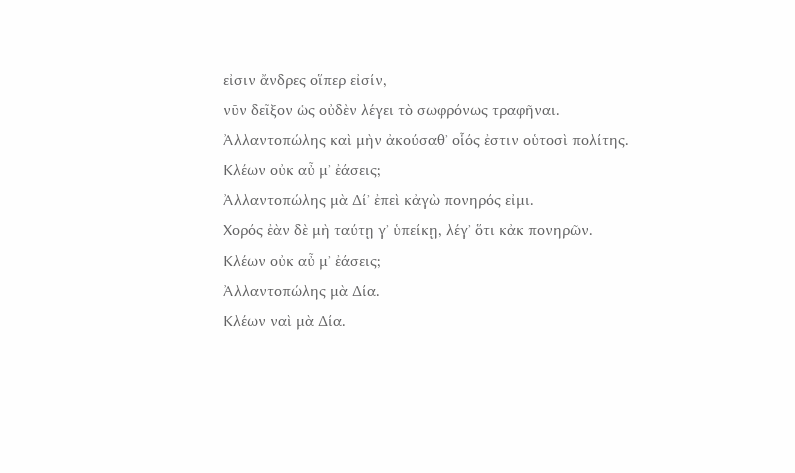εἰσιν ἄνδρες οἵπερ εἰσίν,
νῦν δεῖξον ὡς οὐδὲν λέγει τὸ σωφρόνως τραφῆναι.
Ἀλλαντοπώλης καὶ μὴν ἀκούσαθʼ οἷός ἐστιν οὑτοσὶ πολίτης.
Κλέων οὐκ αὖ μʼ ἐάσεις;
Ἀλλαντοπώλης μὰ Δίʼ ἐπεὶ κἀγὼ πονηρός εἰμι.
Χορός ἐὰν δὲ μὴ ταύτῃ γʼ ὑπείκῃ, λέγʼ ὅτι κἀκ πονηρῶν.
Κλέων οὐκ αὖ μʼ ἐάσεις;
Ἀλλαντοπώλης μὰ Δία.
Κλέων ναὶ μὰ Δία.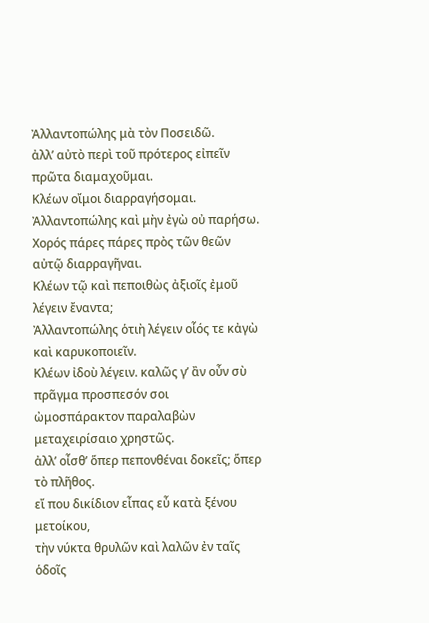Ἀλλαντοπώλης μὰ τὸν Ποσειδῶ.
ἀλλʼ αὐτὸ περὶ τοῦ πρότερος εἰπεῖν πρῶτα διαμαχοῦμαι.
Κλέων οἴμοι διαρραγήσομαι.
Ἀλλαντοπώλης καὶ μὴν ἐγὼ οὐ παρήσω.
Χορός πάρες πάρες πρὸς τῶν θεῶν αὐτῷ διαρραγῆναι.
Κλέων τῷ καὶ πεποιθὼς ἀξιοῖς ἐμοῦ λέγειν ἔναντα;
Ἀλλαντοπώλης ὁτιὴ λέγειν οἷός τε κἀγὼ καὶ καρυκοποιεῖν.
Κλέων ἰδοὺ λέγειν. καλῶς γʼ ἂν οὖν σὺ πρᾶγμα προσπεσόν σοι
ὠμοσπάρακτον παραλαβὼν μεταχειρίσαιο χρηστῶς.
ἀλλʼ οἶσθʼ ὅπερ πεπονθέναι δοκεῖς; ὅπερ τὸ πλῆθος.
εἴ που δικίδιον εἶπας εὖ κατὰ ξένου μετοίκου,
τὴν νύκτα θρυλῶν καὶ λαλῶν ἐν ταῖς ὁδοῖς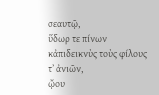σεαυτῷ,
ὕδωρ τε πίνων κἀπιδεικνὺς τοὺς φίλους τʼ ἀνιῶν,
ᾤου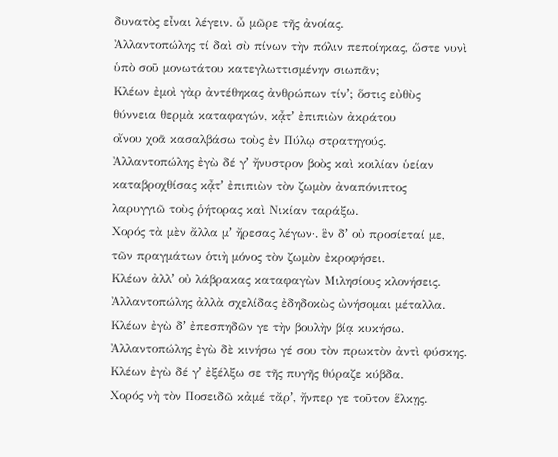δυνατὸς εἶναι λέγειν. ὦ μῶρε τῆς ἀνοίας.
Ἀλλαντοπώλης τί δαὶ σὺ πίνων τὴν πόλιν πεποίηκας, ὥστε νυνὶ
ὑπὸ σοῦ μονωτάτου κατεγλωττισμένην σιωπᾶν;
Κλέων ἐμοὶ γὰρ ἀντέθηκας ἀνθρώπων τίνʼ; ὅστις εὐθὺς
θύννεια θερμὰ καταφαγών, κᾆτʼ ἐπιπιὼν ἀκράτου
οἴνου χοᾶ κασαλβάσω τοὺς ἐν Πύλῳ στρατηγούς.
Ἀλλαντοπώλης ἐγὼ δέ γʼ ἤνυστρον βοὸς καὶ κοιλίαν ὑείαν
καταβροχθίσας κᾆτʼ ἐπιπιὼν τὸν ζωμὸν ἀναπόνιπτος
λαρυγγιῶ τοὺς ῥήτορας καὶ Νικίαν ταράξω.
Χορός τὰ μὲν ἄλλα μʼ ἤρεσας λέγων·. ἓν δʼ οὐ προσίεταί με,
τῶν πραγμάτων ὁτιὴ μόνος τὸν ζωμὸν ἐκροφήσει.
Κλέων ἀλλʼ οὐ λάβρακας καταφαγὼν Μιλησίους κλονήσεις.
Ἀλλαντοπώλης ἀλλὰ σχελίδας ἐδηδοκὼς ὠνήσομαι μέταλλα.
Κλέων ἐγὼ δʼ ἐπεσπηδῶν γε τὴν βουλὴν βίᾳ κυκήσω.
Ἀλλαντοπώλης ἐγὼ δὲ κινήσω γέ σου τὸν πρωκτὸν ἀντὶ φύσκης.
Κλέων ἐγὼ δέ γʼ ἐξέλξω σε τῆς πυγῆς θύραζε κύβδα.
Χορός νὴ τὸν Ποσειδῶ κἀμέ τἄρʼ, ἤνπερ γε τοῦτον ἕλκῃς.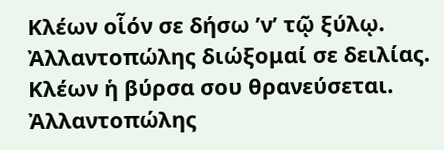Κλέων οἷόν σε δήσω ʼνʼ τῷ ξύλῳ.
Ἀλλαντοπώλης διώξομαί σε δειλίας.
Κλέων ἡ βύρσα σου θρανεύσεται.
Ἀλλαντοπώλης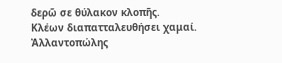δερῶ σε θύλακον κλοπῆς.
Κλέων διαπατταλευθήσει χαμαί.
Ἀλλαντοπώλης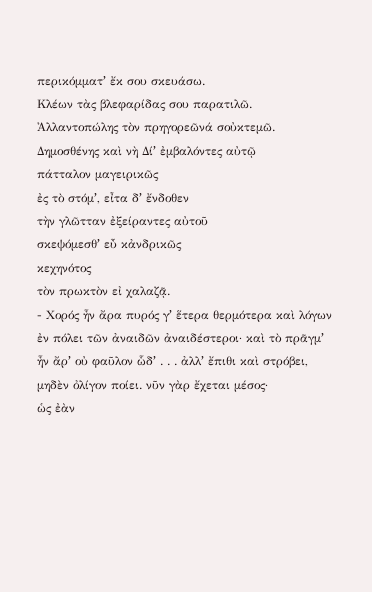περικόμματʼ ἔκ σου σκευάσω.
Κλέων τὰς βλεφαρίδας σου παρατιλῶ.
Ἀλλαντοπώλης τὸν πρηγορεῶνά σοὐκτεμῶ.
Δημοσθένης καὶ νὴ Δίʼ ἐμβαλόντες αὐτῷ
πάτταλον μαγειρικῶς
ἐς τὸ στόμʼ, εἶτα δʼ ἔνδοθεν
τὴν γλῶτταν ἐξείραντες αὐτοῦ
σκεψόμεσθʼ εὖ κἀνδρικῶς
κεχηνότος
τὸν πρωκτὸν εἰ χαλαζᾷ.
- Χορός ἦν ἄρα πυρός γʼ ἕτερα θερμότερα καὶ λόγων
ἐν πόλει τῶν ἀναιδῶν ἀναιδέστεροι· καὶ τὸ πρᾶγμʼ
ἦν ἄρʼ οὐ φαῦλον ὧδʼ . . . ἀλλʼ ἔπιθι καὶ στρόβει,
μηδὲν ὀλίγον ποίει. νῦν γὰρ ἔχεται μέσος·
ὡς ἐὰν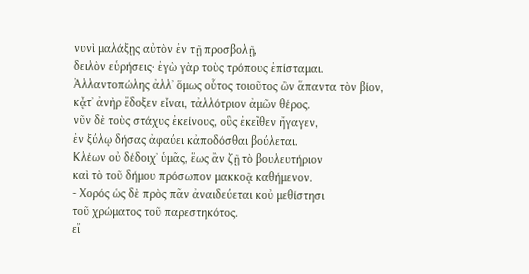νυνὶ μαλάξῃς αὐτὸν ἐν τῇ προσβολῇ,
δειλὸν εὑρήσεις· ἐγὼ γὰρ τοὺς τρόπους ἐπίσταμαι.
Ἀλλαντοπώλης ἀλλʼ ὅμως οὗτος τοιοῦτος ὢν ἅπαντα τὸν βίον,
κᾆτʼ ἀνὴρ ἔδοξεν εἶναι, τἀλλότριον ἀμῶν θέρος.
νῦν δὲ τοὺς στάχυς ἐκείνους, οὓς ἐκεῖθεν ἤγαγεν,
ἐν ξύλῳ δήσας ἀφαύει κἀποδόσθαι βούλεται.
Κλέων οὐ δέδοιχʼ ὑμᾶς, ἕως ἂν ζῇ τὸ βουλευτήριον
καὶ τὸ τοῦ δήμου πρόσωπον μακκοᾷ καθήμενον.
- Χορός ὡς δὲ πρὸς πᾶν ἀναιδεύεται κοὐ μεθίστησι
τοῦ χρώματος τοῦ παρεστηκότος.
εἴ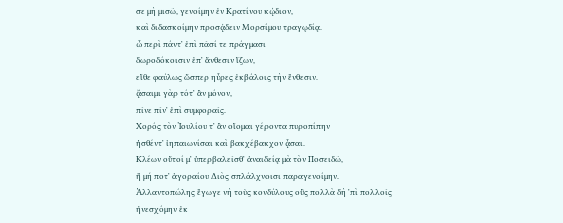σε μὴ μισῶ, γενοίμην ἐν Κρατίνου κῴδιον,
καὶ διδασκοίμην προσᾴδειν Μορσίμου τραγῳδίᾳ.
ὦ περὶ πάντʼ ἐπὶ πᾶσί τε πράγμασι
δωροδόκοισιν ἐπʼ ἄνθεσιν ἵζων,
εἴθε φαύλως ὥσπερ ηὗρες ἐκβάλοις τὴν ἔνθεσιν.
ᾄσαιμι γὰρ τότʼ ἂν μόνον,
πῖνε πῖνʼ ἐπὶ συμφοραῖς.
Χορός τὸν Ἰουλίου τʼ ἂν οἴομαι γέροντα πυροπίπην
ἡσθέντʼ ἰηπαιωνίσαι καὶ βακχέβακχον ᾆσαι.
Κλέων οὔτοί μʼ ὑπερβαλεῖσθʼ ἀναιδείᾳ μὰ τὸν Ποσειδῶ,
ἢ μή ποτʼ ἀγοραίου Διὸς σπλάλχνοισι παραγενοίμην.
Ἀλλαντοπώλης ἔγωγε νὴ τοὺς κονδύλους οὓς πολλὰ δὴ ʼπὶ πολλοῖς
ἠνεσχόμην ἐκ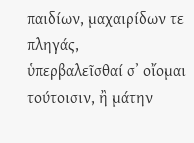παιδίων, μαχαιρίδων τε πληγάς,
ὑπερβαλεῖσθαί σʼ οἴομαι τούτοισιν, ἢ μάτην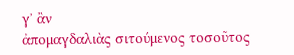γʼ ἂν
ἀπομαγδαλιὰς σιτούμενος τοσοῦτος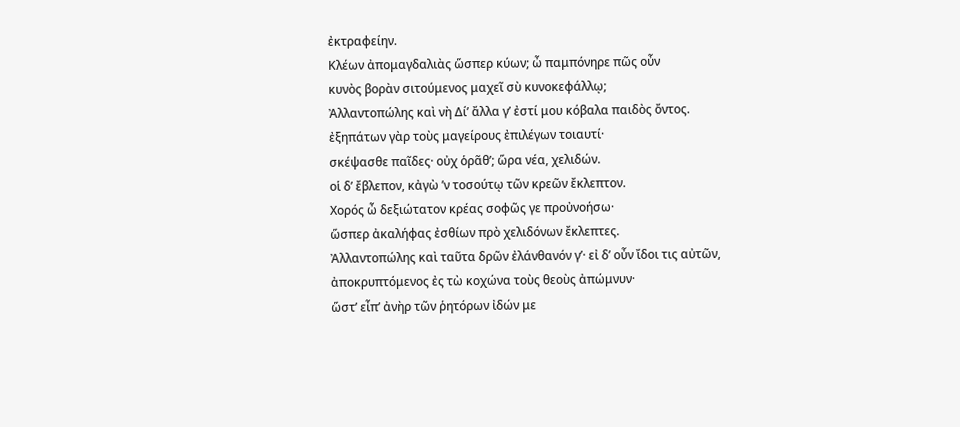ἐκτραφείην.
Κλέων ἀπομαγδαλιὰς ὥσπερ κύων; ὦ παμπόνηρε πῶς οὖν
κυνὸς βορὰν σιτούμενος μαχεῖ σὺ κυνοκεφάλλῳ;
Ἀλλαντοπώλης καὶ νὴ Δίʼ ἄλλα γʼ ἐστί μου κόβαλα παιδὸς ὄντος.
ἐξηπάτων γὰρ τοὺς μαγείρους ἐπιλέγων τοιαυτί·
σκέψασθε παῖδες· οὐχ ὁρᾶθʼ; ὥρα νέα, χελιδών.
οἱ δʼ ἔβλεπον, κἀγὼ ʼν τοσούτῳ τῶν κρεῶν ἔκλεπτον.
Χορός ὦ δεξιώτατον κρέας σοφῶς γε προὐνοήσω·
ὥσπερ ἀκαλήφας ἐσθίων πρὸ χελιδόνων ἔκλεπτες.
Ἀλλαντοπώλης καὶ ταῦτα δρῶν ἐλάνθανόν γʼ· εἰ δʼ οὖν ἴδοι τις αὐτῶν,
ἀποκρυπτόμενος ἐς τὼ κοχώνα τοὺς θεοὺς ἀπώμνυν·
ὥστʼ εἶπʼ ἀνὴρ τῶν ῥητόρων ἰδών με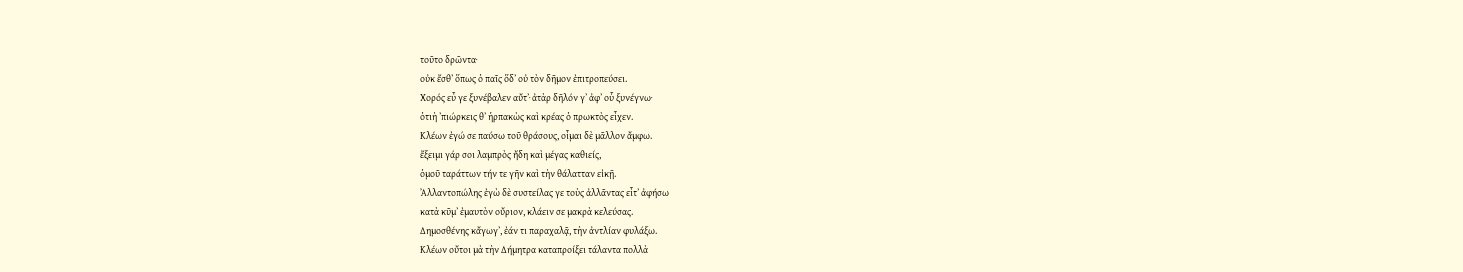τοῦτο δρῶντα·
οὐκ ἔσθʼ ὅπως ὁ παῖς ὅδʼ οὐ τὸν δῆμον ἐπιτροπεύσει.
Χορός εὖ γε ξυνέβαλεν αὔτʼ· ἀτὰρ δῆλόν γʼ ἀφʼ οὗ ξυνέγνω·
ὁτιὴ ʼπιώρκεις θʼ ἡρπακὼς καὶ κρέας ὁ πρωκτὸς εἶχεν.
Κλέων ἐγώ σε παύσω τοῦ θράσους, οἶμαι δὲ μᾶλλον ἄμφω.
ἔξειμι γάρ σοι λαμπρὸς ἤδη καὶ μέγας καθιείς,
ὁμοῦ ταράττων τήν τε γῆν καὶ τὴν θάλατταν εἰκῇ.
Ἀλλαντοπώλης ἐγὼ δὲ συστείλας γε τοὺς ἀλλᾶντας εἶτʼ ἀφήσω
κατὰ κῦμʼ ἐμαυτὸν οὔριον, κλάειν σε μακρὰ κελεύσας.
Δημοσθένης κἄγωγʼ, ἐάν τι παραχαλᾷ, τὴν ἀντλίαν φυλάξω.
Κλέων οὔτοι μὰ τὴν Δήμητρα καταπροίξει τάλαντα πολλὰ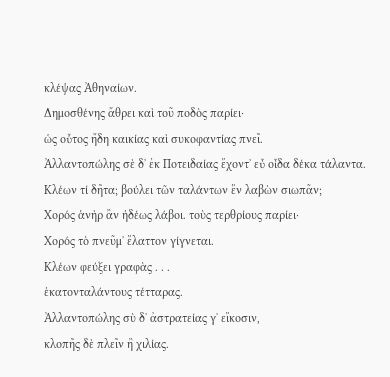κλέψας Ἀθηναίων.
Δημοσθένης ἄθρει καὶ τοῦ ποδὸς παρίει·
ὡς οὗτος ἤδη καικίας καὶ συκοφαντίας πνεῖ.
Ἀλλαντοπώλης σὲ δʼ ἐκ Ποτειδαίας ἔχοντʼ εὖ οἶδα δέκα τάλαντα.
Κλέων τί δῆτα; βούλει τῶν ταλάντων ἓν λαβὼν σιωπᾶν;
Χορός ἁνὴρ ἂν ἡδέως λάβοι. τοὺς τερθρίους παρίει·
Χορός τὸ πνεῦμʼ ἔλαττον γίγνεται.
Κλέων φεύξει γραφὰς . . .
ἑκατονταλάντους τέτταρας.
Ἀλλαντοπώλης σὺ δʼ ἀστρατείας γʼ εἴκοσιν,
κλοπῆς δὲ πλεῖν ἢ χιλίας.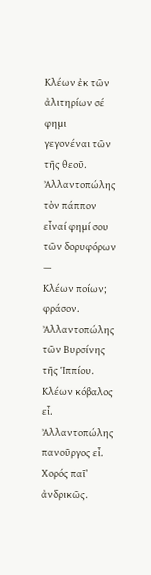Κλέων ἐκ τῶν ἀλιτηρίων σέ φημι
γεγονέναι τῶν τῆς θεοῦ.
Ἀλλαντοπώλης τὸν πάππον εἶναί φημί σου
τῶν δορυφόρων —
Κλέων ποίων; φράσον.
Ἀλλαντοπώλης τῶν Βυρσίνης τῆς Ἱππίου.
Κλέων κόβαλος εἶ.
Ἀλλαντοπώλης πανοῦργος εἶ.
Χορός παῖʼ ἀνδρικῶς.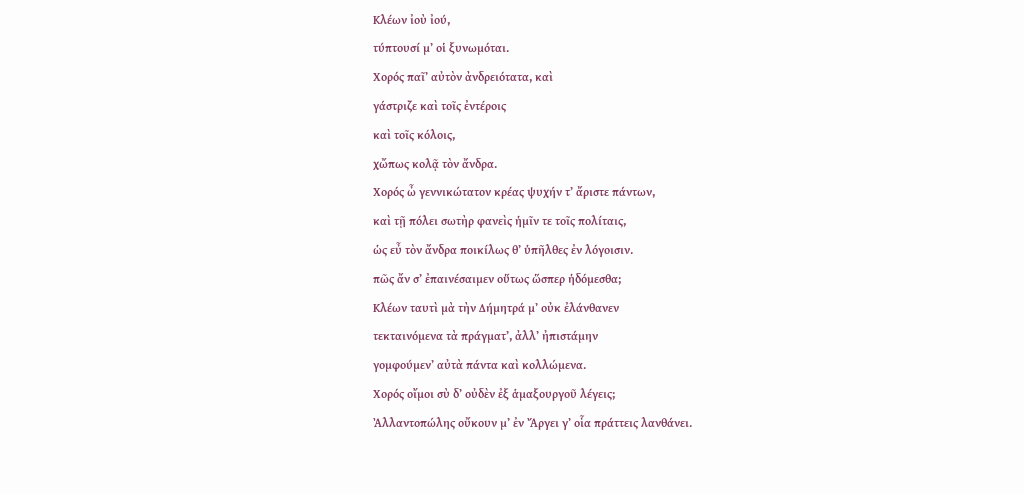Κλέων ἰοὺ ἰού,
τύπτουσί μʼ οἱ ξυνωμόται.
Χορός παῖʼ αὐτὸν ἀνδρειότατα, καὶ
γάστριζε καὶ τοῖς ἐντέροις
καὶ τοῖς κόλοις,
χὤπως κολᾷ τὸν ἄνδρα.
Χορός ὦ γεννικώτατον κρέας ψυχήν τʼ ἄριστε πάντων,
καὶ τῇ πόλει σωτὴρ φανεὶς ἡμῖν τε τοῖς πολίταις,
ὡς εὖ τὸν ἄνδρα ποικίλως θʼ ὑπῆλθες ἐν λόγοισιν.
πῶς ἄν σʼ ἐπαινέσαιμεν οὕτως ὥσπερ ἡδόμεσθα;
Κλέων ταυτὶ μὰ τὴν Δήμητρά μʼ οὐκ ἐλάνθανεν
τεκταινόμενα τὰ πράγματʼ, ἀλλʼ ἠπιστάμην
γομφούμενʼ αὐτὰ πάντα καὶ κολλώμενα.
Χορός οἴμοι σὺ δʼ οὐδὲν ἐξ ἁμαξουργοῦ λέγεις;
Ἀλλαντοπώλης οὔκουν μʼ ἐν Ἄργει γʼ οἷα πράττεις λανθάνει.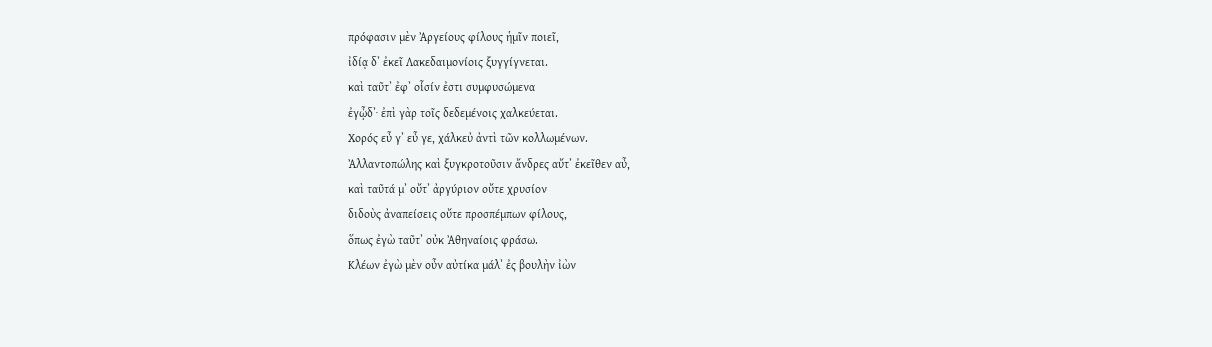πρόφασιν μὲν Ἀργείους φίλους ἡμῖν ποιεῖ,
ἰδίᾳ δʼ ἐκεῖ Λακεδαιμονίοις ξυγγίγνεται.
καὶ ταῦτʼ ἐφʼ οἷσίν ἐστι συμφυσώμενα
ἐγᾦδʼ· ἐπὶ γὰρ τοῖς δεδεμένοις χαλκεύεται.
Χορός εὖ γʼ εὖ γε, χάλκεὐ ἀντὶ τῶν κολλωμένων.
Ἀλλαντοπώλης καὶ ξυγκροτοῦσιν ἄνδρες αὔτʼ ἐκεῖθεν αὖ,
καὶ ταῦτά μʼ οὔτʼ ἀργύριον οὔτε χρυσίον
διδοὺς ἀναπείσεις οὔτε προσπέμπων φίλους,
ὅπως ἐγὼ ταῦτʼ οὐκ Ἀθηναίοις φράσω.
Κλέων ἐγὼ μὲν οὖν αὐτίκα μάλʼ ἐς βουλὴν ἰὼν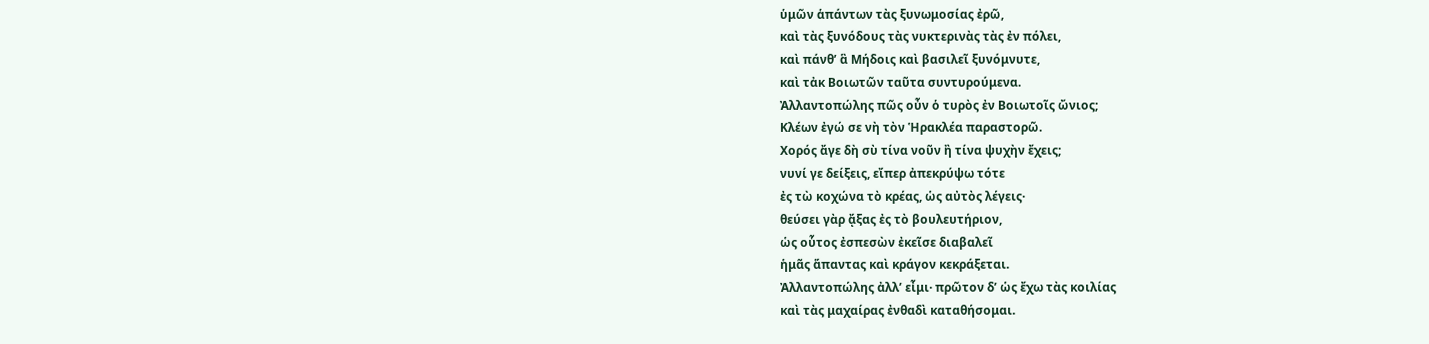ὑμῶν ἁπάντων τὰς ξυνωμοσίας ἐρῶ,
καὶ τὰς ξυνόδους τὰς νυκτερινὰς τὰς ἐν πόλει,
καὶ πάνθʼ ἃ Μήδοις καὶ βασιλεῖ ξυνόμνυτε,
καὶ τἀκ Βοιωτῶν ταῦτα συντυρούμενα.
Ἀλλαντοπώλης πῶς οὖν ὁ τυρὸς ἐν Βοιωτοῖς ὤνιος;
Κλέων ἐγώ σε νὴ τὸν Ἡρακλέα παραστορῶ.
Χορός ἄγε δὴ σὺ τίνα νοῦν ἢ τίνα ψυχὴν ἔχεις;
νυνί γε δείξεις, εἴπερ ἀπεκρύψω τότε
ἐς τὼ κοχώνα τὸ κρέας, ὡς αὐτὸς λέγεις·
θεύσει γὰρ ᾄξας ἐς τὸ βουλευτήριον,
ὡς οὗτος ἐσπεσὼν ἐκεῖσε διαβαλεῖ
ἡμᾶς ἅπαντας καὶ κράγον κεκράξεται.
Ἀλλαντοπώλης ἀλλʼ εἶμι· πρῶτον δʼ ὡς ἔχω τὰς κοιλίας
καὶ τὰς μαχαίρας ἐνθαδὶ καταθήσομαι.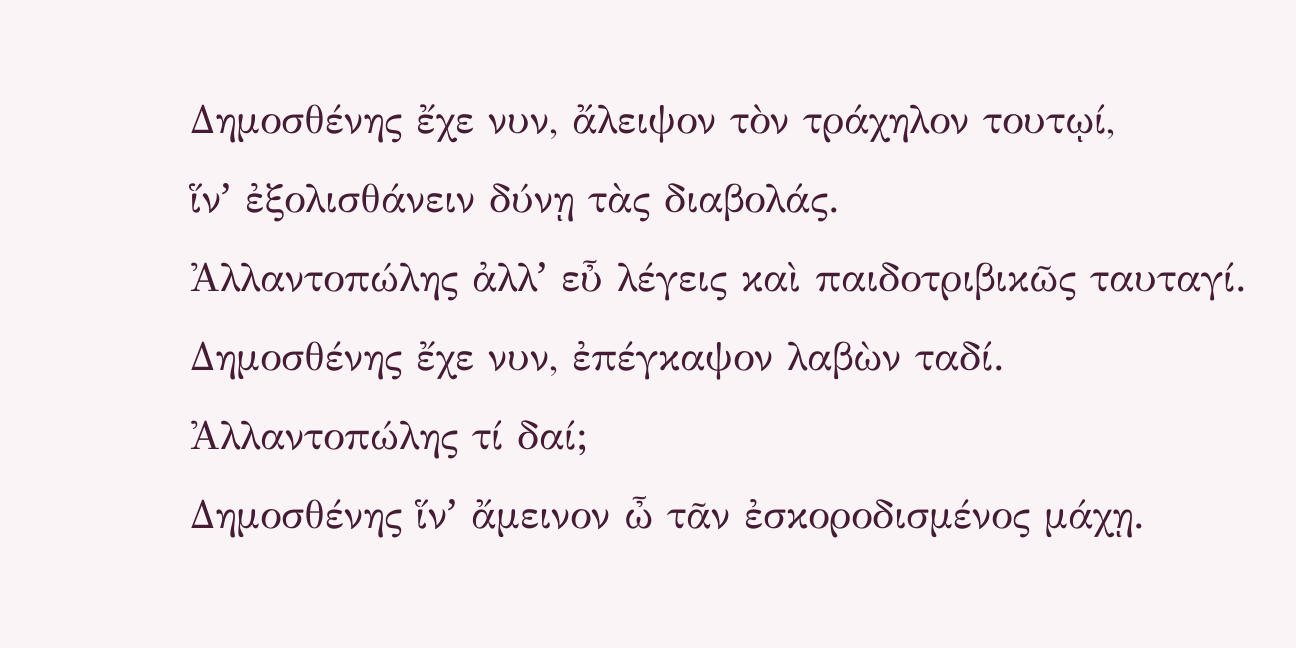Δημοσθένης ἔχε νυν, ἄλειψον τὸν τράχηλον τουτῳί,
ἵνʼ ἐξολισθάνειν δύνῃ τὰς διαβολάς.
Ἀλλαντοπώλης ἀλλʼ εὖ λέγεις καὶ παιδοτριβικῶς ταυταγί.
Δημοσθένης ἔχε νυν, ἐπέγκαψον λαβὼν ταδί.
Ἀλλαντοπώλης τί δαί;
Δημοσθένης ἵνʼ ἄμεινον ὦ τᾶν ἐσκοροδισμένος μάχῃ.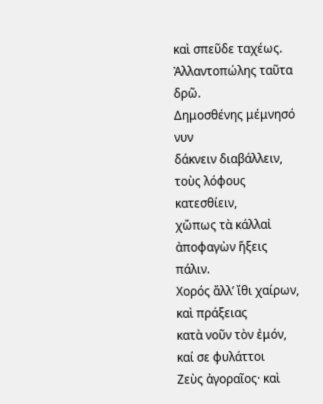καὶ σπεῦδε ταχέως.
Ἀλλαντοπώλης ταῦτα δρῶ.
Δημοσθένης μέμνησό νυν
δάκνειν διαβάλλειν, τοὺς λόφους κατεσθίειν,
χὤπως τὰ κάλλαἰ ἀποφαγὼν ἥξεις πάλιν.
Χορός ἄλλʼ ἴθι χαίρων, καὶ πράξειας
κατὰ νοῦν τὸν ἐμόν, καί σε φυλάττοι
Ζεὺς ἀγοραῖος· καὶ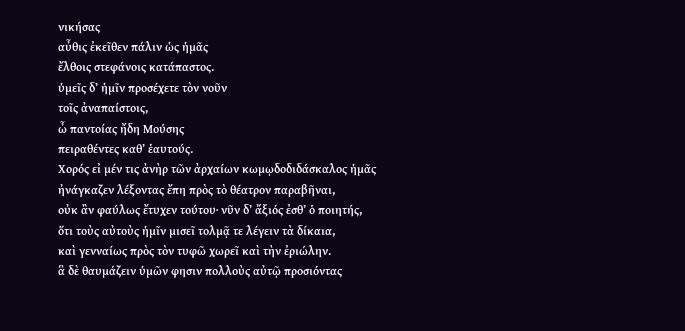νικήσας
αὖθις ἐκεῖθεν πάλιν ὡς ἡμᾶς
ἔλθοις στεφάνοις κατάπαστος.
ὑμεῖς δʼ ἡμῖν προσέχετε τὸν νοῦν
τοῖς ἀναπαίστοις,
ὦ παντοίας ἤδη Μούσης
πειραθέντες καθʼ ἑαυτούς.
Χορός εἰ μέν τις ἀνὴρ τῶν ἀρχαίων κωμῳδοδιδάσκαλος ἡμᾶς
ἠνάγκαζεν λέξοντας ἔπη πρὸς τὸ θέατρον παραβῆναι,
οὐκ ἂν φαύλως ἔτυχεν τούτου· νῦν δʼ ἄξιός ἐσθʼ ὁ ποιητής,
ὅτι τοὺς αὐτοὺς ἡμῖν μισεῖ τολμᾷ τε λέγειν τὰ δίκαια,
καὶ γενναίως πρὸς τὸν τυφῶ χωρεῖ καὶ τὴν ἐριώλην.
ἃ δὲ θαυμάζειν ὑμῶν φησιν πολλοὺς αὐτῷ προσιόντας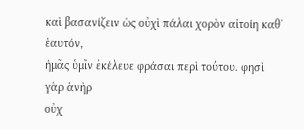καὶ βασανίζειν ὡς οὐχὶ πάλαι χορὸν αἰτοίη καθʼ ἑαυτόν,
ἡμᾶς ὑμῖν ἐκέλευε φράσαι περὶ τούτου. φησὶ γὰρ ἁνὴρ
οὐχ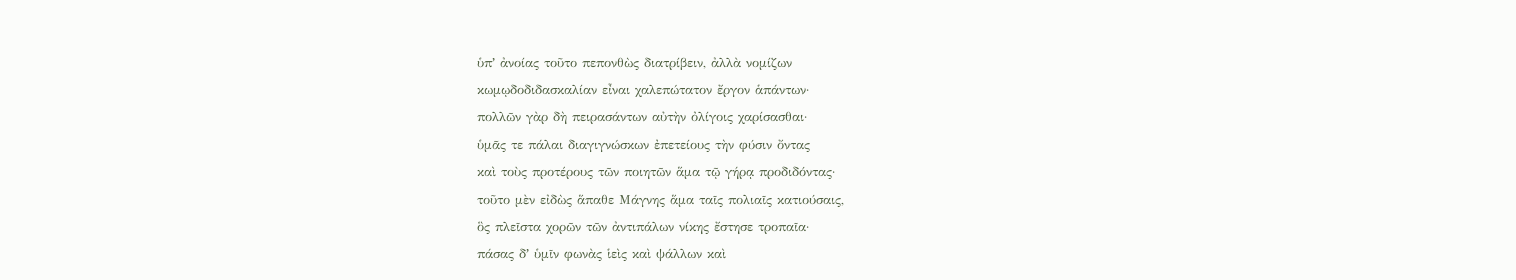ὑπʼ ἀνοίας τοῦτο πεπονθὼς διατρίβειν, ἀλλὰ νομίζων
κωμῳδοδιδασκαλίαν εἶναι χαλεπώτατον ἔργον ἁπάντων·
πολλῶν γὰρ δὴ πειρασάντων αὐτὴν ὀλίγοις χαρίσασθαι·
ὑμᾶς τε πάλαι διαγιγνώσκων ἐπετείους τὴν φύσιν ὄντας
καὶ τοὺς προτέρους τῶν ποιητῶν ἅμα τῷ γήρᾳ προδιδόντας·
τοῦτο μὲν εἰδὼς ἅπαθε Μάγνης ἅμα ταῖς πολιαῖς κατιούσαις,
ὃς πλεῖστα χορῶν τῶν ἀντιπάλων νίκης ἔστησε τροπαῖα·
πάσας δʼ ὑμῖν φωνὰς ἱεὶς καὶ ψάλλων καὶ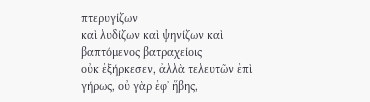πτερυγίζων
καὶ λυδίζων καὶ ψηνίζων καὶ βαπτόμενος βατραχείοις
οὐκ ἐξήρκεσεν, ἀλλὰ τελευτῶν ἐπὶ γήρως, οὐ γὰρ ἐφʼ ἥβης,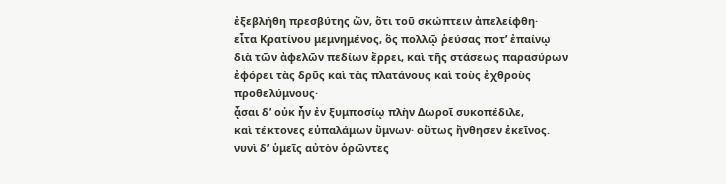ἐξεβλήθη πρεσβύτης ὤν, ὅτι τοῦ σκώπτειν ἀπελείφθη·
εἶτα Κρατίνου μεμνημένος, ὃς πολλῷ ῥεύσας ποτʼ ἐπαίνῳ
διὰ τῶν ἀφελῶν πεδίων ἔρρει, καὶ τῆς στάσεως παρασύρων
ἐφόρει τὰς δρῦς καὶ τὰς πλατάνους καὶ τοὺς ἐχθροὺς προθελύμνους·
ᾆσαι δʼ οὐκ ἦν ἐν ξυμποσίῳ πλὴν Δωροῖ συκοπέδιλε,
καὶ τέκτονες εὐπαλάμων ὕμνων· οὕτως ἤνθησεν ἐκεῖνος.
νυνὶ δʼ ὑμεῖς αὐτὸν ὁρῶντες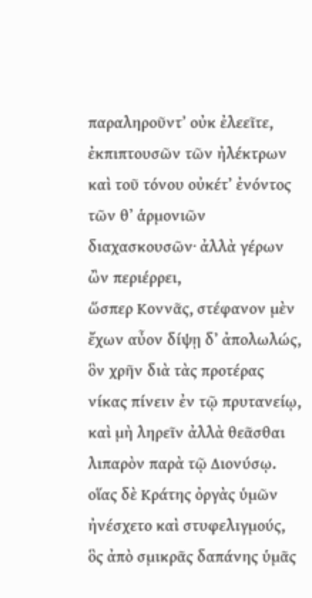παραληροῦντʼ οὐκ ἐλεεῖτε,
ἐκπιπτουσῶν τῶν ἠλέκτρων καὶ τοῦ τόνου οὐκέτʼ ἐνόντος
τῶν θʼ ἁρμονιῶν διαχασκουσῶν· ἀλλὰ γέρων ὢν περιέρρει,
ὥσπερ Κοννᾶς, στέφανον μὲν ἔχων αὖον δίψῃ δʼ ἀπολωλώς,
ὃν χρῆν διὰ τὰς προτέρας νίκας πίνειν ἐν τῷ πρυτανείῳ,
καὶ μὴ ληρεῖν ἀλλὰ θεᾶσθαι λιπαρὸν παρὰ τῷ Διονύσῳ.
οἵας δὲ Κράτης ὀργὰς ὑμῶν ἠνέσχετο καὶ στυφελιγμούς,
ὃς ἀπὸ σμικρᾶς δαπάνης ὑμᾶς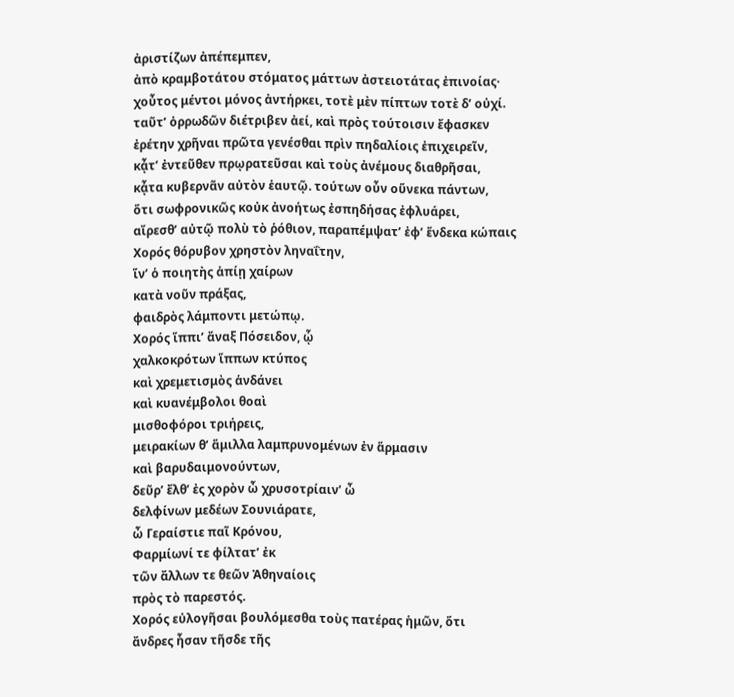ἀριστίζων ἀπέπεμπεν,
ἀπὸ κραμβοτάτου στόματος μάττων ἀστειοτάτας ἐπινοίας·
χοὖτος μέντοι μόνος ἀντήρκει, τοτὲ μὲν πίπτων τοτὲ δʼ οὐχί.
ταῦτʼ ὀρρωδῶν διέτριβεν ἀεί, καὶ πρὸς τούτοισιν ἔφασκεν
ἐρέτην χρῆναι πρῶτα γενέσθαι πρὶν πηδαλίοις ἐπιχειρεῖν,
κᾆτʼ ἐντεῦθεν πρῳρατεῦσαι καὶ τοὺς ἀνέμους διαθρῆσαι,
κᾆτα κυβερνᾶν αὐτὸν ἑαυτῷ. τούτων οὖν οὕνεκα πάντων,
ὅτι σωφρονικῶς κοὐκ ἀνοήτως ἐσπηδήσας ἐφλυάρει,
αἴρεσθʼ αὐτῷ πολὺ τὸ ῥόθιον, παραπέμψατʼ ἐφʼ ἕνδεκα κώπαις
Χορός θόρυβον χρηστὸν ληναΐτην,
ἵνʼ ὁ ποιητὴς ἀπίῃ χαίρων
κατὰ νοῦν πράξας,
φαιδρὸς λάμποντι μετώπῳ.
Χορός ἵππιʼ ἄναξ Πόσειδον, ᾧ
χαλκοκρότων ἵππων κτύπος
καὶ χρεμετισμὸς ἁνδάνει
καὶ κυανέμβολοι θοαὶ
μισθοφόροι τριήρεις,
μειρακίων θʼ ἅμιλλα λαμπρυνομένων ἐν ἅρμασιν
καὶ βαρυδαιμονούντων,
δεῦρʼ ἔλθʼ ἐς χορὸν ὦ χρυσοτρίαινʼ ὦ
δελφίνων μεδέων Σουνιάρατε,
ὦ Γεραίστιε παῖ Κρόνου,
Φαρμίωνί τε φίλτατʼ ἐκ
τῶν ἄλλων τε θεῶν Ἀθηναίοις
πρὸς τὸ παρεστός.
Χορός εὐλογῆσαι βουλόμεσθα τοὺς πατέρας ἡμῶν, ὅτι
ἄνδρες ἦσαν τῆσδε τῆς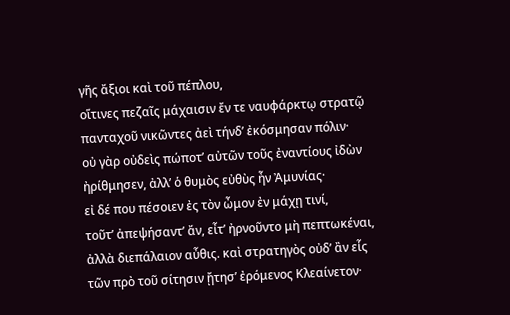γῆς ἄξιοι καὶ τοῦ πέπλου,
οἵτινες πεζαῖς μάχαισιν ἔν τε ναυφάρκτῳ στρατῷ
πανταχοῦ νικῶντες ἀεὶ τήνδʼ ἐκόσμησαν πόλιν·
οὐ γὰρ οὐδεὶς πώποτʼ αὐτῶν τοῦς ἐναντίους ἰδὼν
ἠρίθμησεν, ἀλλʼ ὁ θυμὸς εὐθὺς ἦν Ἀμυνίας·
εἰ δέ που πέσοιεν ἐς τὸν ὦμον ἐν μάχῃ τινί,
τοῦτʼ ἀπεψήσαντʼ ἄν, εἶτʼ ἠρνοῦντο μὴ πεπτωκέναι,
ἀλλὰ διεπάλαιον αὖθις. καὶ στρατηγὸς οὐδʼ ἂν εἷς
τῶν πρὸ τοῦ σίτησιν ᾔτησʼ ἐρόμενος Κλεαίνετον·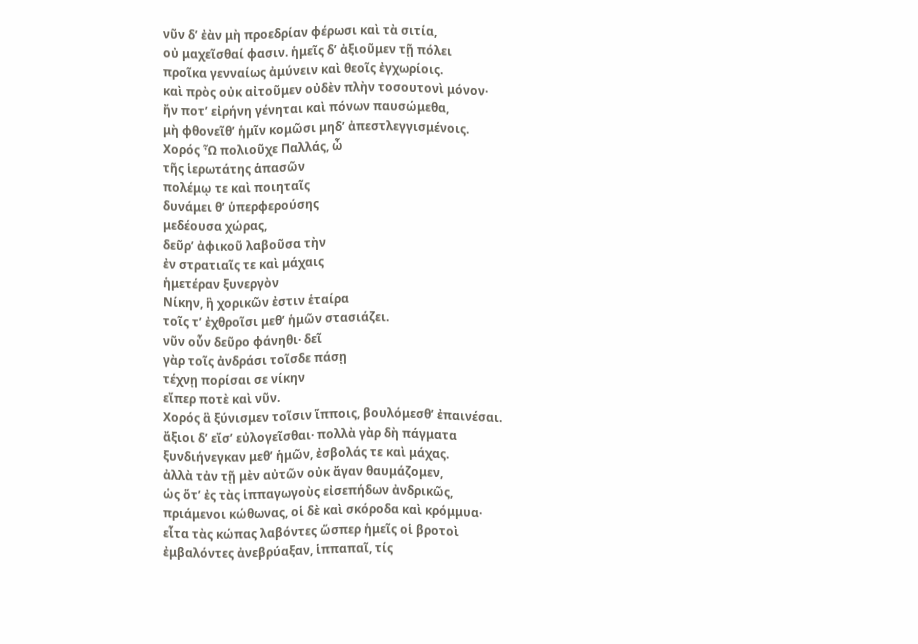νῦν δʼ ἐὰν μὴ προεδρίαν φέρωσι καὶ τὰ σιτία,
οὐ μαχεῖσθαί φασιν. ἡμεῖς δʼ ἀξιοῦμεν τῇ πόλει
προῖκα γενναίως ἀμύνειν καὶ θεοῖς ἐγχωρίοις.
καὶ πρὸς οὐκ αἰτοῦμεν οὐδὲν πλὴν τοσουτονὶ μόνον·
ἤν ποτʼ εἰρήνη γένηται καὶ πόνων παυσώμεθα,
μὴ φθονεῖθʼ ἡμῖν κομῶσι μηδʼ ἀπεστλεγγισμένοις.
Χορός Ὦ πολιοῦχε Παλλάς, ὦ
τῆς ἱερωτάτης ἁπασῶν
πολέμῳ τε καὶ ποιηταῖς
δυνάμει θʼ ὑπερφερούσης
μεδέουσα χώρας,
δεῦρʼ ἀφικοῦ λαβοῦσα τὴν
ἐν στρατιαῖς τε καὶ μάχαις
ἡμετέραν ξυνεργὸν
Νίκην, ἣ χορικῶν ἐστιν ἑταίρα
τοῖς τʼ ἐχθροῖσι μεθʼ ἡμῶν στασιάζει.
νῦν οὖν δεῦρο φάνηθι· δεῖ
γὰρ τοῖς ἀνδράσι τοῖσδε πάσῃ
τέχνῃ πορίσαι σε νίκην
εἴπερ ποτὲ καὶ νῦν.
Χορός ἃ ξύνισμεν τοῖσιν ἵπποις, βουλόμεσθʼ ἐπαινέσαι.
ἄξιοι δʼ εἴσʼ εὐλογεῖσθαι· πολλὰ γὰρ δὴ πάγματα
ξυνδιήνεγκαν μεθʼ ἡμῶν, ἐσβολάς τε καὶ μάχας.
ἀλλὰ τἀν τῇ μὲν αὐτῶν οὐκ ἄγαν θαυμάζομεν,
ὡς ὅτʼ ἐς τὰς ἱππαγωγοὺς εἰσεπήδων ἀνδρικῶς,
πριάμενοι κώθωνας, οἱ δὲ καὶ σκόροδα καὶ κρόμμυα·
εἶτα τὰς κώπας λαβόντες ὥσπερ ἡμεῖς οἱ βροτοὶ
ἐμβαλόντες ἀνεβρύαξαν, ἱππαπαῖ, τίς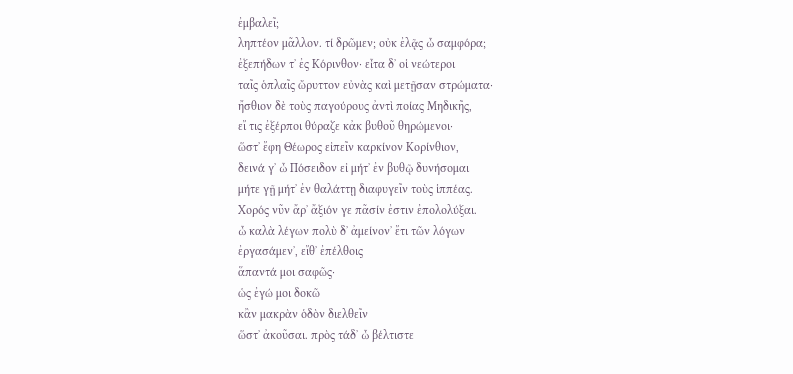ἐμβαλεῖ;
ληπτέον μᾶλλον. τί δρῶμεν; οὐκ ἐλᾷς ὦ σαμφόρα;
ἐξεπήδων τʼ ἐς Κόρινθον· εἶτα δʼ οἱ νεώτεροι
ταῖς ὁπλαῖς ὤρυττον εὐνὰς καὶ μετῇσαν στρώματα·
ἤσθιον δὲ τοὺς παγούρους ἀντὶ ποίας Μηδικῆς,
εἴ τις ἐξέρποι θύραζε κἀκ βυθοῦ θηρώμενοι·
ὥστʼ ἔφη Θέωρος εἰπεῖν καρκίνον Κορίνθιον,
δεινά γʼ ὦ Πόσειδον εἰ μήτʼ ἐν βυθῷ δυνήσομαι
μήτε γῇ μήτʼ ἐν θαλάττῃ διαφυγεῖν τοὺς ἱππέας.
Χορός νῦν ἄρʼ ἄξιόν γε πᾶσίν ἐστιν ἐπολολύξαι.
ὦ καλὰ λέγων πολὺ δʼ ἀμείνονʼ ἔτι τῶν λόγων
ἐργασάμενʼ, εἴθʼ ἐπέλθοις
ἅπαντά μοι σαφῶς·
ὡς ἐγώ μοι δοκῶ
κἂν μακρὰν ὁδὸν διελθεῖν
ὥστʼ ἀκοῦσαι. πρὸς τάδʼ ὦ βέλτιστε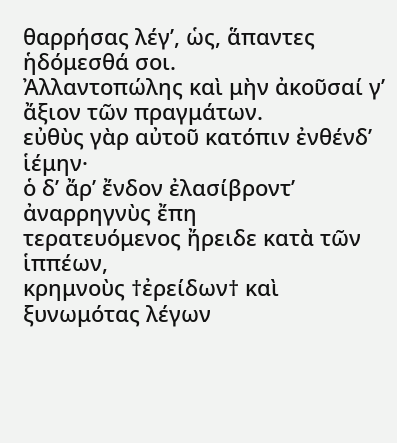θαρρήσας λέγʼ, ὡς, ἅπαντες
ἡδόμεσθά σοι.
Ἀλλαντοπώλης καὶ μὴν ἀκοῦσαί γʼ ἄξιον τῶν πραγμάτων.
εὐθὺς γὰρ αὐτοῦ κατόπιν ἐνθένδʼ ἱέμην·
ὁ δʼ ἄρʼ ἔνδον ἐλασίβροντʼ ἀναρρηγνὺς ἔπη
τερατευόμενος ἤρειδε κατὰ τῶν ἱππέων,
κρημνοὺς †ἐρείδων† καὶ ξυνωμότας λέγων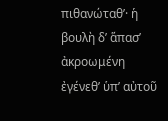πιθανώταθʼ· ἡ βουλὴ δʼ ἅπασʼ ἀκροωμένη
ἐγένεθʼ ὑπʼ αὐτοῦ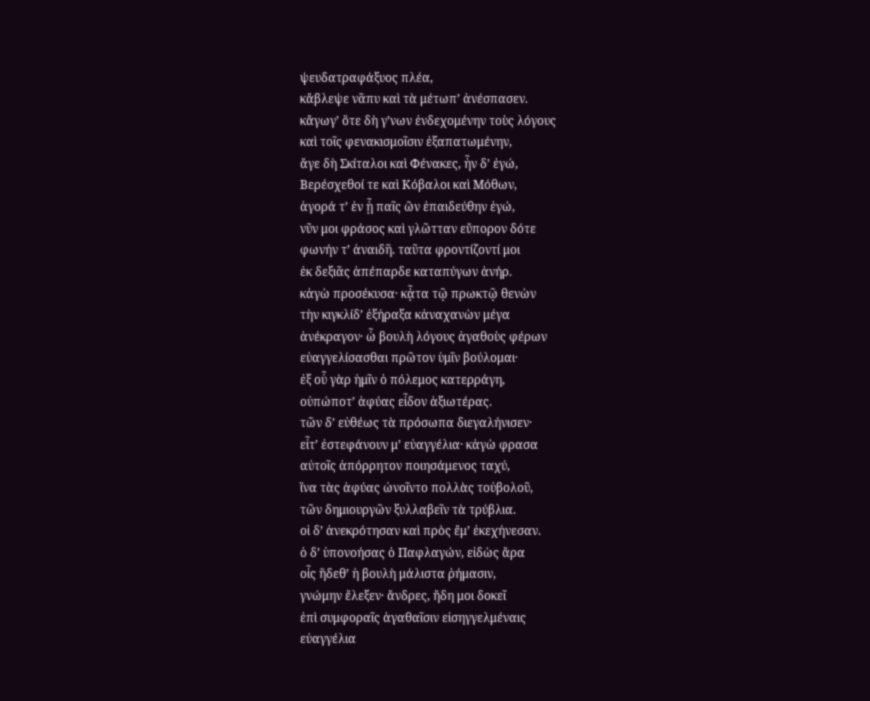ψευδατραφάξυος πλέα,
κἄβλεψε νᾶπυ καὶ τὰ μέτωπʼ ἀνέσπασεν.
κἄγωγʼ ὅτε δὴ γʼνων ἐνδεχομένην τοὺς λόγους
καὶ τοῖς φενακισμοῖσιν ἐξαπατωμένην,
ἄγε δὴ Σκίταλοι καὶ Φένακες, ἦν δʼ ἐγώ,
Βερέσχεθοί τε καὶ Κόβαλοι καὶ Μόθων,
ἀγορά τʼ ἐν ᾗ παῖς ὢν ἐπαιδεύθην ἐγώ,
νῦν μοι φράσος καὶ γλῶτταν εὔπορον δότε
φωνήν τʼ ἀναιδῆ. ταῦτα φροντίζοντί μοι
ἐκ δεξιᾶς ἀπέπαρδε καταπύγων ἀνήρ.
κἀγὼ προσέκυσα· κᾆτα τῷ πρωκτῷ θενὼν
τὴν κιγκλίδʼ ἐξήραξα κἀναχανὼν μέγα
ἀνέκραγον· ὦ βουλὴ λόγους ἀγαθοὺς φέρων
εὐαγγελίσασθαι πρῶτον ὑμῖν βούλομαι·
ἐξ οὗ γὰρ ἡμῖν ὁ πόλεμος κατερράγη,
οὐπώποτʼ ἀφύας εἶδον ἀξιωτέρας.
τῶν δʼ εὐθέως τὰ πρόσωπα διεγαλήνισεν·
εἶτʼ ἐστεφάνουν μʼ εὐαγγέλια· κἀγὼ φρασα
αὐτοῖς ἀπόρρητον ποιησάμενος ταχύ,
ἵνα τὰς ἀφύας ὠνοῖντο πολλὰς τοὐβολοῦ,
τῶν δημιουργῶν ξυλλαβεῖν τὰ τρύβλια.
οἱ δʼ ἀνεκρότησαν καὶ πρὸς ἔμʼ ἐκεχήνεσαν.
ὁ δʼ ὑπονοήσας ὁ Παφλαγών, εἰδὼς ἄρα
οἶς ἥδεθʼ ἡ βουλὴ μάλιστα ῥήμασιν,
γνώμην ἔλεξεν· ἄνδρες, ἤδη μοι δοκεῖ
ἐπὶ συμφοραῖς ἀγαθαῖσιν εἰσηγγελμέναις
εὐαγγέλια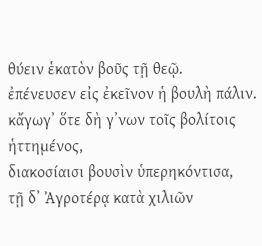θύειν ἑκατὸν βοῦς τῇ θεῷ.
ἐπένευσεν εἰς ἐκεῖνον ἡ βουλὴ πάλιν.
κἄγωγʼ ὅτε δὴ γʼνων τοῖς βολίτοις ἡττημένος,
διακοσίαισι βουσὶν ὑπερηκόντισα,
τῇ δʼ Ἀγροτέρᾳ κατὰ χιλιῶν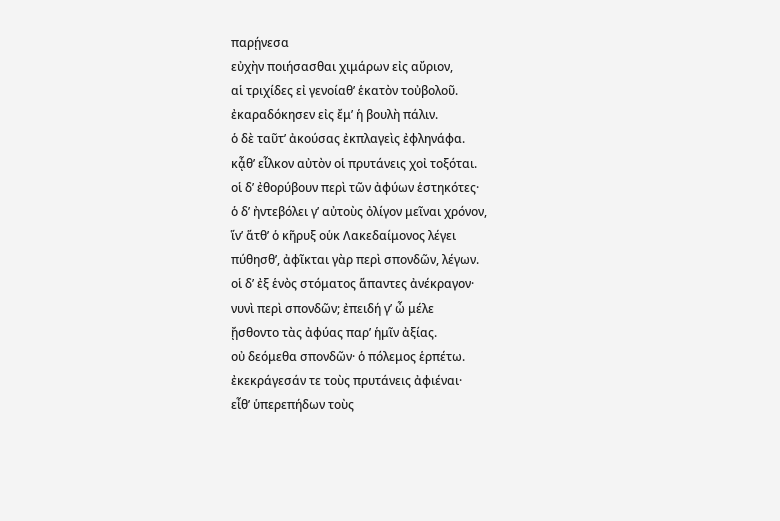παρῄνεσα
εὐχὴν ποιήσασθαι χιμάρων εἰς αὔριον,
αἱ τριχίδες εἰ γενοίαθʼ ἑκατὸν τοὐβολοῦ.
ἐκαραδόκησεν εἰς ἔμʼ ἡ βουλὴ πάλιν.
ὁ δὲ ταῦτʼ ἀκούσας ἐκπλαγεὶς ἐφληνάφα.
κᾆθʼ εἷλκον αὐτὸν οἱ πρυτάνεις χοἰ τοξόται.
οἱ δʼ ἐθορύβουν περὶ τῶν ἀφύων ἑστηκότες·
ὁ δʼ ἠντεβόλει γʼ αὐτοὺς ὀλίγον μεῖναι χρόνον,
ἵνʼ ἅτθʼ ὁ κῆρυξ οὑκ Λακεδαίμονος λέγει
πύθησθʼ, ἀφῖκται γὰρ περὶ σπονδῶν, λέγων.
οἱ δʼ ἐξ ἑνὸς στόματος ἅπαντες ἀνέκραγον·
νυνὶ περὶ σπονδῶν; ἐπειδή γʼ ὦ μέλε
ᾔσθοντο τὰς ἀφύας παρʼ ἡμῖν ἀξίας.
οὐ δεόμεθα σπονδῶν· ὁ πόλεμος ἑρπέτω.
ἐκεκράγεσάν τε τοὺς πρυτάνεις ἀφιέναι·
εἶθʼ ὑπερεπήδων τοὺς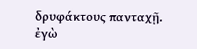δρυφάκτους πανταχῇ.
ἐγὼ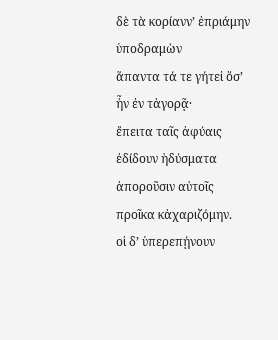δὲ τὰ κορίαννʼ ἐπριάμην ὑποδραμὼν
ἅπαντα τά τε γήτεἰ ὅσʼ ἦν ἐν τἀγορᾷ·
ἔπειτα ταῖς ἀφύαις ἐδίδουν ἡδύσματα
ἀποροῦσιν αὐτοῖς προῖκα κἀχαριζόμην.
οἱ δʼ ὑπερεπῄνουν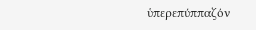ὑπερεπύππαζόν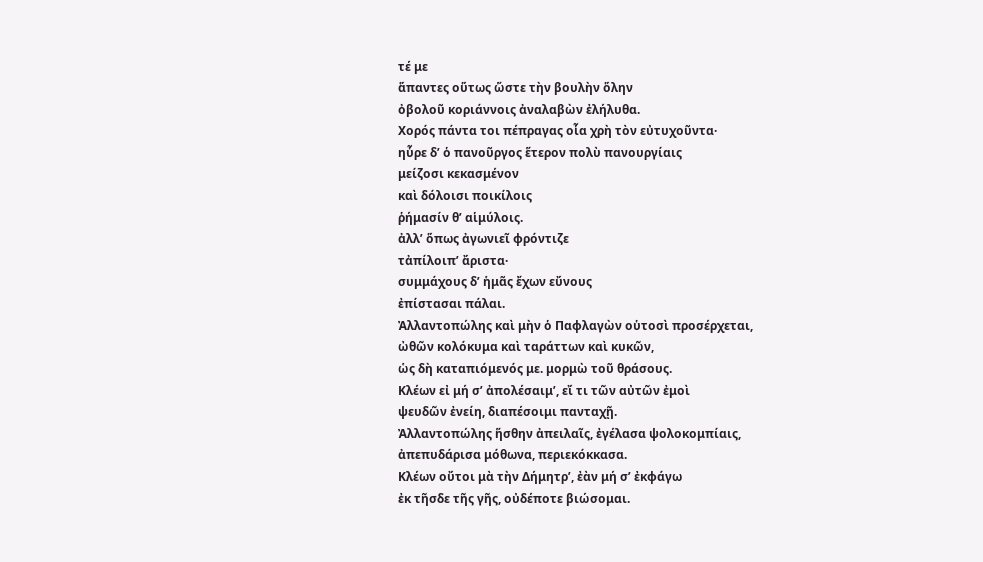τέ με
ἅπαντες οὕτως ὥστε τὴν βουλὴν ὅλην
ὀβολοῦ κοριάννοις ἀναλαβὼν ἐλήλυθα.
Χορός πάντα τοι πέπραγας οἷα χρὴ τὸν εὐτυχοῦντα·
ηὗρε δʼ ὁ πανοῦργος ἕτερον πολὺ πανουργίαις
μείζοσι κεκασμένον
καὶ δόλοισι ποικίλοις
ῥήμασίν θʼ αἱμύλοις.
ἀλλʼ ὅπως ἀγωνιεῖ φρόντιζε
τἀπίλοιπʼ ἄριστα·
συμμάχους δʼ ἡμᾶς ἔχων εὔνους
ἐπίστασαι πάλαι.
Ἀλλαντοπώλης καὶ μὴν ὁ Παφλαγὼν οὑτοσὶ προσέρχεται,
ὠθῶν κολόκυμα καὶ ταράττων καὶ κυκῶν,
ὡς δὴ καταπιόμενός με. μορμὼ τοῦ θράσους.
Κλέων εἰ μή σʼ ἀπολέσαιμʼ, εἴ τι τῶν αὐτῶν ἐμοὶ
ψευδῶν ἐνείη, διαπέσοιμι πανταχῇ.
Ἀλλαντοπώλης ἥσθην ἀπειλαῖς, ἐγέλασα ψολοκομπίαις,
ἀπεπυδάρισα μόθωνα, περιεκόκκασα.
Κλέων οὔτοι μὰ τὴν Δήμητρʼ, ἐὰν μή σʼ ἐκφάγω
ἐκ τῆσδε τῆς γῆς, οὐδέποτε βιώσομαι.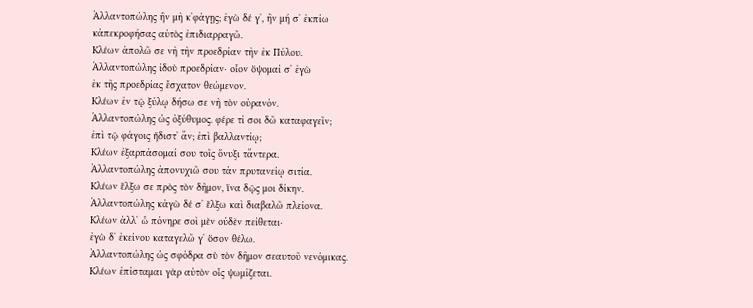Ἀλλαντοπώλης ἣν μὴ κʼφάγῃς; ἐγὼ δέ γʼ, ἢν μή σʼ ἐκπίω
κἀπεκροφήσας αὐτὸς ἐπιδιαρραγῶ.
Κλέων ἀπολῶ σε νὴ τὴν προεδρίαν τὴν ἐκ Πύλου.
Ἀλλαντοπώλης ἰδοὺ προεδρίαν· οἷον ὅψομαί σʼ ἐγὼ
ἐκ τῆς προεδρίας ἔσχατον θεώμενον.
Κλέων ἐν τῷ ξύλῳ δήσω σε νὴ τὸν οὐρανόν.
Ἀλλαντοπώλης ὡς ὀξύθυμος. φέρε τί σοι δῶ καταφαγεῖν;
ἐπὶ τῷ φάγοις ἥδιστʼ ἄν; ἐπὶ βαλλαντίῳ;
Κλέων ἐξαρπάσομαί σου τοῖς ὄνυξι τἄντερα.
Ἀλλαντοπώλης ἀπονυχιῶ σου τἀν πρυτανείῳ σιτία.
Κλέων ἕλξω σε πρὸς τὸν δῆμον, ἵνα δῷς μοι δίκην.
Ἀλλαντοπώλης κἀγὼ δέ σʼ ἕλξω καὶ διαβαλῶ πλείονα.
Κλέων ἀλλʼ ὦ πόνηρε σοὶ μὲν οὐδὲν πείθεται·
ἐγὼ δʼ ἐκείνου καταγελῶ γʼ ὅσον θέλω.
Ἀλλαντοπώλης ὡς σφόδρα σὺ τὸν δῆμον σεαυτοῦ νενόμικας.
Κλέων ἐπίσταμαι γὰρ αὐτὸν οἷς ψωμίζεται.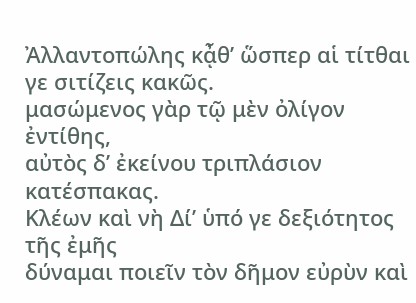Ἀλλαντοπώλης κᾆθʼ ὥσπερ αἱ τίτθαι γε σιτίζεις κακῶς.
μασώμενος γὰρ τῷ μὲν ὀλίγον ἐντίθης,
αὐτὸς δʼ ἐκείνου τριπλάσιον κατέσπακας.
Κλέων καὶ νὴ Δίʼ ὑπό γε δεξιότητος τῆς ἐμῆς
δύναμαι ποιεῖν τὸν δῆμον εὐρὺν καὶ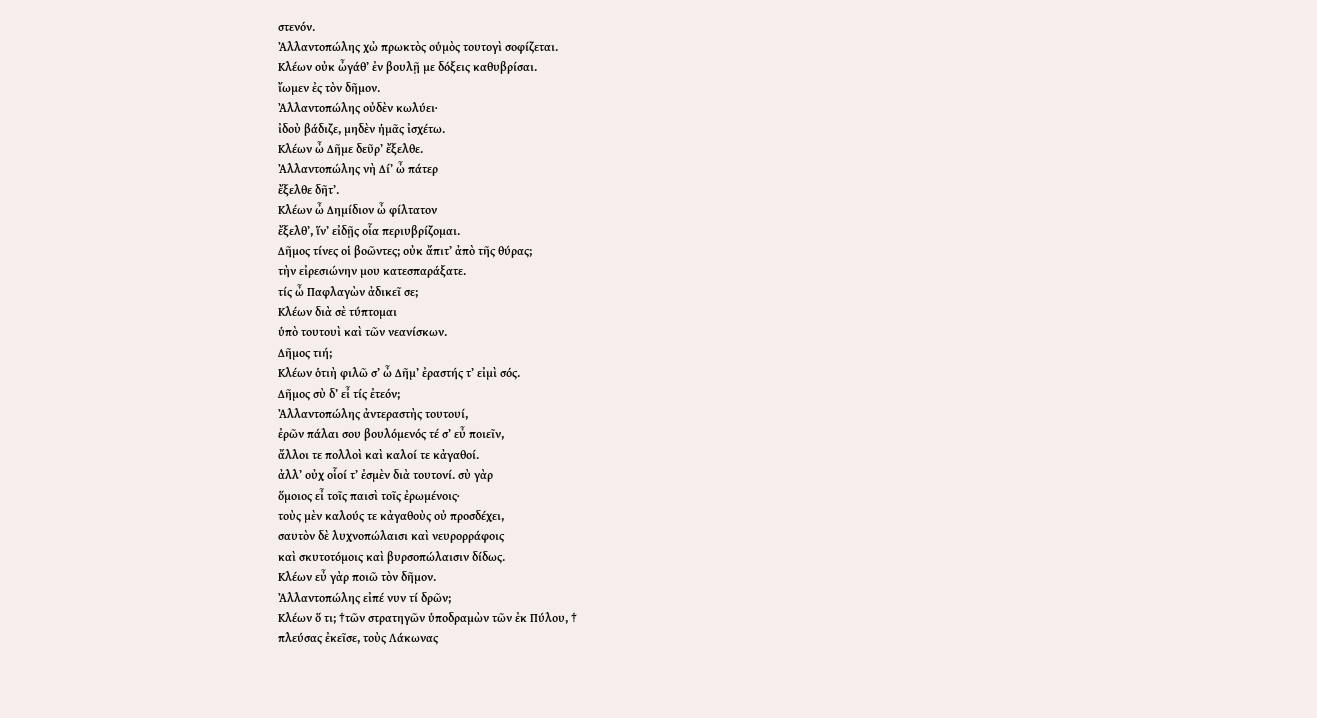στενόν.
Ἀλλαντοπώλης χὠ πρωκτὸς οὑμὸς τουτογὶ σοφίζεται.
Κλέων οὐκ ὦγάθʼ ἐν βουλῇ με δόξεις καθυβρίσαι.
ἴωμεν ἐς τὸν δῆμον.
Ἀλλαντοπώλης οὐδὲν κωλύει·
ἰδοὺ βάδιζε, μηδὲν ἡμᾶς ἰσχέτω.
Κλέων ὦ Δῆμε δεῦρʼ ἔξελθε.
Ἀλλαντοπώλης νὴ Δίʼ ὦ πάτερ
ἔξελθε δῆτʼ.
Κλέων ὦ Δημίδιον ὦ φίλτατον
ἔξελθʼ, ἵνʼ εἰδῇς οἷα περιυβρίζομαι.
Δῆμος τίνες οἱ βοῶντες; οὐκ ἄπιτʼ ἀπὸ τῆς θύρας;
τὴν εἰρεσιώνην μου κατεσπαράξατε.
τίς ὦ Παφλαγὼν ἀδικεῖ σε;
Κλέων διὰ σὲ τύπτομαι
ὑπὸ τουτουὶ καὶ τῶν νεανίσκων.
Δῆμος τιή;
Κλέων ὁτιὴ φιλῶ σʼ ὦ Δῆμʼ ἐραστής τʼ εἰμὶ σός.
Δῆμος σὺ δʼ εἶ τίς ἐτεόν;
Ἀλλαντοπώλης ἀντεραστὴς τουτουί,
ἐρῶν πάλαι σου βουλόμενός τέ σʼ εὖ ποιεῖν,
ἄλλοι τε πολλοὶ καὶ καλοί τε κἀγαθοί.
ἀλλʼ οὐχ οἷοί τʼ ἐσμὲν διὰ τουτονί. σὺ γὰρ
ὅμοιος εἶ τοῖς παισὶ τοῖς ἐρωμένοις·
τοὺς μὲν καλούς τε κἀγαθοὺς οὐ προσδέχει,
σαυτὸν δὲ λυχνοπώλαισι καὶ νευρορράφοις
καὶ σκυτοτόμοις καὶ βυρσοπώλαισιν δίδως.
Κλέων εὖ γὰρ ποιῶ τὸν δῆμον.
Ἀλλαντοπώλης εἰπέ νυν τί δρῶν;
Κλέων ὅ τι; †τῶν στρατηγῶν ὑποδραμὼν τῶν ἐκ Πύλου, †
πλεύσας ἐκεῖσε, τοὺς Λάκωνας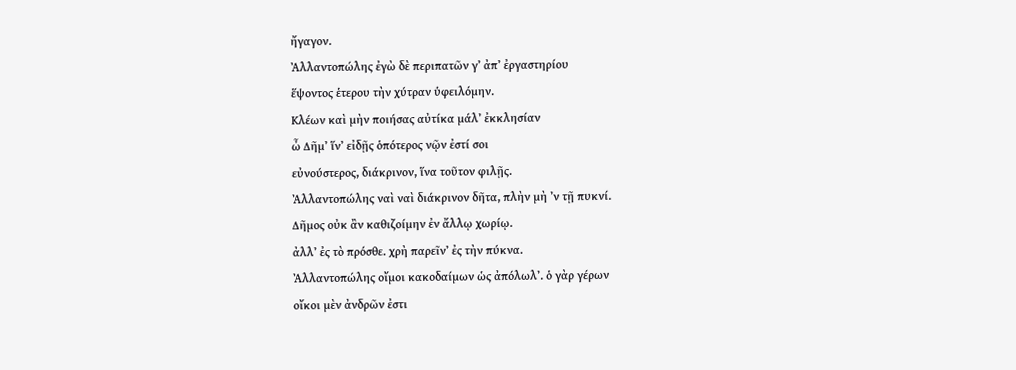ἤγαγον.
Ἀλλαντοπώλης ἐγὼ δὲ περιπατῶν γʼ ἀπʼ ἐργαστηρίου
ἕψοντος ἑτερου τὴν χύτραν ὑφειλόμην.
Κλέων καὶ μὴν ποιήσας αὐτίκα μάλʼ ἐκκλησίαν
ὦ Δῆμʼ ἵνʼ εἰδῇς ὁπότερος νῷν ἐστί σοι
εὐνούστερος, διάκρινον, ἵνα τοῦτον φιλῇς.
Ἀλλαντοπώλης ναὶ ναὶ διάκρινον δῆτα, πλὴν μὴ ʼν τῇ πυκνί.
Δῆμος οὐκ ἂν καθιζοίμην ἐν ἄλλῳ χωρίῳ.
ἀλλʼ ἐς τὸ πρόσθε. χρὴ παρεῖνʼ ἐς τὴν πύκνα.
Ἀλλαντοπώλης οἴμοι κακοδαίμων ὡς ἀπόλωλʼ. ὁ γὰρ γέρων
οἴκοι μὲν ἀνδρῶν ἐστι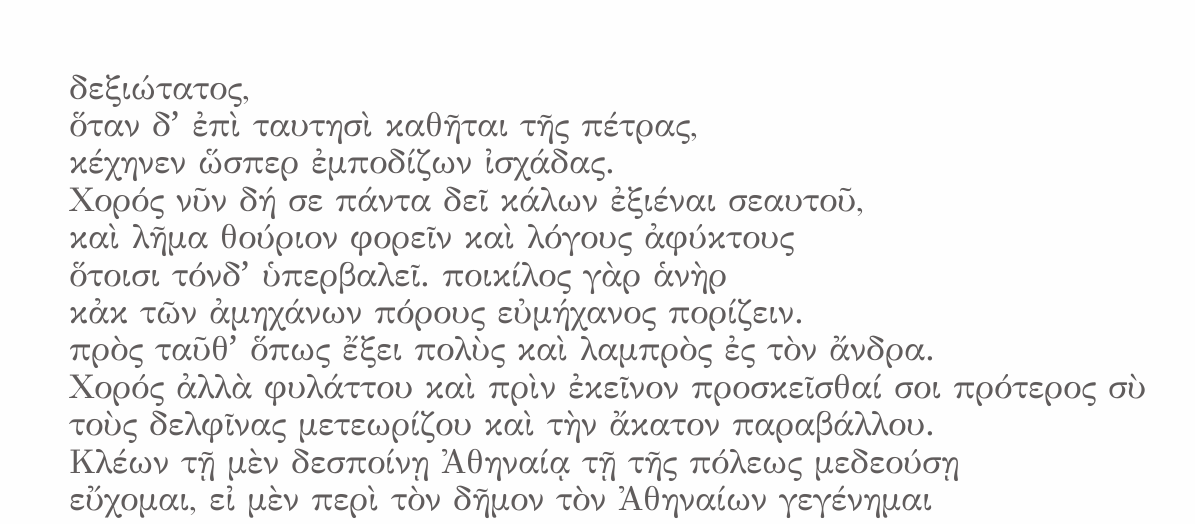δεξιώτατος,
ὅταν δʼ ἐπὶ ταυτησὶ καθῆται τῆς πέτρας,
κέχηνεν ὥσπερ ἐμποδίζων ἰσχάδας.
Χορός νῦν δή σε πάντα δεῖ κάλων ἐξιέναι σεαυτοῦ,
καὶ λῆμα θούριον φορεῖν καὶ λόγους ἀφύκτους
ὅτοισι τόνδʼ ὑπερβαλεῖ. ποικίλος γὰρ ἁνὴρ
κἀκ τῶν ἀμηχάνων πόρους εὐμήχανος πορίζειν.
πρὸς ταῦθʼ ὅπως ἔξει πολὺς καὶ λαμπρὸς ἐς τὸν ἄνδρα.
Χορός ἀλλὰ φυλάττου καὶ πρὶν ἐκεῖνον προσκεῖσθαί σοι πρότερος σὺ
τοὺς δελφῖνας μετεωρίζου καὶ τὴν ἄκατον παραβάλλου.
Κλέων τῇ μὲν δεσποίνῃ Ἀθηναίᾳ τῇ τῆς πόλεως μεδεούσῃ
εὔχομαι, εἰ μὲν περὶ τὸν δῆμον τὸν Ἀθηναίων γεγένημαι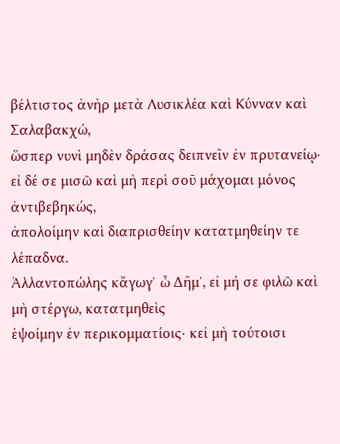βέλτιστος ἀνὴρ μετὰ Λυσικλέα καὶ Κύνναν καὶ Σαλαβακχώ,
ὥσπερ νυνὶ μηδὲν δράσας δειπνεῖν ἐν πρυτανείῳ·
εἰ δέ σε μισῶ καὶ μὴ περὶ σοῦ μάχομαι μόνος ἀντιβεβηκώς,
ἀπολοίμην καὶ διαπρισθείην κατατμηθείην τε λέπαδνα.
Ἀλλαντοπώλης κἄγωγʼ ὦ Δῆμʼ, εἰ μή σε φιλῶ καὶ μὴ στέργω, κατατμηθεὶς
ἑψοίμην ἐν περικομματίοις· κεἰ μὴ τούτοισι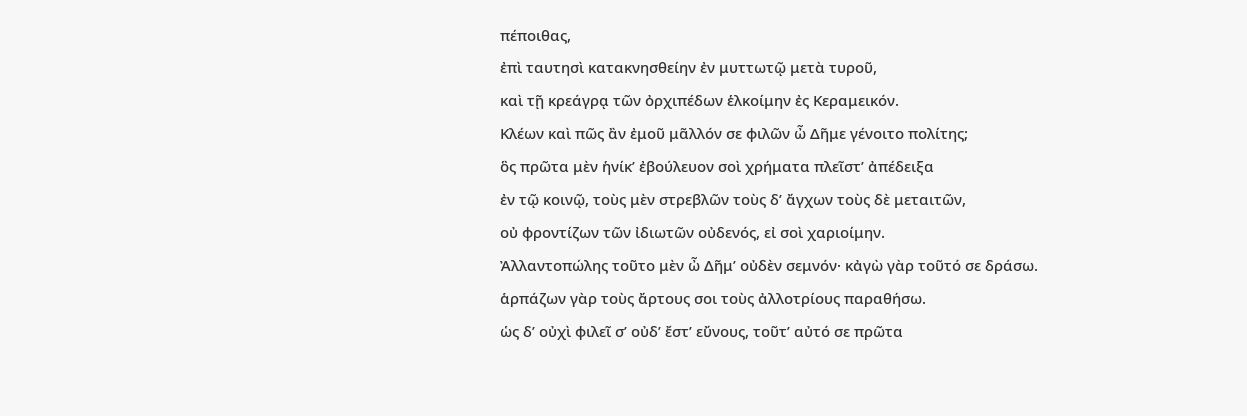πέποιθας,
ἐπὶ ταυτησὶ κατακνησθείην ἐν μυττωτῷ μετὰ τυροῦ,
καὶ τῇ κρεάγρᾳ τῶν ὀρχιπέδων ἑλκοίμην ἐς Κεραμεικόν.
Κλέων καὶ πῶς ἂν ἐμοῦ μᾶλλόν σε φιλῶν ὦ Δῆμε γένοιτο πολίτης;
ὃς πρῶτα μὲν ἡνίκʼ ἐβούλευον σοὶ χρήματα πλεῖστʼ ἀπέδειξα
ἐν τῷ κοινῷ, τοὺς μὲν στρεβλῶν τοὺς δʼ ἄγχων τοὺς δὲ μεταιτῶν,
οὐ φροντίζων τῶν ἰδιωτῶν οὐδενός, εἰ σοὶ χαριοίμην.
Ἀλλαντοπώλης τοῦτο μὲν ὦ Δῆμʼ οὐδὲν σεμνόν· κἀγὼ γὰρ τοῦτό σε δράσω.
ἁρπάζων γὰρ τοὺς ἄρτους σοι τοὺς ἀλλοτρίους παραθήσω.
ὡς δʼ οὐχὶ φιλεῖ σʼ οὐδʼ ἔστʼ εὔνους, τοῦτʼ αὐτό σε πρῶτα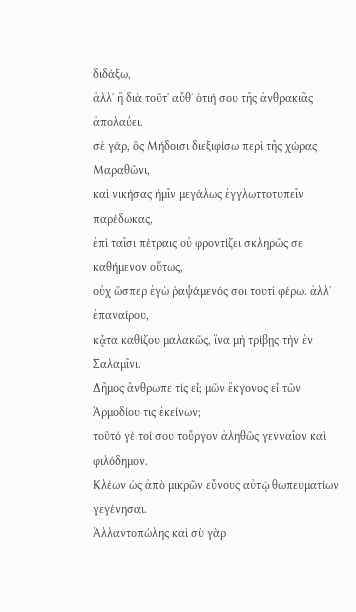διδάξω,
ἀλλʼ ἢ διὰ τοῦτʼ αὔθʼ ὁτιή σου τῆς ἀνθρακιᾶς ἀπολαύει.
σὲ γάρ, ὃς Μήδοισι διεξιφίσω περὶ τῆς χώρας Μαραθῶνι,
καὶ νικήσας ἡμῖν μεγάλως ἐγγλωττοτυπεῖν παρέδωκας,
ἐπὶ ταῖσι πέτραις οὐ φροντίζει σκληρῶς σε καθήμενον οὕτως,
οὐχ ὥσπερ ἐγὼ ῥαψάμενός σοι τουτὶ φέρω. ἀλλʼ ἐπαναίρου,
κᾆτα καθίζου μαλακῶς, ἵνα μὴ τρίβῃς τὴν ἐν Σαλαμῖνι.
Δῆμος ἄνθρωπε τίς εἶ; μῶν ἔκγονος εἶ τῶν Ἁρμοδίου τις ἐκείνων;
τοῦτό γέ τοί σου τοὔργον ἀληθῶς γενναῖον καὶ φιλόδημον.
Κλέων ὡς ἀπὸ μικρῶν εὔνους αὐτῷ θωπευματίων γεγένησαι.
Ἀλλαντοπώλης καὶ σὺ γὰρ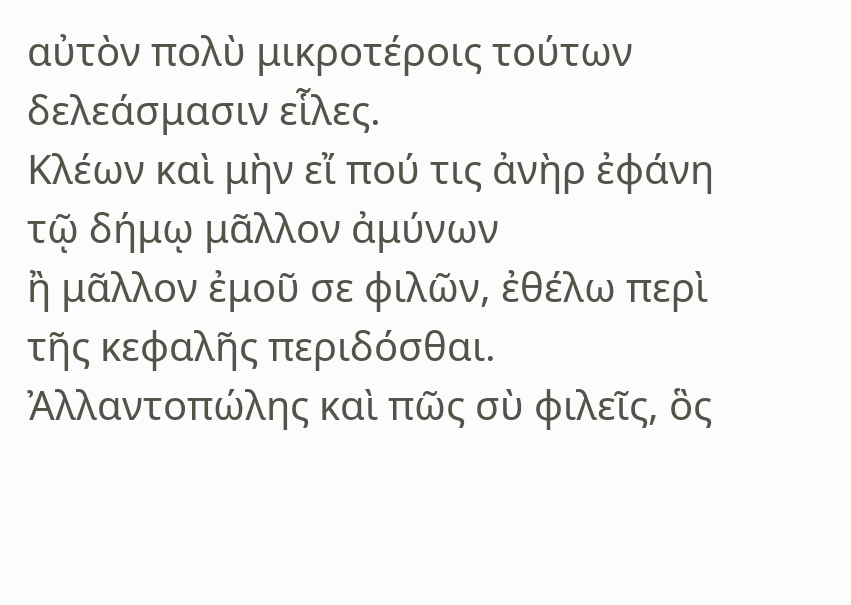αὐτὸν πολὺ μικροτέροις τούτων δελεάσμασιν εἷλες.
Κλέων καὶ μὴν εἴ πού τις ἀνὴρ ἐφάνη τῷ δήμῳ μᾶλλον ἀμύνων
ἢ μᾶλλον ἐμοῦ σε φιλῶν, ἐθέλω περὶ τῆς κεφαλῆς περιδόσθαι.
Ἀλλαντοπώλης καὶ πῶς σὺ φιλεῖς, ὃς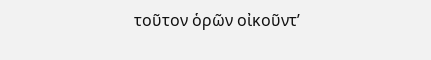τοῦτον ὁρῶν οἰκοῦντʼ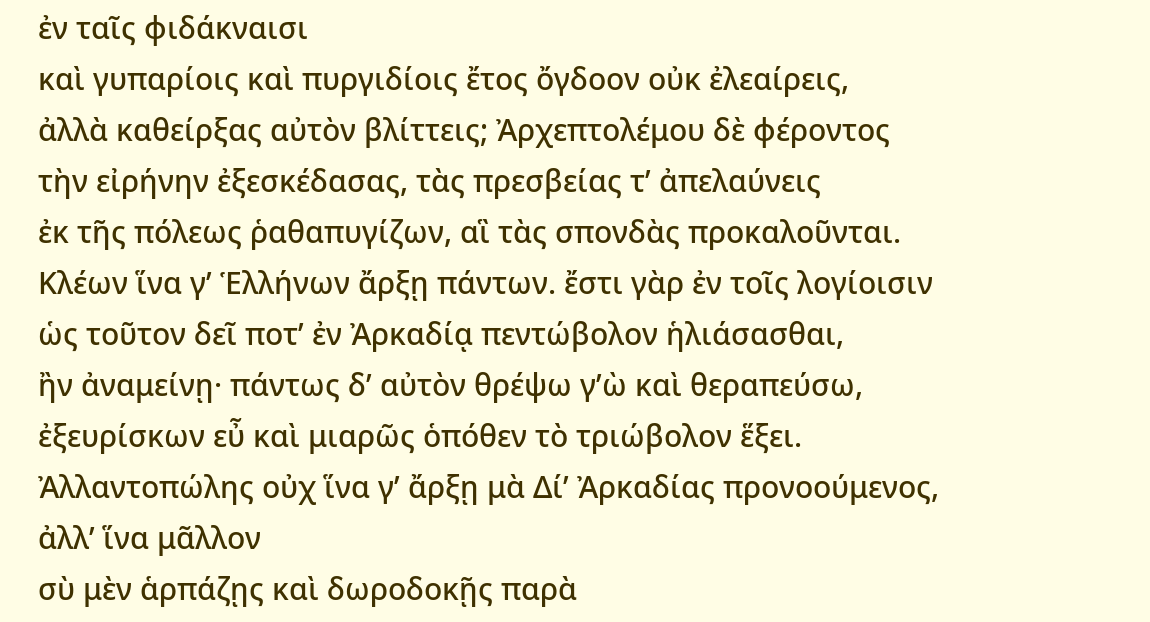ἐν ταῖς φιδάκναισι
καὶ γυπαρίοις καὶ πυργιδίοις ἔτος ὄγδοον οὐκ ἐλεαίρεις,
ἀλλὰ καθείρξας αὐτὸν βλίττεις; Ἀρχεπτολέμου δὲ φέροντος
τὴν εἰρήνην ἐξεσκέδασας, τὰς πρεσβείας τʼ ἀπελαύνεις
ἐκ τῆς πόλεως ῥαθαπυγίζων, αἳ τὰς σπονδὰς προκαλοῦνται.
Κλέων ἵνα γʼ Ἑλλήνων ἄρξῃ πάντων. ἔστι γὰρ ἐν τοῖς λογίοισιν
ὡς τοῦτον δεῖ ποτʼ ἐν Ἀρκαδίᾳ πεντώβολον ἡλιάσασθαι,
ἢν ἀναμείνῃ· πάντως δʼ αὐτὸν θρέψω γʼὼ καὶ θεραπεύσω,
ἐξευρίσκων εὖ καὶ μιαρῶς ὁπόθεν τὸ τριώβολον ἕξει.
Ἀλλαντοπώλης οὐχ ἵνα γʼ ἄρξῃ μὰ Δίʼ Ἀρκαδίας προνοούμενος, ἀλλʼ ἵνα μᾶλλον
σὺ μὲν ἁρπάζῃς καὶ δωροδοκῇς παρὰ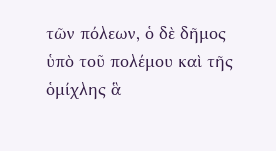τῶν πόλεων, ὁ δὲ δῆμος
ὑπὸ τοῦ πολέμου καὶ τῆς ὁμίχλης ἃ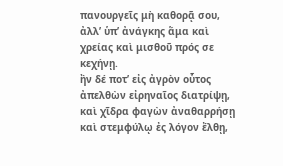πανουργεῖς μὴ καθορᾷ σου,
ἀλλʼ ὑπʼ ἀνάγκης ἅμα καὶ χρείας καὶ μισθοῦ πρός σε κεχήνῃ.
ἢν δέ ποτʼ εἰς ἀγρὸν οὗτος ἀπελθὼν εἰρηναῖος διατρίψῃ,
καὶ χῖδρα φαγὼν ἀναθαρρήσῃ καὶ στεμφύλῳ ἐς λόγον ἔλθῃ,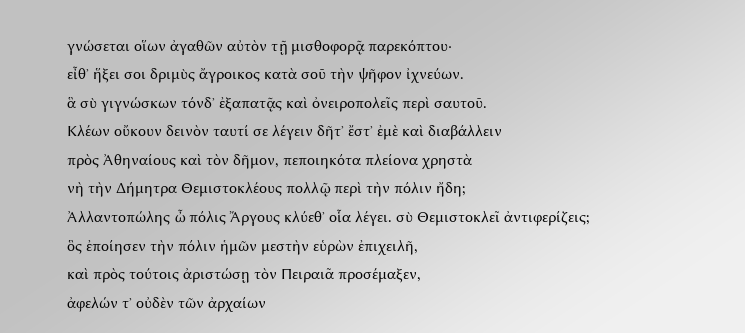γνώσεται οἵων ἀγαθῶν αὐτὸν τῇ μισθοφορᾷ παρεκόπτου·
εἶθʼ ἥξει σοι δριμὺς ἄγροικος κατὰ σοῦ τὴν ψῆφον ἰχνεύων.
ἃ σὺ γιγνώσκων τόνδʼ ἐξαπατᾷς καὶ ὀνειροπολεῖς περὶ σαυτοῦ.
Κλέων οὔκουν δεινὸν ταυτί σε λέγειν δῆτʼ ἔστʼ ἐμὲ καὶ διαβάλλειν
πρὸς Ἀθηναίους καὶ τὸν δῆμον, πεποιηκότα πλείονα χρηστὰ
νὴ τὴν Δήμητρα Θεμιστοκλέους πολλῷ περὶ τὴν πόλιν ἤδη;
Ἀλλαντοπώλης ὦ πόλις Ἄργους κλύεθʼ οἷα λέγει. σὺ Θεμιστοκλεῖ ἀντιφερίζεις;
ὃς ἐποίησεν τὴν πόλιν ἡμῶν μεστὴν εὑρὼν ἐπιχειλῆ,
καὶ πρὸς τούτοις ἀριστώσῃ τὸν Πειραιᾶ προσέμαξεν,
ἀφελών τʼ οὐδὲν τῶν ἀρχαίων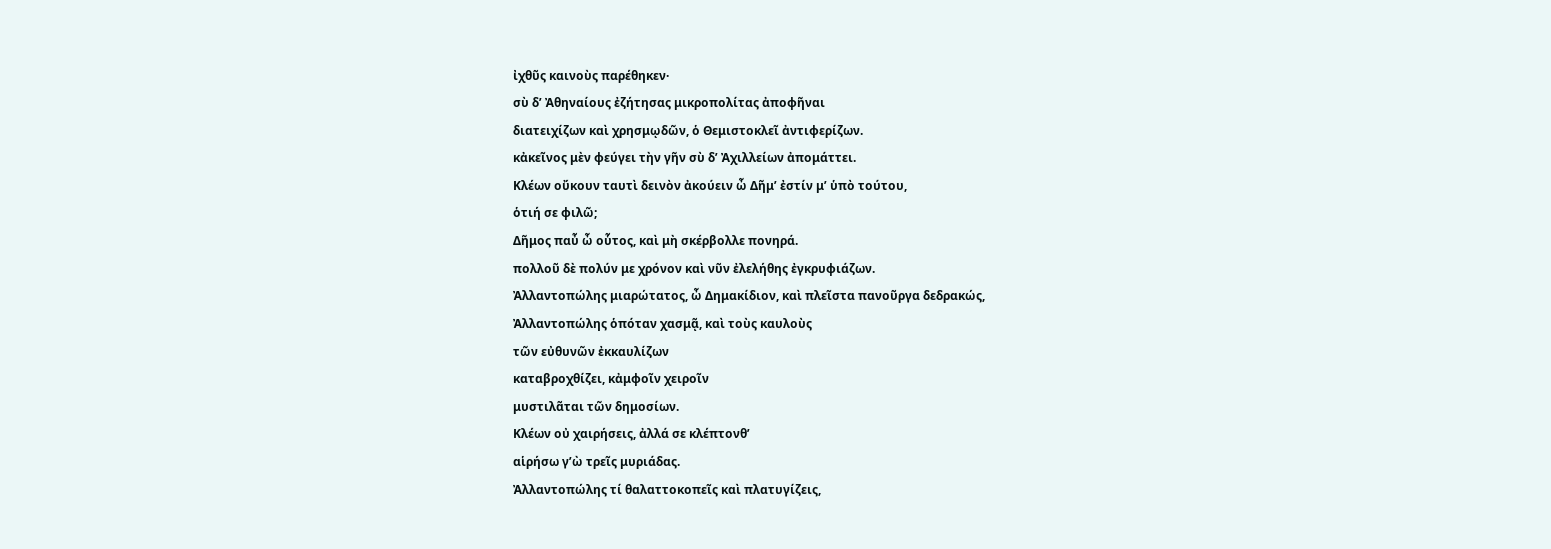ἰχθῦς καινοὺς παρέθηκεν·
σὺ δʼ Ἀθηναίους ἐζήτησας μικροπολίτας ἀποφῆναι
διατειχίζων καὶ χρησμῳδῶν, ὁ Θεμιστοκλεῖ ἀντιφερίζων.
κἀκεῖνος μὲν φεύγει τὴν γῆν σὺ δʼ Ἀχιλλείων ἀπομάττει.
Κλέων οὔκουν ταυτὶ δεινὸν ἀκούειν ὦ Δῆμʼ ἐστίν μʼ ὑπὸ τούτου,
ὁτιή σε φιλῶ;
Δῆμος παὖ ὦ οὗτος, καὶ μὴ σκέρβολλε πονηρά.
πολλοῦ δὲ πολύν με χρόνον καὶ νῦν ἐλελήθης ἐγκρυφιάζων.
Ἀλλαντοπώλης μιαρώτατος, ὦ Δημακίδιον, καὶ πλεῖστα πανοῦργα δεδρακώς,
Ἀλλαντοπώλης ὁπόταν χασμᾷ, καὶ τοὺς καυλοὺς
τῶν εὐθυνῶν ἐκκαυλίζων
καταβροχθίζει, κἀμφοῖν χειροῖν
μυστιλᾶται τῶν δημοσίων.
Κλέων οὐ χαιρήσεις, ἀλλά σε κλέπτονθʼ
αἱρήσω γʼὼ τρεῖς μυριάδας.
Ἀλλαντοπώλης τί θαλαττοκοπεῖς καὶ πλατυγίζεις,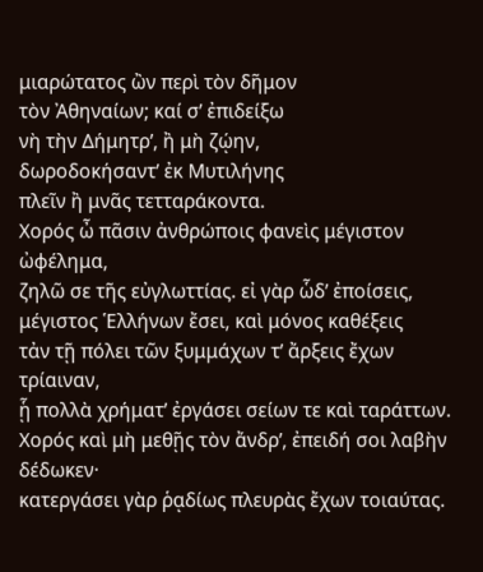μιαρώτατος ὢν περὶ τὸν δῆμον
τὸν Ἀθηναίων; καί σʼ ἐπιδείξω
νὴ τὴν Δήμητρʼ, ἢ μὴ ζῴην,
δωροδοκήσαντʼ ἐκ Μυτιλήνης
πλεῖν ἢ μνᾶς τετταράκοντα.
Χορός ὦ πᾶσιν ἀνθρώποις φανεὶς μέγιστον ὠφέλημα,
ζηλῶ σε τῆς εὐγλωττίας. εἰ γὰρ ὧδʼ ἐποίσεις,
μέγιστος Ἑλλήνων ἔσει, καὶ μόνος καθέξεις
τἀν τῇ πόλει τῶν ξυμμάχων τʼ ἄρξεις ἔχων τρίαιναν,
ᾗ πολλὰ χρήματʼ ἐργάσει σείων τε καὶ ταράττων.
Χορός καὶ μὴ μεθῇς τὸν ἄνδρʼ, ἐπειδή σοι λαβὴν δέδωκεν·
κατεργάσει γὰρ ῥᾳδίως πλευρὰς ἔχων τοιαύτας.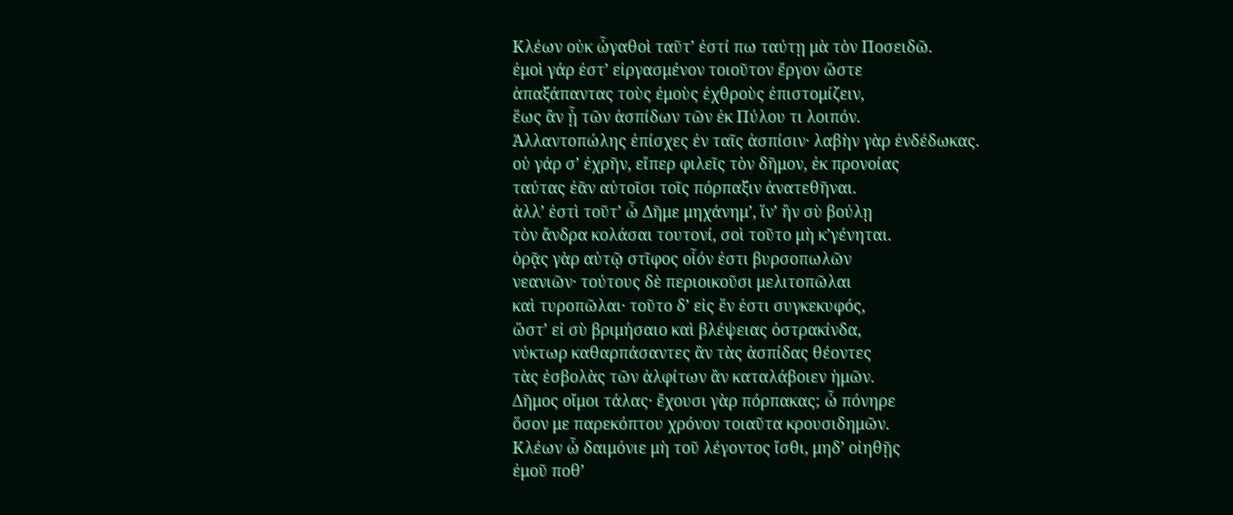Κλέων οὐκ ὦγαθοὶ ταῦτʼ ἐστί πω ταύτῃ μὰ τὸν Ποσειδῶ.
ἐμοὶ γάρ ἐστʼ εἰργασμένον τοιοῦτον ἔργον ὥστε
ἁπαξάπαντας τοὺς ἐμοὺς ἐχθροὺς ἐπιστομίζειν,
ἕως ἂν ᾖ τῶν ἀσπίδων τῶν ἐκ Πύλου τι λοιπόν.
Ἀλλαντοπώλης ἐπίσχες ἐν ταῖς ἀσπίσιν· λαβὴν γὰρ ἐνδέδωκας.
οὐ γάρ σʼ ἐχρῆν, εἴπερ φιλεῖς τὸν δῆμον, ἐκ προνοίας
ταύτας ἐᾶν αὐτοῖσι τοῖς πόρπαξιν ἀνατεθῆναι.
ἀλλʼ ἐστὶ τοῦτʼ ὦ Δῆμε μηχάνημʼ, ἵνʼ ἢν σὺ βούλῃ
τὸν ἄνδρα κολάσαι τουτονί, σοὶ τοῦτο μὴ κʼγένηται.
ὁρᾷς γὰρ αὐτῷ στῖφος οἷόν ἐστι βυρσοπωλῶν
νεανιῶν· τούτους δὲ περιοικοῦσι μελιτοπῶλαι
καὶ τυροπῶλαι· τοῦτο δʼ εἰς ἕν ἐστι συγκεκυφός,
ὥστʼ εἰ σὺ βριμήσαιο καὶ βλέψειας ὀστρακίνδα,
νύκτωρ καθαρπάσαντες ἂν τὰς ἀσπίδας θέοντες
τὰς ἐσβολὰς τῶν ἀλφίτων ἂν καταλάβοιεν ἡμῶν.
Δῆμος οἴμοι τάλας· ἔχουσι γὰρ πόρπακας; ὦ πόνηρε
ὅσον με παρεκόπτου χρόνον τοιαῦτα κρουσιδημῶν.
Κλέων ὦ δαιμόνιε μὴ τοῦ λέγοντος ἴσθι, μηδʼ οἰηθῇς
ἐμοῦ ποθʼ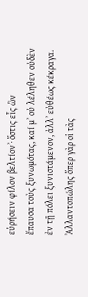εὑρήσειν φίλον βελτίονʼ· ὅστις εἷς ὢν
ἔπαυσα τοὺς ξυνωμότας, καί μʼ οὐ λέληθεν οὐδὲν
ἐν τῇ πόλει ξυνιστάμενον, ἀλλʼ εὐθέως κέκραγα.
Ἀλλαντοπώλης ὅπερ γὰρ οἱ τὰς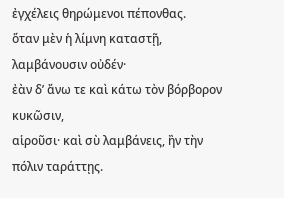ἐγχέλεις θηρώμενοι πέπονθας.
ὅταν μὲν ἡ λίμνη καταστῇ, λαμβάνουσιν οὐδέν·
ἐὰν δʼ ἄνω τε καὶ κάτω τὸν βόρβορον κυκῶσιν,
αἱροῦσι· καὶ σὺ λαμβάνεις, ἢν τὴν πόλιν ταράττῃς.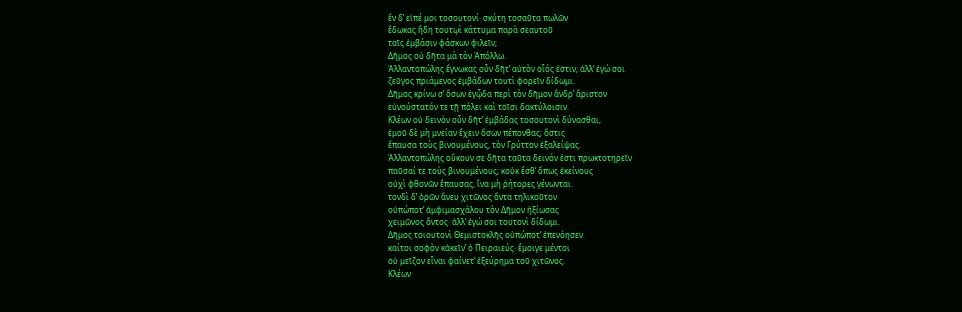ἓν δʼ εἰπέ μοι τοσουτονί· σκύτη τοσαῦτα πωλῶν
ἔδωκας ἤδη τουτῳὶ κάττυμα παρὰ σεαυτοῦ
ταῖς ἐμβάσιν φάσκων φιλεῖν;
Δῆμος οὐ δῆτα μὰ τὸν Ἀπόλλω.
Ἀλλαντοπώλης ἔγνωκας οὖν δῆτʼ αὐτὸν οἷός ἐστιν; ἀλλʼ ἐγώ σοι
ζεῦγος πριάμενος ἐμβάδων τουτὶ φορεῖν δίδωμι.
Δῆμος κρίνω σʼ ὅσων ἐγᾦδα περὶ τὸν δῆμον ἄνδρʼ ἄριστον
εὐνούστατόν τε τῇ πόλει καὶ τοῖσι δακτύλοισιν.
Κλέων οὐ δεινὸν οὖν δῆτʼ ἐμβάδας τοσουτονὶ δύνασθαι,
ἐμοῦ δὲ μὴ μνείαν ἔχειν ὅσων πέπονθας; ὅστις
ἔπαυσα τοὺς βινουμένους, τὸν Γρύττον ἐξαλείψας.
Ἀλλαντοπώλης οὔκουν σε δῆτα ταῦτα δεινόν ἐστι πρωκτοτηρεῖν
παῦσαί τε τοὺς βινουμένους; κοὐκ ἔσθʼ ὅπως ἐκείνους
οὐχὶ φθονῶν ἔπαυσας, ἵνα μὴ ῥήτορες γένωνται.
τονδὶ δʼ ὁρῶν ἄνευ χιτῶνος ὄντα τηλικοῦτον
οὐπώποτʼ ἀμφιμασχάλου τὸν Δῆμον ἠξίωσας
χειμῶνος ὄντος· ἀλλʼ ἐγώ σοι τουτονὶ δίδωμι.
Δῆμος τοιουτονὶ Θεμιστοκλῆς οὐπώποτʼ ἐπενόησεν.
καίτοι σοφὸν κἀκεῖνʼ ὁ Πειραιεύς· ἔμοιγε μέντοι
οὐ μεῖζον εἶναι φαίνετʼ ἐξεύρημα τοῦ χιτῶνος.
Κλέων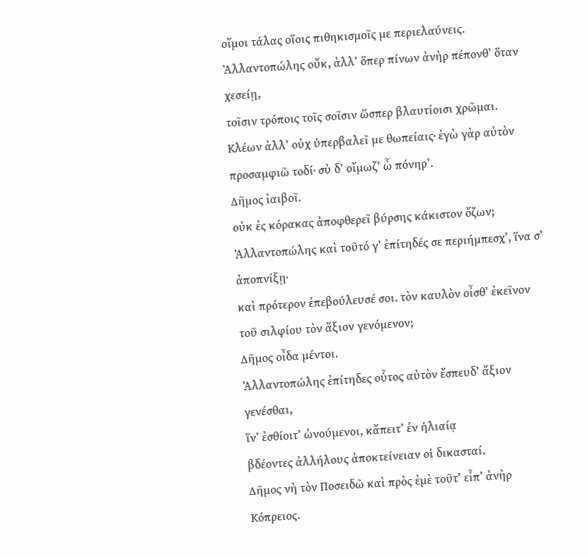οἴμοι τάλας οἵοις πιθηκισμοῖς με περιελαύνεις.
Ἀλλαντοπώλης οὔκ, ἀλλʼ ὅπερ πίνων ἀνὴρ πέπονθʼ ὅταν χεσείῃ,
τοῖσιν τρόποις τοῖς σοῖσιν ὥσπερ βλαυτίοισι χρῶμαι.
Κλέων ἀλλʼ οὐχ ὑπερβαλεῖ με θωπείαις· ἐγὼ γὰρ αὐτὸν
προσαμφιῶ τοδί· σὺ δʼ οἴμωζʼ ὦ πόνηρʼ.
Δῆμος ἰαιβοῖ.
οὐκ ἐς κόρακας ἀποφθερεῖ βύρσης κάκιστον ὄζων;
Ἀλλαντοπώλης καὶ τοῦτό γʼ ἐπίτηδές σε περιήμπεσχʼ, ἵνα σʼ ἀποπνίξῃ·
καὶ πρότερον ἐπεβούλευσέ σοι. τὸν καυλὸν οἶσθʼ ἐκεῖνον
τοῦ σιλφίου τὸν ἄξιον γενόμενον;
Δῆμος οἶδα μέντοι.
Ἀλλαντοπώλης ἐπίτηδες οὗτος αὐτὸν ἔσπευδʼ ἄξιον γενέσθαι,
ἵνʼ ἐσθίοιτʼ ὠνούμενοι, κἄπειτʼ ἐν ἡλιαίᾳ
βδέοντες ἀλλήλους ἀποκτείνειαν οἱ δικασταί.
Δῆμος νὴ τὸν Ποσειδῶ καὶ πρὸς ἐμὲ τοῦτʼ εἶπʼ ἀνὴρ Κόπρειος.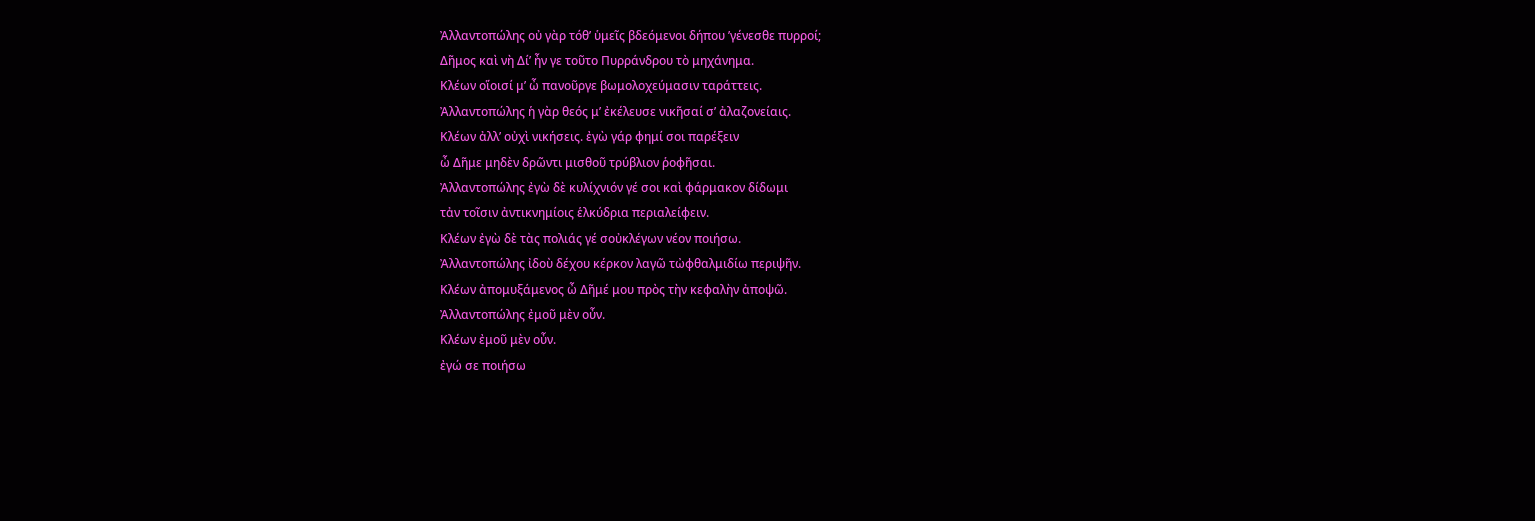Ἀλλαντοπώλης οὐ γὰρ τόθʼ ὑμεῖς βδεόμενοι δήπου ʼγένεσθε πυρροί;
Δῆμος καὶ νὴ Δίʼ ἦν γε τοῦτο Πυρράνδρου τὸ μηχάνημα.
Κλέων οἵοισί μʼ ὦ πανοῦργε βωμολοχεύμασιν ταράττεις.
Ἀλλαντοπώλης ἡ γὰρ θεός μʼ ἐκέλευσε νικῆσαί σʼ ἀλαζονείαις.
Κλέων ἀλλʼ οὐχὶ νικήσεις. ἐγὼ γάρ φημί σοι παρέξειν
ὦ Δῆμε μηδὲν δρῶντι μισθοῦ τρύβλιον ῥοφῆσαι.
Ἀλλαντοπώλης ἐγὼ δὲ κυλίχνιόν γέ σοι καὶ φάρμακον δίδωμι
τἀν τοῖσιν ἀντικνημίοις ἑλκύδρια περιαλείφειν.
Κλέων ἐγὼ δὲ τὰς πολιάς γέ σοὐκλέγων νέον ποιήσω.
Ἀλλαντοπώλης ἰδοὺ δέχου κέρκον λαγῶ τὠφθαλμιδίω περιψῆν.
Κλέων ἀπομυξάμενος ὦ Δῆμέ μου πρὸς τὴν κεφαλὴν ἀποψῶ.
Ἀλλαντοπώλης ἐμοῦ μὲν οὖν.
Κλέων ἐμοῦ μὲν οὖν.
ἐγώ σε ποιήσω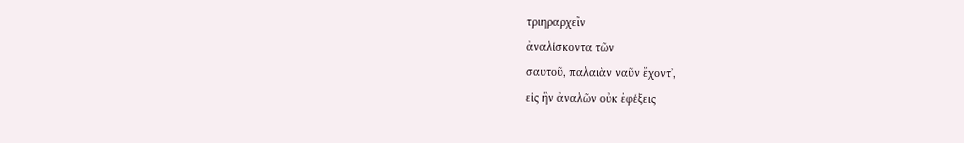τριηραρχεῖν
ἀναλίσκοντα τῶν
σαυτοῦ, παλαιὰν ναῦν ἔχοντʼ,
εἰς ἣν ἀναλῶν οὐκ ἐφέξεις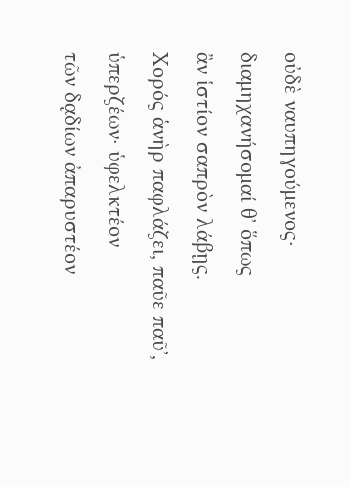οὐδὲ ναυπηγούμενος·
διαμηχανήσομαί θʼ ὅπως
ἂν ἱστίον σαπρὸν λάβῃς.
Χορός ἁνὴρ παφλάζει, παῦε παῦʼ,
ὑπερζέων· ὑφελκτέον
τῶν δᾳδίων ἀπαρυστέον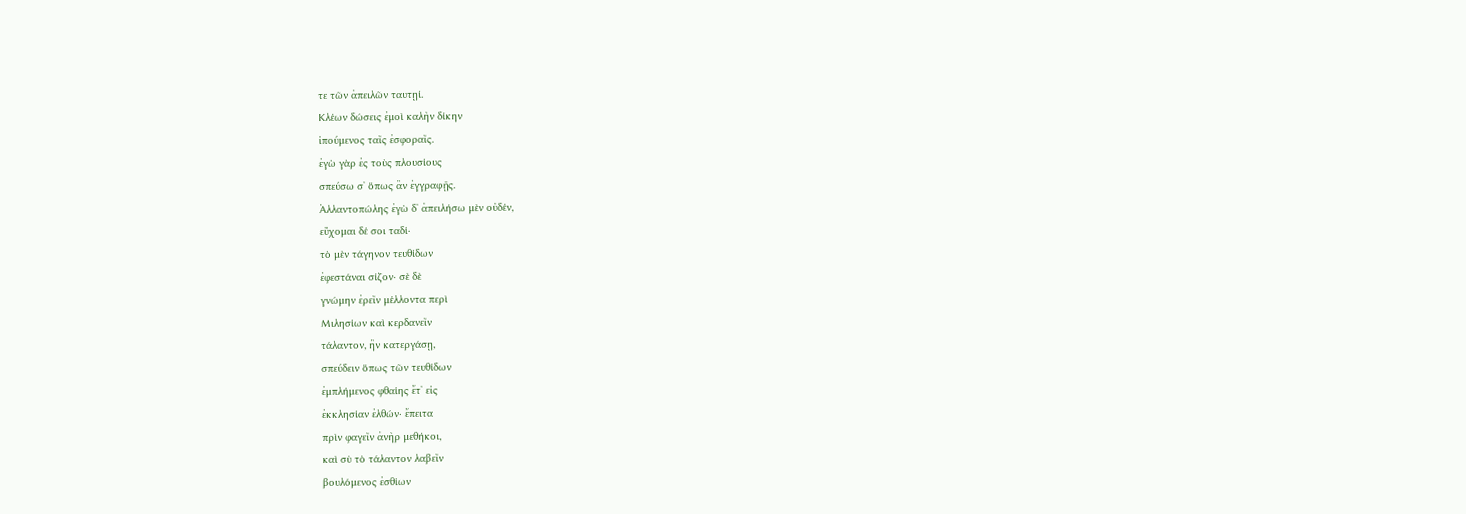τε τῶν ἀπειλῶν ταυτῃί.
Κλέων δώσεις ἐμοὶ καλὴν δίκην
ἰπούμενος ταῖς ἐσφοραῖς.
ἐγὼ γὰρ ἐς τοὺς πλουσίους
σπεύσω σʼ ὅπως ἂν ἐγγραφῇς.
Ἀλλαντοπώλης ἐγὼ δʼ ἀπειλήσω μὲν οὐδέν,
εὔχομαι δέ σοι ταδί·
τὸ μὲν τάγηνον τευθίδων
ἐφεστάναι σίζον· σὲ δὲ
γνώμην ἐρεῖν μέλλοντα περὶ
Μιλησίων καὶ κερδανεῖν
τάλαντον, ἢν κατεργάσῃ,
σπεύδειν ὅπως τῶν τευθίδων
ἐμπλήμενος φθαίης ἔτʼ εἰς
ἐκκλησίαν ἐλθών· ἔπειτα
πρὶν φαγεῖν ἀνὴρ μεθήκοι,
καὶ σὺ τὸ τάλαντον λαβεῖν
βουλόμενος ἐσθίων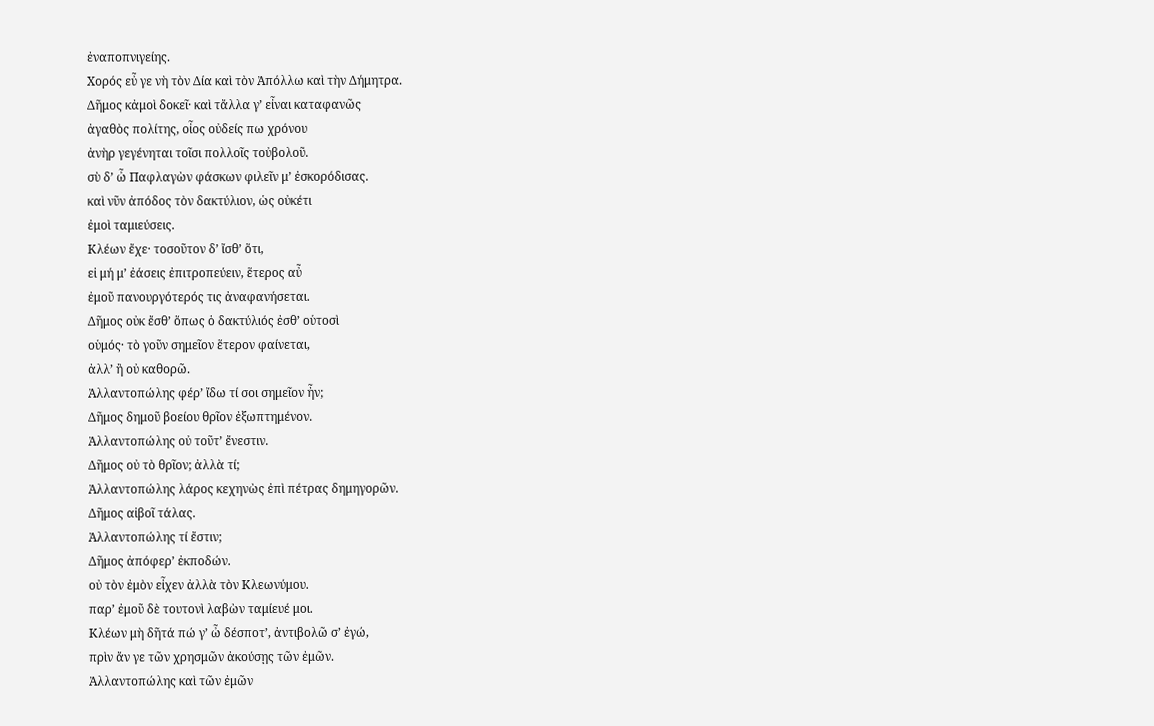ἐναποπνιγείης.
Χορός εὖ γε νὴ τὸν Δία καὶ τὸν Ἀπόλλω καὶ τὴν Δήμητρα.
Δῆμος κἀμοὶ δοκεῖ· καὶ τἄλλα γʼ εἶναι καταφανῶς
ἀγαθὸς πολίτης, οἶος οὐδείς πω χρόνου
ἀνὴρ γεγένηται τοῖσι πολλοῖς τοὐβολοῦ.
σὺ δʼ ὦ Παφλαγὼν φάσκων φιλεῖν μʼ ἐσκορόδισας.
καὶ νῦν ἀπόδος τὸν δακτύλιον, ὡς οὐκέτι
ἐμοὶ ταμιεύσεις.
Κλέων ἔχε· τοσοῦτον δʼ ἴσθʼ ὅτι,
εἰ μή μʼ ἐάσεις ἐπιτροπεύειν, ἕτερος αὖ
ἐμοῦ πανουργότερός τις ἀναφανήσεται.
Δῆμος οὐκ ἔσθʼ ὅπως ὁ δακτύλιός ἐσθʼ οὑτοσὶ
οὑμός· τὸ γοῦν σημεῖον ἕτερον φαίνεται,
ἀλλʼ ἢ οὐ καθορῶ.
Ἀλλαντοπώλης φέρʼ ἴδω τί σοι σημεῖον ἦν;
Δῆμος δημοῦ βοείου θρῖον ἐξωπτημένον.
Ἀλλαντοπώλης οὐ τοῦτʼ ἔνεστιν.
Δῆμος οὐ τὸ θρῖον; ἀλλὰ τί;
Ἀλλαντοπώλης λάρος κεχηνὼς ἐπὶ πέτρας δημηγορῶν.
Δῆμος αἰβοῖ τάλας.
Ἀλλαντοπώλης τί ἔστιν;
Δῆμος ἀπόφερʼ ἐκποδών.
οὐ τὸν ἐμὸν εἶχεν ἀλλὰ τὸν Κλεωνύμου.
παρʼ ἐμοῦ δὲ τουτονὶ λαβὼν ταμίευέ μοι.
Κλέων μὴ δῆτά πώ γʼ ὦ δέσποτʼ, ἀντιβολῶ σʼ ἐγώ,
πρὶν ἄν γε τῶν χρησμῶν ἀκούσῃς τῶν ἐμῶν.
Ἀλλαντοπώλης καὶ τῶν ἐμῶν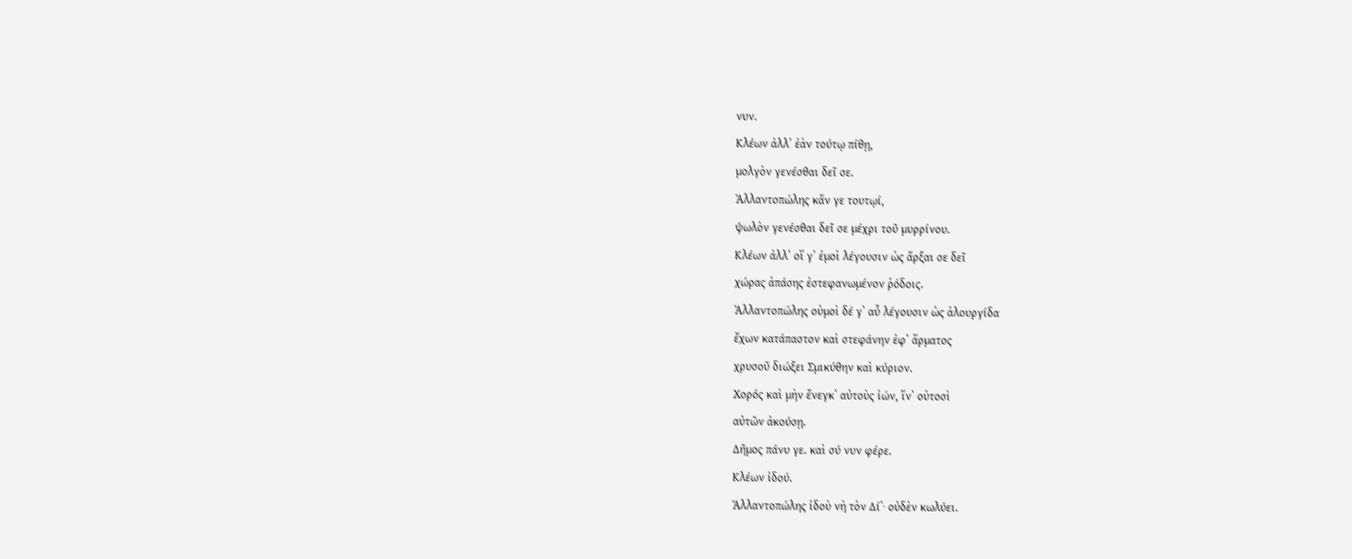νυν.
Κλέων ἀλλʼ ἐὰν τούτῳ πίθῃ,
μολγὸν γενέσθαι δεῖ σε.
Ἀλλαντοπώλης κἄν γε τουτῳί,
ψωλὸν γενέσθαι δεῖ σε μέχρι τοῦ μυρρίνου.
Κλέων ἀλλʼ οἵ γʼ ἐμοὶ λέγουσιν ὡς ἄρξαι σε δεῖ
χώρας ἁπάσης ἐστεφανωμένον ῥόδοις.
Ἀλλαντοπώλης οὑμοὶ δέ γʼ αὖ λέγουσιν ὡς ἁλουργίδα
ἔχων κατάπαστον καὶ στεφάνην ἐφʼ ἅρματος
χρυσοῦ διώξει Σμικύθην καὶ κύριον.
Χορός καὶ μὴν ἔνεγκʼ αὐτοὺς ἰών, ἵνʼ οὑτοσὶ
αὐτῶν ἀκούσῃ.
Δῆμος πάνυ γε. καὶ σύ νυν φέρε.
Κλέων ἰδού.
Ἀλλαντοπώλης ἰδοὺ νὴ τὸν Δίʼ· οὐδὲν κωλύει.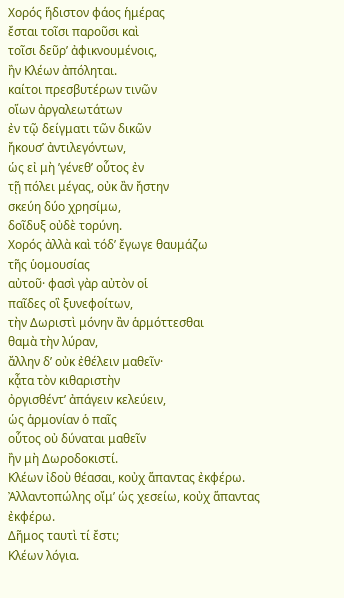Χορός ἥδιστον φάος ἡμέρας
ἔσται τοῖσι παροῦσι καὶ
τοῖσι δεῦρʼ ἀφικνουμένοις,
ἢν Κλέων ἀπόληται.
καίτοι πρεσβυτέρων τινῶν
οἵων ἀργαλεωτάτων
ἐν τῷ δείγματι τῶν δικῶν
ἤκουσʼ ἀντιλεγόντων,
ὡς εἰ μὴ ʼγένεθʼ οὗτος ἐν
τῇ πόλει μέγας, οὐκ ἂν ἤστην
σκεύη δύο χρησίμω,
δοῖδυξ οὐδὲ τορύνη.
Χορός ἀλλὰ καὶ τόδʼ ἔγωγε θαυμάζω
τῆς ὑομουσίας
αὐτοῦ· φασὶ γὰρ αὐτὸν οἱ
παῖδες οἳ ξυνεφοίτων,
τὴν Δωριστὶ μόνην ἂν ἁρμόττεσθαι
θαμὰ τὴν λύραν,
ἄλλην δʼ οὐκ ἐθέλειν μαθεῖν·
κᾆτα τὸν κιθαριστὴν
ὀργισθέντʼ ἀπάγειν κελεύειν,
ὡς ἁρμονίαν ὁ παῖς
οὗτος οὐ δύναται μαθεῖν
ἢν μὴ Δωροδοκιστί.
Κλέων ἰδοὺ θέασαι, κοὐχ ἅπαντας ἐκφέρω.
Ἀλλαντοπώλης οἴμʼ ὡς χεσείω, κοὐχ ἅπαντας ἐκφέρω.
Δῆμος ταυτὶ τί ἔστι;
Κλέων λόγια.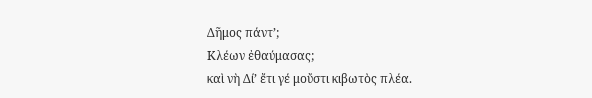Δῆμος πάντʼ;
Κλέων ἐθαύμασας;
καὶ νὴ Δίʼ ἔτι γέ μοὔστι κιβωτὸς πλέα.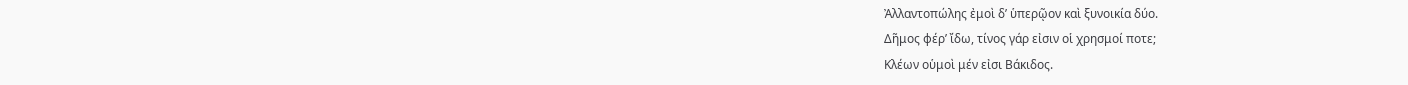Ἀλλαντοπώλης ἐμοὶ δʼ ὑπερῷον καὶ ξυνοικία δύο.
Δῆμος φέρʼ ἴδω, τίνος γάρ εἰσιν οἱ χρησμοί ποτε;
Κλέων οὑμοὶ μέν εἰσι Βάκιδος.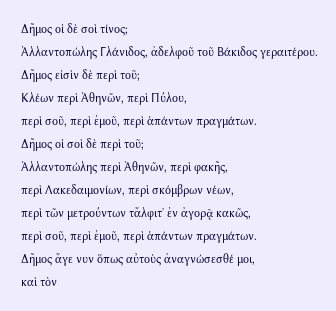Δῆμος οἱ δὲ σοὶ τίνος;
Ἀλλαντοπώλης Γλάνιδος, ἀδελφοῦ τοῦ Βάκιδος γεραιτέρου.
Δῆμος εἰσὶν δὲ περὶ τοῦ;
Κλέων περὶ Ἀθηνῶν, περὶ Πύλου,
περὶ σοῦ, περὶ ἐμοῦ, περὶ ἁπάντων πραγμάτων.
Δῆμος οἱ σοὶ δὲ περὶ τοῦ;
Ἀλλαντοπώλης περὶ Ἀθηνῶν, περὶ φακῆς,
περὶ Λακεδαιμονίων, περὶ σκόμβρων νέων,
περὶ τῶν μετρούντων τἄλφιτʼ ἐν ἀγορᾷ κακῶς,
περὶ σοῦ, περὶ ἐμοῦ, περὶ ἁπάντων πραγμάτων.
Δῆμος ἄγε νυν ὅπως αὐτοὺς ἀναγνώσεσθέ μοι,
καὶ τὸν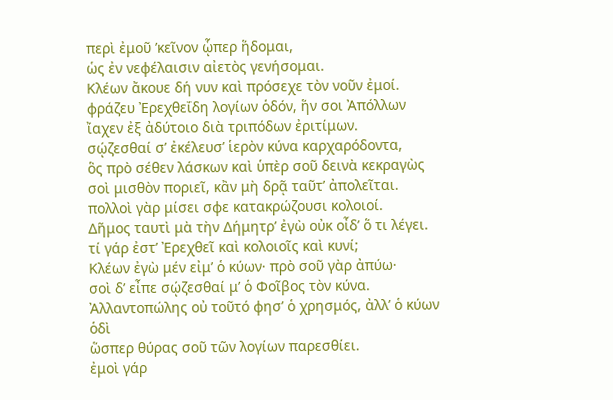περὶ ἐμοῦ ʼκεῖνον ᾧπερ ἥδομαι,
ὡς ἐν νεφέλαισιν αἰετὸς γενήσομαι.
Κλέων ἄκουε δή νυν καὶ πρόσεχε τὸν νοῦν ἐμοί.
φράζευ Ἐρεχθεΐδη λογίων ὁδόν, ἥν σοι Ἀπόλλων
ἴαχεν ἐξ ἀδύτοιο διὰ τριπόδων ἐριτίμων.
σῴζεσθαί σʼ ἐκέλευσʼ ἱερὸν κύνα καρχαρόδοντα,
ὃς πρὸ σέθεν λάσκων καὶ ὑπὲρ σοῦ δεινὰ κεκραγὼς
σοὶ μισθὸν ποριεῖ, κἂν μὴ δρᾷ ταῦτʼ ἀπολεῖται.
πολλοὶ γὰρ μίσει σφε κατακρώζουσι κολοιοί.
Δῆμος ταυτὶ μὰ τὴν Δήμητρʼ ἐγὼ οὐκ οἶδʼ ὅ τι λέγει.
τί γάρ ἐστʼ Ἐρεχθεῖ καὶ κολοιοῖς καὶ κυνί;
Κλέων ἐγὼ μέν εἰμʼ ὁ κύων· πρὸ σοῦ γὰρ ἀπύω·
σοὶ δʼ εἶπε σῴζεσθαί μʼ ὁ Φοῖβος τὸν κύνα.
Ἀλλαντοπώλης οὐ τοῦτό φησʼ ὁ χρησμός, ἀλλʼ ὁ κύων ὁδὶ
ὥσπερ θύρας σοῦ τῶν λογίων παρεσθίει.
ἐμοὶ γάρ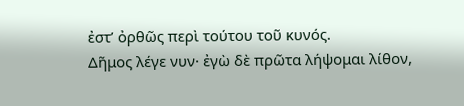ἐστʼ ὀρθῶς περὶ τούτου τοῦ κυνός.
Δῆμος λέγε νυν· ἐγὼ δὲ πρῶτα λήψομαι λίθον,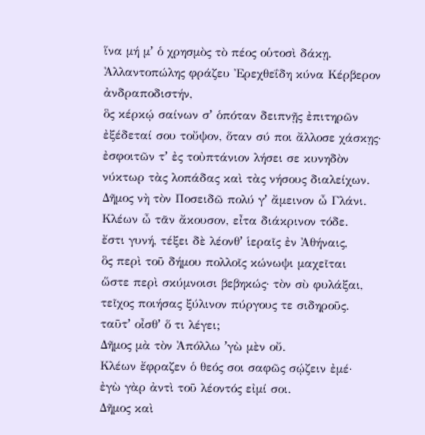ἵνα μή μʼ ὁ χρησμὸς τὸ πέος οὑτοσὶ δάκῃ.
Ἀλλαντοπώλης φράζευ Ἐρεχθεΐδη κύνα Κέρβερον ἀνδραποδιστήν,
ὃς κέρκῴ σαίνων σʼ ὁπόταν δειπνῇς ἐπιτηρῶν
ἐξέδεταί σου τοὔψον, ὅταν σύ ποι ἄλλοσε χάσκῃς·
ἐσφοιτῶν τʼ ἐς τοὐπτάνιον λήσει σε κυνηδὸν
νύκτωρ τὰς λοπάδας καὶ τὰς νήσους διαλείχων.
Δῆμος νὴ τὸν Ποσειδῶ πολύ γʼ ἄμεινον ὦ Γλάνι.
Κλέων ὦ τᾶν ἄκουσον, εἶτα διάκρινον τόδε.
ἔστι γυνή, τέξει δὲ λέονθʼ ἱεραῖς ἐν Ἀθήναις,
ὃς περὶ τοῦ δήμου πολλοῖς κώνωψι μαχεῖται
ὥστε περὶ σκύμνοισι βεβηκώς· τὸν σὺ φυλάξαι,
τεῖχος ποιήσας ξύλινον πύργους τε σιδηροῦς.
ταῦτʼ οἶσθʼ ὅ τι λέγει;
Δῆμος μὰ τὸν Ἀπόλλω ʼγὼ μὲν οὔ.
Κλέων ἔφραζεν ὁ θεός σοι σαφῶς σῴζειν ἐμέ·
ἐγὼ γὰρ ἀντὶ τοῦ λέοντός εἰμί σοι.
Δῆμος καὶ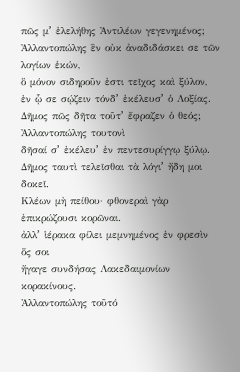πῶς μʼ ἐλελήθης Ἀντιλέων γεγενημένος;
Ἀλλαντοπώλης ἓν οὐκ ἀναδιδάσκει σε τῶν λογίων ἑκών,
ὃ μόνον σιδηροῦν ἐστι τεῖχος καὶ ξύλον,
ἐν ᾧ σε σῴζειν τόνδʼ ἐκέλευσʼ ὁ Λοξίας.
Δῆμος πῶς δῆτα τοῦτʼ ἔφραζεν ὁ θεός;
Ἀλλαντοπώλης τουτονὶ
δῆσαί σʼ ἐκέλευʼ ἐν πεντεσυρίγγῳ ξύλῳ.
Δῆμος ταυτὶ τελεῖσθαι τὰ λόγιʼ ἤδη μοι δοκεῖ.
Κλέων μὴ πείθου· φθονεραὶ γὰρ ἐπικρώζουσι κορῶναι.
ἀλλʼ ἱέρακα φίλει μεμνημένος ἐν φρεσὶν ὅς σοι
ἤγαγε συνδήσας Λακεδαιμονίων κορακίνους.
Ἀλλαντοπώλης τοῦτό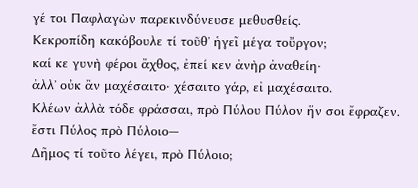γέ τοι Παφλαγὼν παρεκινδύνευσε μεθυσθείς.
Κεκροπίδη κακόβουλε τί τοῦθʼ ἡγεῖ μέγα τοὔργον;
καί κε γυνὴ φέροι ἄχθος, ἐπεί κεν ἀνὴρ ἀναθείη·
ἀλλʼ οὐκ ἂν μαχέσαιτο· χέσαιτο γάρ, εἰ μαχέσαιτο.
Κλέων ἀλλὰ τόδε φράσσαι, πρὸ Πύλου Πύλον ἥν σοι ἔφραζεν.
ἔστι Πύλος πρὸ Πύλοιο—
Δῆμος τί τοῦτο λέγει, πρὸ Πύλοιο;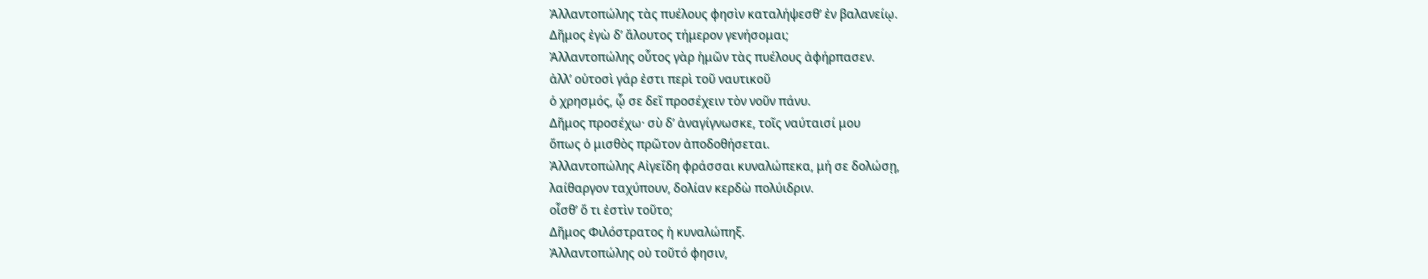Ἀλλαντοπώλης τὰς πυέλους φησὶν καταλήψεσθʼ ἐν βαλανείῳ.
Δῆμος ἐγὼ δʼ ἄλουτος τήμερον γενήσομαι;
Ἀλλαντοπώλης οὗτος γὰρ ἡμῶν τὰς πυέλους ἀφήρπασεν.
ἀλλʼ οὑτοσὶ γάρ ἐστι περὶ τοῦ ναυτικοῦ
ὁ χρησμός, ᾧ σε δεῖ προσέχειν τὸν νοῦν πάνυ.
Δῆμος προσέχω· σὺ δʼ ἀναγίγνωσκε, τοῖς ναύταισί μου
ὅπως ὁ μισθὸς πρῶτον ἀποδοθήσεται.
Ἀλλαντοπώλης Αἰγεΐδη φράσσαι κυναλώπεκα, μή σε δολώσῃ,
λαίθαργον ταχύπουν, δολίαν κερδὼ πολύιδριν.
οἶσθʼ ὅ τι ἐστὶν τοῦτο;
Δῆμος Φιλόστρατος ἡ κυναλώπηξ.
Ἀλλαντοπώλης οὐ τοῦτό φησιν,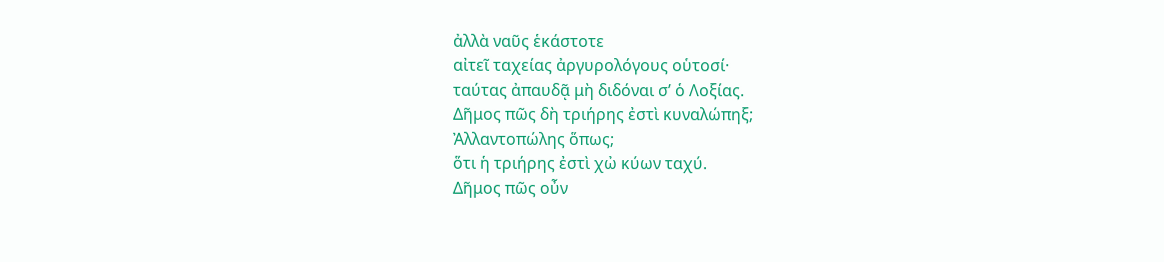ἀλλὰ ναῦς ἑκάστοτε
αἰτεῖ ταχείας ἀργυρολόγους οὑτοσί·
ταύτας ἀπαυδᾷ μὴ διδόναι σʼ ὁ Λοξίας.
Δῆμος πῶς δὴ τριήρης ἐστὶ κυναλώπηξ;
Ἀλλαντοπώλης ὅπως;
ὅτι ἡ τριήρης ἐστὶ χὠ κύων ταχύ.
Δῆμος πῶς οὖν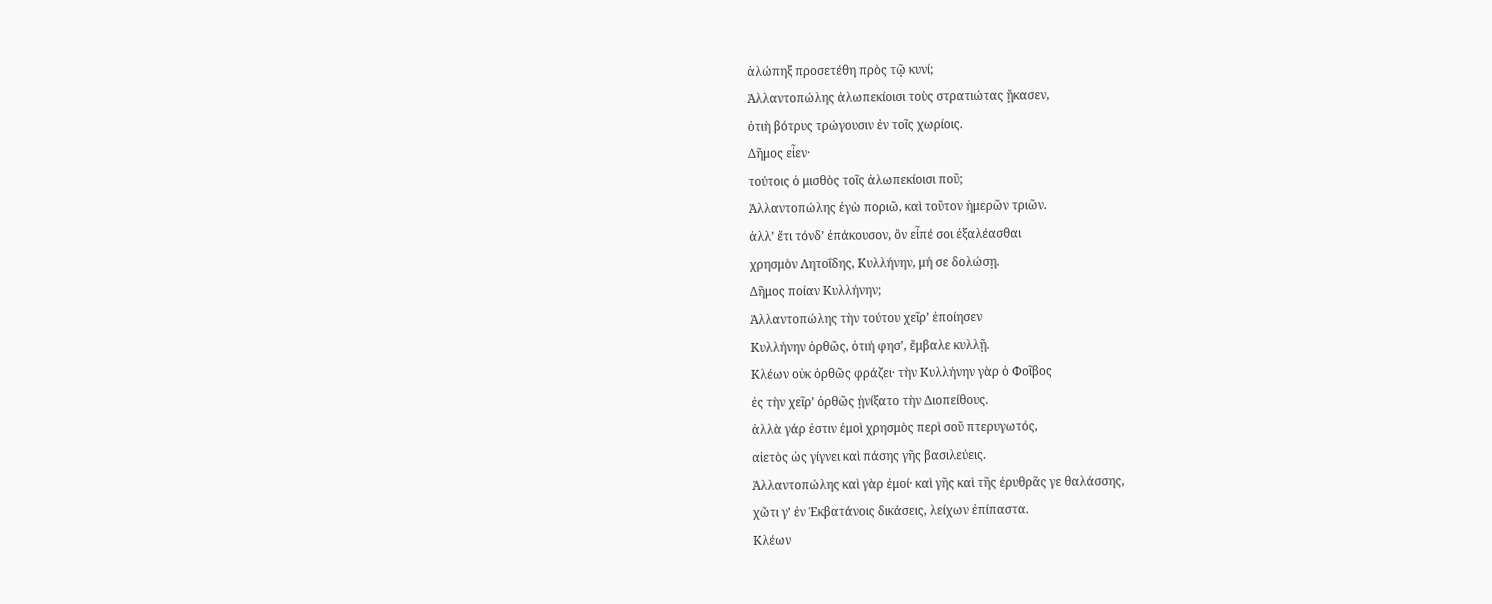ἀλώπηξ προσετέθη πρὸς τῷ κυνί;
Ἀλλαντοπώλης ἀλωπεκίοισι τοὺς στρατιώτας ᾔκασεν,
ὁτιὴ βότρυς τρώγουσιν ἐν τοῖς χωρίοις.
Δῆμος εἶεν·
τούτοις ὁ μισθὸς τοῖς ἀλωπεκίοισι ποῦ;
Ἀλλαντοπώλης ἐγὼ ποριῶ, καὶ τοῦτον ἡμερῶν τριῶν.
ἀλλʼ ἔτι τόνδʼ ἐπάκουσον, ὃν εἶπέ σοι ἐξαλέασθαι
χρησμὸν Λητοΐδης, Κυλλήνην, μή σε δολώσῃ.
Δῆμος ποίαν Κυλλήνην;
Ἀλλαντοπώλης τὴν τούτου χεῖρʼ ἐποίησεν
Κυλλήνην ὀρθῶς, ὁτιή φησʼ, ἔμβαλε κυλλῇ.
Κλέων οὐκ ὀρθῶς φράζει· τὴν Κυλλήνην γὰρ ὁ Φοῖβος
ἐς τὴν χεῖρʼ ὀρθῶς ᾐνίξατο τὴν Διοπείθους.
ἀλλὰ γάρ ἐστιν ἐμοὶ χρησμὸς περὶ σοῦ πτερυγωτός,
αἰετὸς ὡς γίγνει καὶ πάσης γῆς βασιλεύεις.
Ἀλλαντοπώλης καὶ γὰρ ἐμοί· καὶ γῆς καὶ τῆς ἐρυθρᾶς γε θαλάσσης,
χὤτι γʼ ἐν Ἐκβατάνοις δικάσεις, λείχων ἐπίπαστα.
Κλέων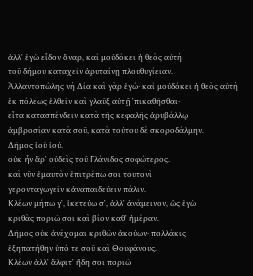ἀλλʼ ἐγὼ εἶδον ὄναρ, καί μοὐδόκει ἡ θεὸς αὐτὴ
τοῦ δήμου καταχεῖν ἀρυταίνῃ πλουθυγίειαν.
Ἀλλαντοπώλης νὴ Δία καὶ γὰρ ἐγώ· καί μοὐδόκει ἡ θεὸς αὐτὴ
ἐκ πόλεως ἐλθεῖν καὶ γλαῦξ αὐτῇ ʼπικαθῆσθαι·
εἶτα κατασπένδειν κατὰ τῆς κεφαλῆς ἀρυβάλλῳ
ἀμβροσίαν κατὰ σοῦ, κατὰ τούτου δὲ σκοροδάλμην.
Δῆμος ἰοὺ ἰού.
οὐκ ἦν ἄρʼ οὐδεὶς τοῦ Γλάνιδος σοφώτερος.
καὶ νῦν ἐμαυτὸν ἐπιτρέπω σοι τουτονὶ
γερονταγωγεῖν κἀναπαιδεύειν πάλιν.
Κλέων μήπω γʼ, ἱκετεύω σʼ, ἀλλʼ ἀνάμεινον, ὡς ἐγὼ
κριθὰς ποριῶ σοι καὶ βίον καθʼ ἡμέραν.
Δῆμος οὐκ ἀνέχομαι κριθῶν ἀκούων· πολλάκις
ἐξηπατήθην ὑπό τε σοῦ καὶ Θουφάνους.
Κλέων ἀλλʼ ἄλφιτʼ ἤδη σοι ποριῶ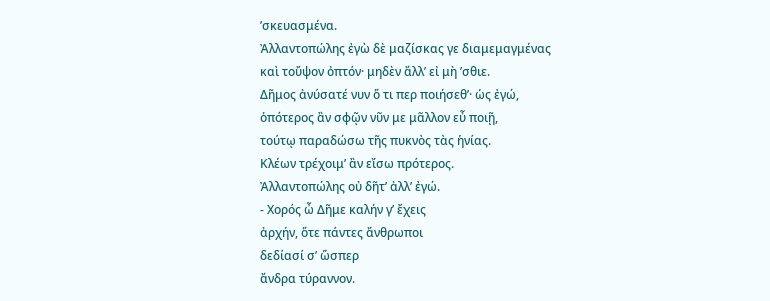ʼσκευασμένα.
Ἀλλαντοπώλης ἐγὼ δὲ μαζίσκας γε διαμεμαγμένας
καὶ τοὔψον ὀπτόν· μηδὲν ἄλλʼ εἰ μὴ ʼσθιε.
Δῆμος ἀνύσατέ νυν ὅ τι περ ποιήσεθʼ· ὡς ἐγώ,
ὁπότερος ἂν σφῷν νῦν με μᾶλλον εὖ ποιῇ,
τούτῳ παραδώσω τῆς πυκνὸς τὰς ἡνίας.
Κλέων τρέχοιμʼ ἂν εἴσω πρότερος.
Ἀλλαντοπώλης οὐ δῆτʼ ἀλλʼ ἐγώ.
- Χορός ὦ Δῆμε καλήν γʼ ἔχεις
ἀρχήν, ὅτε πάντες ἄνθρωποι
δεδίασί σʼ ὥσπερ
ἄνδρα τύραννον.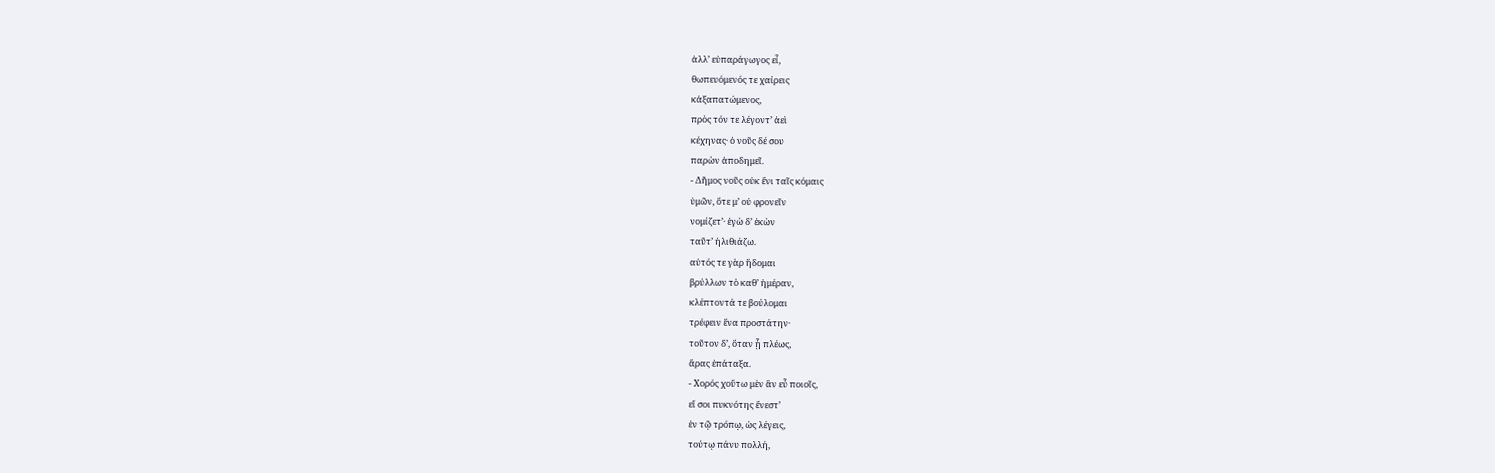ἀλλʼ εὐπαράγωγος εἶ,
θωπευόμενός τε χαίρεις
κἀξαπατώμενος,
πρὸς τόν τε λέγοντʼ ἀεὶ
κέχηνας· ὁ νοῦς δέ σου
παρὼν ἀποδημεῖ.
- Δῆμος νοῦς οὐκ ἔνι ταῖς κόμαις
ὑμῶν, ὅτε μʼ οὐ φρονεῖν
νομίζετʼ· ἐγὼ δʼ ἑκὼν
ταῦτʼ ἠλιθιάζω.
αὐτός τε γὰρ ἥδομαι
βρύλλων τὸ καθʼ ἡμέραν,
κλέπτοντά τε βούλομαι
τρέφειν ἕνα προστάτην·
τοῦτον δʼ, ὅταν ᾖ πλέως,
ἄρας ἐπάταξα.
- Χορός χοὔτω μὲν ἂν εὖ ποιοῖς,
εἴ σοι πυκνότης ἔνεστʼ
ἐν τῷ τρόπῳ, ὡς λέγεις,
τούτῳ πάνυ πολλή,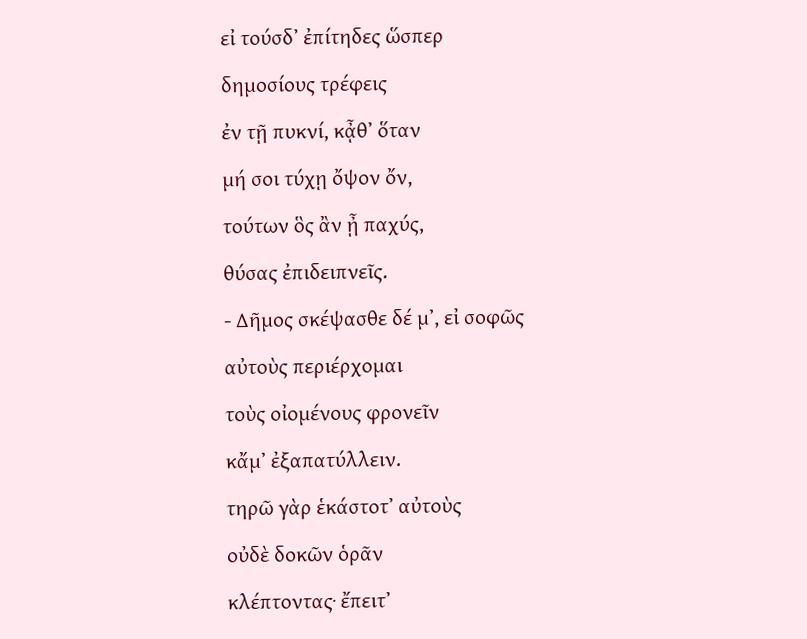εἰ τούσδʼ ἐπίτηδες ὥσπερ
δημοσίους τρέφεις
ἐν τῇ πυκνί, κᾆθʼ ὅταν
μή σοι τύχῃ ὄψον ὄν,
τούτων ὃς ἂν ᾖ παχύς,
θύσας ἐπιδειπνεῖς.
- Δῆμος σκέψασθε δέ μʼ, εἰ σοφῶς
αὐτοὺς περιέρχομαι
τοὺς οἰομένους φρονεῖν
κἄμʼ ἐξαπατύλλειν.
τηρῶ γὰρ ἑκάστοτʼ αὐτοὺς
οὐδὲ δοκῶν ὁρᾶν
κλέπτοντας· ἔπειτʼ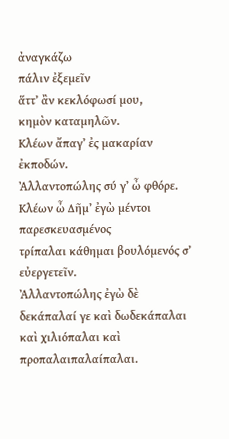ἀναγκάζω
πάλιν ἐξεμεῖν
ἅττʼ ἂν κεκλόφωσί μου,
κημὸν καταμηλῶν.
Κλέων ἄπαγʼ ἐς μακαρίαν ἐκποδών.
Ἀλλαντοπώλης σύ γʼ ὦ φθόρε.
Κλέων ὦ Δῆμʼ ἐγὼ μέντοι παρεσκευασμένος
τρίπαλαι κάθημαι βουλόμενός σʼ εὐεργετεῖν.
Ἀλλαντοπώλης ἐγὼ δὲ δεκάπαλαί γε καὶ δωδεκάπαλαι
καὶ χιλιόπαλαι καὶ προπαλαιπαλαίπαλαι.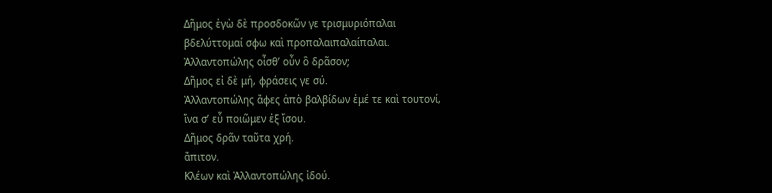Δῆμος ἐγὼ δὲ προσδοκῶν γε τρισμυριόπαλαι
βδελύττομαί σφω καὶ προπαλαιπαλαίπαλαι.
Ἀλλαντοπώλης οἶσθʼ οὖν ὃ δρᾶσον;
Δῆμος εἰ δὲ μή, φράσεις γε σύ.
Ἀλλαντοπώλης ἄφες ἀπὸ βαλβίδων ἐμέ τε καὶ τουτονί,
ἵνα σʼ εὖ ποιῶμεν ἐξ ἴσου.
Δῆμος δρᾶν ταῦτα χρή.
ἄπιτον.
Κλέων καὶ Ἀλλαντοπώλης ἰδού.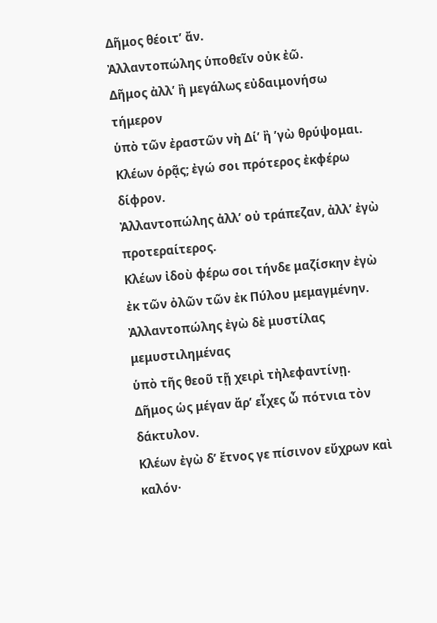Δῆμος θέοιτʼ ἄν.
Ἀλλαντοπώλης ὑποθεῖν οὐκ ἐῶ.
Δῆμος ἀλλʼ ἢ μεγάλως εὐδαιμονήσω τήμερον
ὑπὸ τῶν ἐραστῶν νὴ Δίʼ ἢ ʼγὼ θρύψομαι.
Κλέων ὁρᾷς; ἐγώ σοι πρότερος ἐκφέρω δίφρον.
Ἀλλαντοπώλης ἀλλʼ οὐ τράπεζαν, ἀλλʼ ἐγὼ προτεραίτερος.
Κλέων ἰδοὺ φέρω σοι τήνδε μαζίσκην ἐγὼ
ἐκ τῶν ὀλῶν τῶν ἐκ Πύλου μεμαγμένην.
Ἀλλαντοπώλης ἐγὼ δὲ μυστίλας μεμυστιλημένας
ὑπὸ τῆς θεοῦ τῇ χειρὶ τἠλεφαντίνῃ.
Δῆμος ὡς μέγαν ἄρʼ εἶχες ὦ πότνια τὸν δάκτυλον.
Κλέων ἐγὼ δʼ ἔτνος γε πίσινον εὔχρων καὶ καλόν·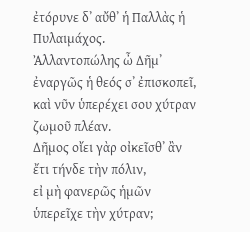ἐτόρυνε δʼ αὔθʼ ἡ Παλλὰς ἡ Πυλαιμάχος.
Ἀλλαντοπώλης ὦ Δῆμʼ ἐναργῶς ἡ θεός σʼ ἐπισκοπεῖ,
καὶ νῦν ὑπερέχει σου χύτραν ζωμοῦ πλέαν.
Δῆμος οἴει γὰρ οἰκεῖσθʼ ἂν ἔτι τήνδε τὴν πόλιν,
εἰ μὴ φανερῶς ἡμῶν ὑπερεῖχε τὴν χύτραν;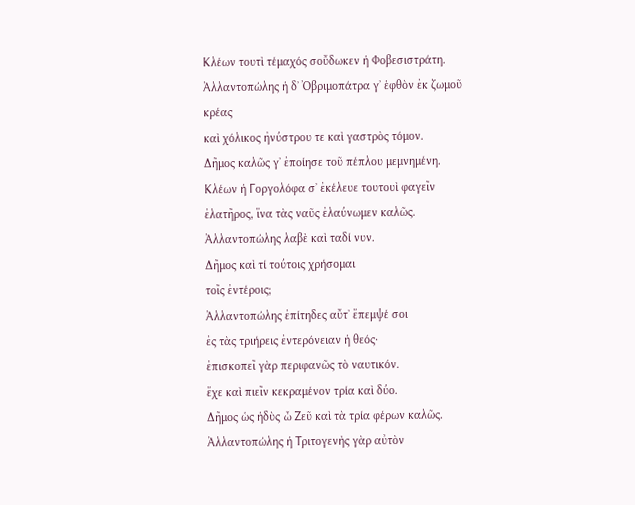Κλέων τουτὶ τέμαχός σοὔδωκεν ἡ Φοβεσιστράτη.
Ἀλλαντοπώλης ἡ δʼ Ὀβριμοπάτρα γʼ ἑφθὸν ἐκ ζωμοῦ κρέας
καὶ χόλικος ἠνύστρου τε καὶ γαστρὸς τόμον.
Δῆμος καλῶς γʼ ἐποίησε τοῦ πέπλου μεμνημένη.
Κλέων ἡ Γοργολόφα σʼ ἐκέλευε τουτουὶ φαγεῖν
ἐλατῆρος, ἵνα τὰς ναῦς ἐλαύνωμεν καλῶς.
Ἀλλαντοπώλης λαβὲ καὶ ταδί νυν.
Δῆμος καὶ τί τούτοις χρήσομαι
τοῖς ἐντέροις;
Ἀλλαντοπώλης ἐπίτηδες αὔτʼ ἔπεμψέ σοι
ἐς τὰς τριήρεις ἐντερόνειαν ἡ θεός·
ἐπισκοπεῖ γὰρ περιφανῶς τὸ ναυτικόν.
ἔχε καὶ πιεῖν κεκραμένον τρία καὶ δύο.
Δῆμος ὡς ἡδὺς ὦ Ζεῦ καὶ τὰ τρία φέρων καλῶς.
Ἀλλαντοπώλης ἡ Τριτογενὴς γὰρ αὐτὸν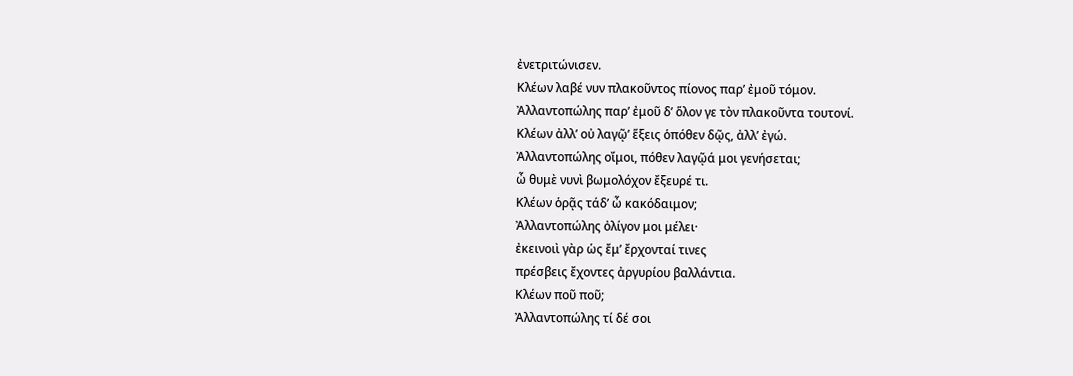ἐνετριτώνισεν.
Κλέων λαβέ νυν πλακοῦντος πίονος παρʼ ἐμοῦ τόμον.
Ἀλλαντοπώλης παρʼ ἐμοῦ δʼ ὅλον γε τὸν πλακοῦντα τουτονί.
Κλέων ἀλλʼ οὐ λαγῷʼ ἕξεις ὁπόθεν δῷς, ἀλλʼ ἐγώ.
Ἀλλαντοπώλης οἴμοι, πόθεν λαγῷά μοι γενήσεται;
ὦ θυμὲ νυνὶ βωμολόχον ἔξευρέ τι.
Κλέων ὁρᾷς τάδʼ ὦ κακόδαιμον;
Ἀλλαντοπώλης ὀλίγον μοι μέλει·
ἐκεινοιὶ γὰρ ὡς ἔμʼ ἔρχονταί τινες
πρέσβεις ἔχοντες ἀργυρίου βαλλάντια.
Κλέων ποῦ ποῦ;
Ἀλλαντοπώλης τί δέ σοι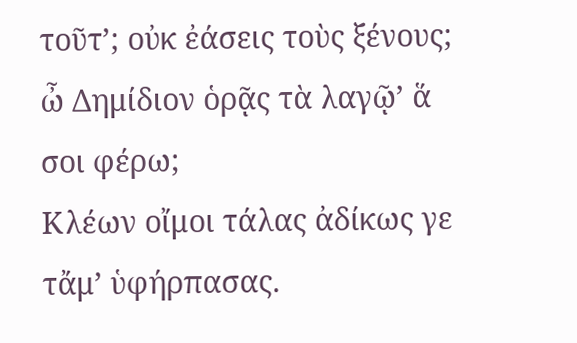τοῦτʼ; οὐκ ἐάσεις τοὺς ξένους;
ὦ Δημίδιον ὁρᾷς τὰ λαγῷʼ ἅ σοι φέρω;
Κλέων οἴμοι τάλας ἀδίκως γε τἄμʼ ὑφήρπασας.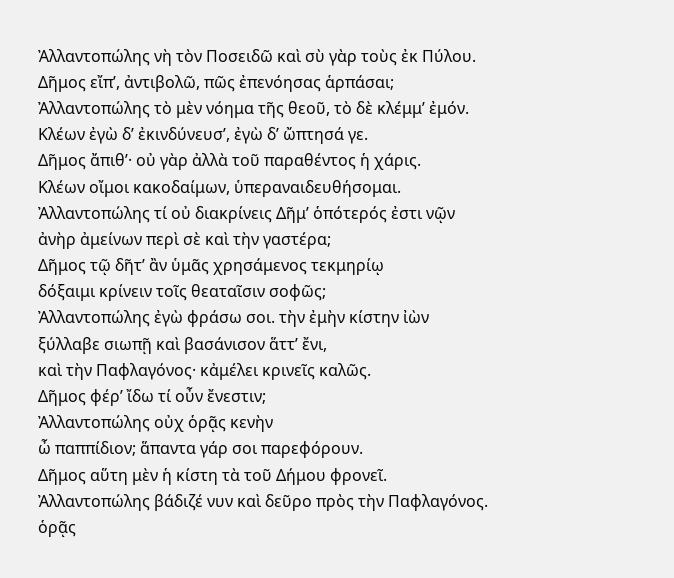Ἀλλαντοπώλης νὴ τὸν Ποσειδῶ καὶ σὺ γὰρ τοὺς ἐκ Πύλου.
Δῆμος εἴπʼ, ἀντιβολῶ, πῶς ἐπενόησας ἁρπάσαι;
Ἀλλαντοπώλης τὸ μὲν νόημα τῆς θεοῦ, τὸ δὲ κλέμμʼ ἐμόν.
Κλέων ἐγὼ δʼ ἐκινδύνευσʼ, ἐγὼ δʼ ὤπτησά γε.
Δῆμος ἄπιθʼ· οὐ γὰρ ἀλλὰ τοῦ παραθέντος ἡ χάρις.
Κλέων οἴμοι κακοδαίμων, ὑπεραναιδευθήσομαι.
Ἀλλαντοπώλης τί οὐ διακρίνεις Δῆμʼ ὁπότερός ἐστι νῷν
ἀνὴρ ἀμείνων περὶ σὲ καὶ τὴν γαστέρα;
Δῆμος τῷ δῆτʼ ἂν ὑμᾶς χρησάμενος τεκμηρίῳ
δόξαιμι κρίνειν τοῖς θεαταῖσιν σοφῶς;
Ἀλλαντοπώλης ἐγὼ φράσω σοι. τὴν ἐμὴν κίστην ἰὼν
ξύλλαβε σιωπῇ καὶ βασάνισον ἅττʼ ἔνι,
καὶ τὴν Παφλαγόνος· κἀμέλει κρινεῖς καλῶς.
Δῆμος φέρʼ ἴδω τί οὖν ἔνεστιν;
Ἀλλαντοπώλης οὐχ ὁρᾷς κενὴν
ὦ παππίδιον; ἅπαντα γάρ σοι παρεφόρουν.
Δῆμος αὕτη μὲν ἡ κίστη τὰ τοῦ Δήμου φρονεῖ.
Ἀλλαντοπώλης βάδιζέ νυν καὶ δεῦρο πρὸς τὴν Παφλαγόνος.
ὁρᾷς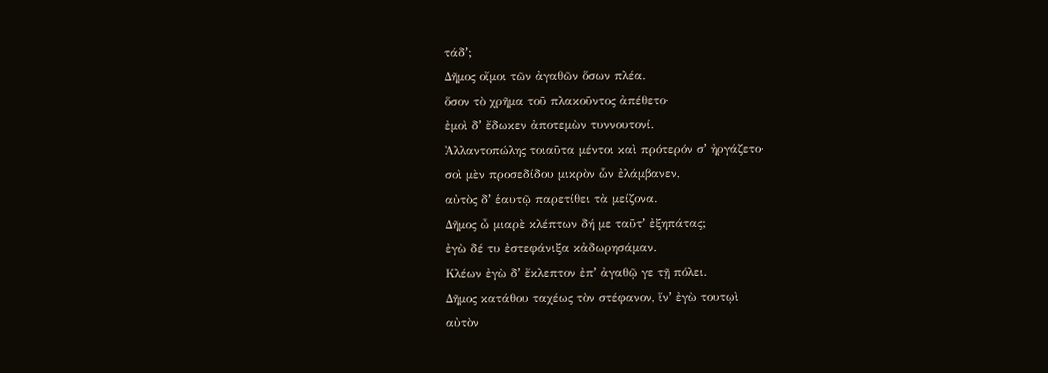τάδʼ;
Δῆμος οἴμοι τῶν ἀγαθῶν ὅσων πλέα.
ὅσον τὸ χρῆμα τοῦ πλακοῦντος ἀπέθετο·
ἐμοὶ δʼ ἔδωκεν ἀποτεμὼν τυννουτονί.
Ἀλλαντοπώλης τοιαῦτα μέντοι καὶ πρότερόν σʼ ἠργάζετο·
σοὶ μὲν προσεδίδου μικρὸν ὧν ἐλάμβανεν,
αὐτὸς δʼ ἑαυτῷ παρετίθει τὰ μείζονα.
Δῆμος ὦ μιαρὲ κλέπτων δή με ταῦτʼ ἐξηπάτας;
ἐγὼ δέ τυ ἐστεφάνιξα κἀδωρησάμαν.
Κλέων ἐγὼ δʼ ἔκλεπτον ἐπʼ ἀγαθῷ γε τῇ πόλει.
Δῆμος κατάθου ταχέως τὸν στέφανον, ἵνʼ ἐγὼ τουτῳὶ
αὐτὸν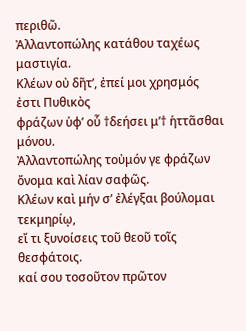περιθῶ.
Ἀλλαντοπώλης κατάθου ταχέως μαστιγία.
Κλέων οὐ δῆτʼ, ἐπεί μοι χρησμός ἐστι Πυθικὸς
φράζων ὑφʼ οὗ †δεήσει μʼ† ἡττᾶσθαι μόνου.
Ἀλλαντοπώλης τοὐμόν γε φράζων ὄνομα καὶ λίαν σαφῶς.
Κλέων καὶ μήν σʼ ἐλέγξαι βούλομαι τεκμηρίῳ,
εἴ τι ξυνοίσεις τοῦ θεοῦ τοῖς θεσφάτοις.
καί σου τοσοῦτον πρῶτον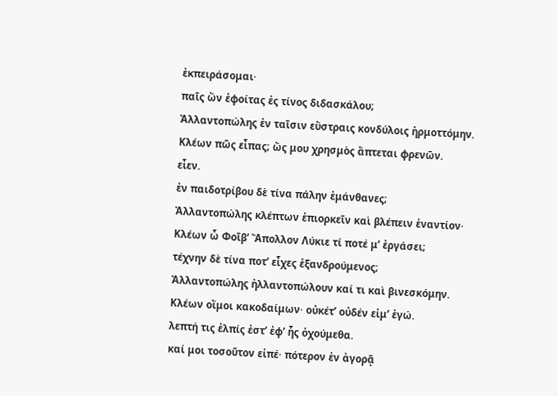ἐκπειράσομαι·
παῖς ὢν ἐφοίτας ἐς τίνος διδασκάλου;
Ἀλλαντοπώλης ἐν ταῖσιν εὕστραις κονδύλοις ἡρμοττόμην.
Κλέων πῶς εἶπας; ὥς μου χρησμὸς ἅπτεται φρενῶν.
εἶεν.
ἐν παιδοτρίβου δὲ τίνα πάλην ἐμάνθανες;
Ἀλλαντοπώλης κλέπτων ἐπιορκεῖν καὶ βλέπειν ἐναντίον·
Κλέων ὦ Φοῖβʼ Ἄπολλον Λύκιε τί ποτέ μʼ ἐργάσει;
τέχνην δὲ τίνα ποτʼ εἶχες ἐξανδρούμενος;
Ἀλλαντοπώλης ἠλλαντοπώλουν καί τι καὶ βινεσκόμην.
Κλέων οἴμοι κακοδαίμων· οὐκέτʼ οὐδέν εἰμʼ ἐγώ.
λεπτή τις ἐλπίς ἐστʼ ἐφʼ ἧς ὀχούμεθα.
καί μοι τοσοῦτον εἰπέ· πότερον ἐν ἀγορᾷ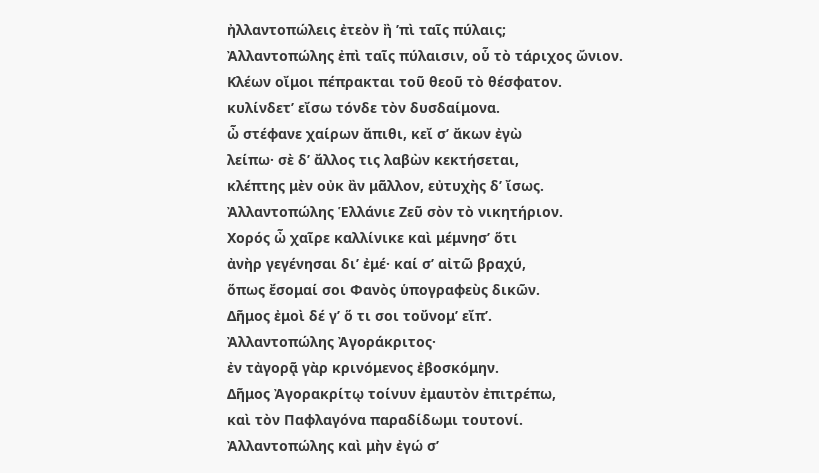ἠλλαντοπώλεις ἐτεὸν ἢ ʼπὶ ταῖς πύλαις;
Ἀλλαντοπώλης ἐπὶ ταῖς πύλαισιν, οὗ τὸ τάριχος ὤνιον.
Κλέων οἴμοι πέπρακται τοῦ θεοῦ τὸ θέσφατον.
κυλίνδετʼ εἴσω τόνδε τὸν δυσδαίμονα.
ὦ στέφανε χαίρων ἄπιθι, κεἴ σʼ ἄκων ἐγὼ
λείπω· σὲ δʼ ἄλλος τις λαβὼν κεκτήσεται,
κλέπτης μὲν οὐκ ἂν μᾶλλον, εὐτυχὴς δʼ ἴσως.
Ἀλλαντοπώλης Ἑλλάνιε Ζεῦ σὸν τὸ νικητήριον.
Χορός ὦ χαῖρε καλλίνικε καὶ μέμνησʼ ὅτι
ἀνὴρ γεγένησαι διʼ ἐμέ· καί σʼ αἰτῶ βραχύ,
ὅπως ἔσομαί σοι Φανὸς ὑπογραφεὺς δικῶν.
Δῆμος ἐμοὶ δέ γʼ ὅ τι σοι τοὔνομʼ εἴπʼ.
Ἀλλαντοπώλης Ἀγοράκριτος·
ἐν τἀγορᾷ γὰρ κρινόμενος ἐβοσκόμην.
Δῆμος Ἀγορακρίτῳ τοίνυν ἐμαυτὸν ἐπιτρέπω,
καὶ τὸν Παφλαγόνα παραδίδωμι τουτονί.
Ἀλλαντοπώλης καὶ μὴν ἐγώ σʼ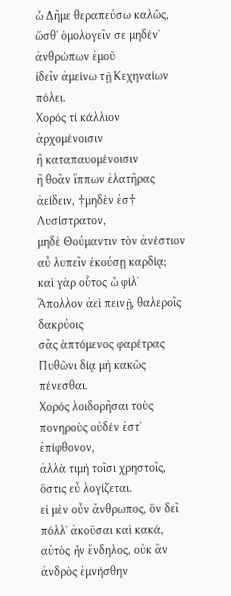ὦ Δῆμε θεραπεύσω καλῶς,
ὥσθʼ ὁμολογεῖν σε μηδένʼ ἀνθρώπων ἐμοῦ
ἰδεῖν ἀμείνω τῇ Κεχηναίων πόλει.
Χορός τί κάλλιον ἀρχομένοισιν
ἢ καταπαυομένοισιν
ἢ θοᾶν ἵππων ἐλατῆρας ἀείδειν, †μηδὲν ἐσ† Λυσίστρατον,
μηδὲ Θούμαντιν τὸν ἀνέστιον αὖ λυπεῖν ἑκούσῃ καρδίᾳ;
καὶ γὰρ οὗτος ὦ φίλʼ Ἄπολλον ἀεὶ πεινῇ, θαλεροῖς δακρύοις
σᾶς ἁπτόμενος φαρέτρας Πυθῶνι δίᾳ μὴ κακῶς πένεσθαι.
Χορός λοιδορῆσαι τοὺς πονηροὺς οὐδέν ἐστʼ ἐπίφθονον,
ἀλλὰ τιμὴ τοῖσι χρηστοῖς, ὅστις εὖ λογίζεται.
εἰ μὲν οὖν ἄνθρωπος, ὃν δεῖ πόλλʼ ἀκοῦσαι καὶ κακά,
αὐτὸς ἦν ἔνδηλος, οὐκ ἂν ἀνδρὸς ἐμνήσθην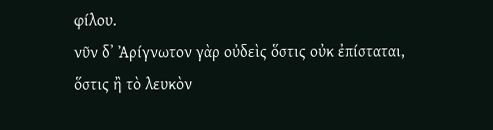φίλου.
νῦν δʼ Ἀρίγνωτον γὰρ οὐδεὶς ὅστις οὐκ ἐπίσταται,
ὅστις ἢ τὸ λευκὸν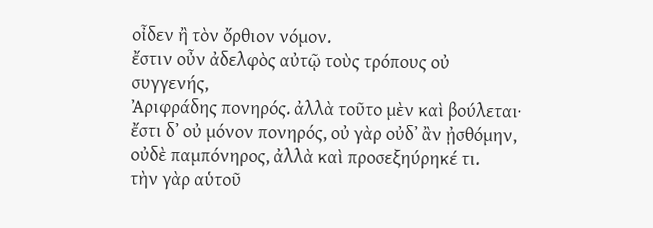οἶδεν ἢ τὸν ὄρθιον νόμον.
ἔστιν οὖν ἀδελφὸς αὐτῷ τοὺς τρόπους οὐ συγγενής,
Ἀριφράδης πονηρός. ἀλλὰ τοῦτο μὲν καὶ βούλεται·
ἔστι δʼ οὐ μόνον πονηρός, οὐ γὰρ οὐδʼ ἂν ᾐσθόμην,
οὐδὲ παμπόνηρος, ἀλλὰ καὶ προσεξηύρηκέ τι.
τὴν γὰρ αὑτοῦ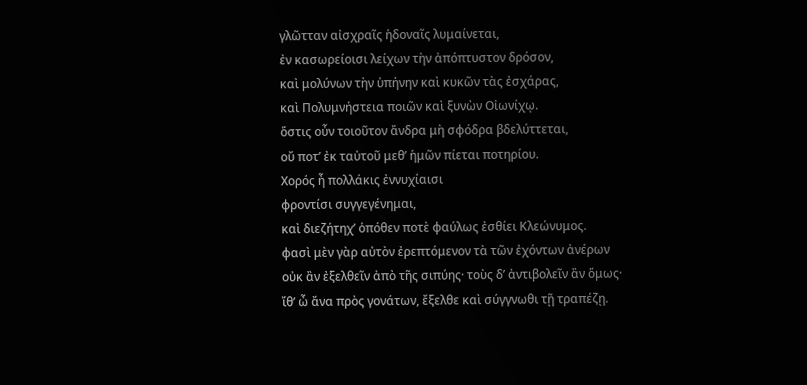γλῶτταν αἰσχραῖς ἡδοναῖς λυμαίνεται,
ἐν κασωρείοισι λείχων τὴν ἀπόπτυστον δρόσον,
καὶ μολύνων τὴν ὑπήνην καὶ κυκῶν τὰς ἐσχάρας,
καὶ Πολυμνήστεια ποιῶν καὶ ξυνὼν Οἰωνίχῳ.
ὅστις οὖν τοιοῦτον ἄνδρα μὴ σφόδρα βδελύττεται,
οὔ ποτʼ ἐκ ταὐτοῦ μεθʼ ἡμῶν πίεται ποτηρίου.
Χορός ἦ πολλάκις ἐννυχίαισι
φροντίσι συγγεγένημαι,
καὶ διεζήτηχʼ ὁπόθεν ποτὲ φαύλως ἐσθίει Κλεώνυμος.
φασὶ μὲν γὰρ αὐτὸν ἐρεπτόμενον τὰ τῶν ἐχόντων ἀνέρων
οὐκ ἂν ἐξελθεῖν ἀπὸ τῆς σιπύης· τοὺς δʼ ἀντιβολεῖν ἂν ὅμως·
ἴθʼ ὦ ἄνα πρὸς γονάτων, ἔξελθε καὶ σύγγνωθι τῇ τραπέζῃ.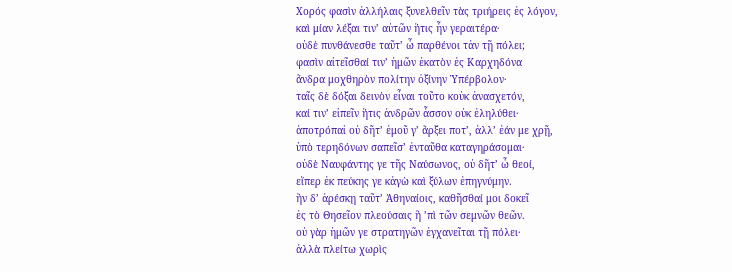Χορός φασὶν ἀλλήλαις ξυνελθεῖν τὰς τριήρεις ἐς λόγον,
καὶ μίαν λέξαι τινʼ αὐτῶν ἥτις ἦν γεραιτέρα·
οὐδὲ πυνθάνεσθε ταῦτʼ ὦ παρθένοι τἀν τῇ πόλει;
φασὶν αἰτεῖσθαί τινʼ ἡμῶν ἑκατὸν ἐς Καρχηδόνα
ἄνδρα μοχθηρὸν πολίτην ὀξίνην Ὑπέρβολον·
ταῖς δὲ δόξαι δεινὸν εἶναι τοῦτο κοὐκ ἀνασχετόν,
καί τινʼ εἰπεῖν ἥτις ἀνδρῶν ἆσσον οὐκ ἐληλύθει·
ἀποτρόπαἰ οὐ δῆτʼ ἐμοῦ γʼ ἄρξει ποτʼ, ἀλλʼ ἐάν με χρῇ,
ὑπὸ τερηδόνων σαπεῖσʼ ἐνταῦθα καταγηράσομαι·
οὐδὲ Ναυφάντης γε τῆς Ναύσωνος, οὐ δῆτʼ ὦ θεοί,
εἴπερ ἐκ πεύκης γε κἀγὼ καὶ ξύλων ἐπηγνύμην.
ἢν δʼ ἀρέσκῃ ταῦτʼ Ἀθηναίοις, καθῆσθαί μοι δοκεῖ
ἐς τὸ Θησεῖον πλεούσαις ἢ ʼπὶ τῶν σεμνῶν θεῶν.
οὐ γὰρ ἡμῶν γε στρατηγῶν ἐγχανεῖται τῇ πόλει·
ἀλλὰ πλείτω χωρὶς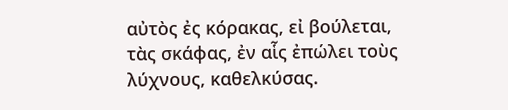αὐτὸς ἐς κόρακας, εἰ βούλεται,
τὰς σκάφας, ἐν αἷς ἐπώλει τοὺς λύχνους, καθελκύσας.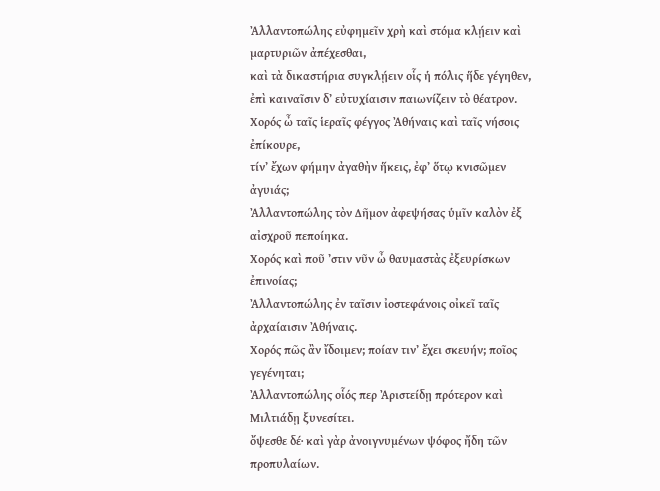Ἀλλαντοπώλης εὐφημεῖν χρὴ καὶ στόμα κλῄειν καὶ μαρτυριῶν ἀπέχεσθαι,
καὶ τὰ δικαστήρια συγκλῄειν οἷς ἡ πόλις ἥδε γέγηθεν,
ἐπὶ καιναῖσιν δʼ εὐτυχίαισιν παιωνίζειν τὸ θέατρον.
Χορός ὦ ταῖς ἱεραῖς φέγγος Ἀθήναις καὶ ταῖς νήσοις ἐπίκουρε,
τίνʼ ἔχων φήμην ἀγαθὴν ἥκεις, ἐφʼ ὅτῳ κνισῶμεν ἀγυιάς;
Ἀλλαντοπώλης τὸν Δῆμον ἀφεψήσας ὑμῖν καλὸν ἐξ αἰσχροῦ πεποίηκα.
Χορός καὶ ποῦ ʼστιν νῦν ὦ θαυμαστὰς ἐξευρίσκων ἐπινοίας;
Ἀλλαντοπώλης ἐν ταῖσιν ἰοστεφάνοις οἰκεῖ ταῖς ἀρχαίαισιν Ἀθήναις.
Χορός πῶς ἂν ἴδοιμεν; ποίαν τινʼ ἔχει σκευήν; ποῖος γεγένηται;
Ἀλλαντοπώλης οἷός περ Ἀριστείδῃ πρότερον καὶ Μιλτιάδῃ ξυνεσίτει.
ὄψεσθε δέ· καὶ γὰρ ἀνοιγνυμένων ψόφος ἤδη τῶν προπυλαίων.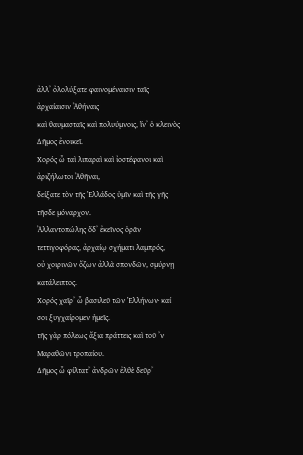ἀλλʼ ὀλολύξατε φαινομέναισιν ταῖς ἀρχαίαισιν Ἀθήναις
καὶ θαυμασταῖς καὶ πολυύμνοις, ἵνʼ ὁ κλεινὸς Δῆμος ἐνοικεῖ.
Χορός ὦ ταὶ λιπαραὶ καὶ ἰοστέφανοι καὶ ἀριζήλωτοι Ἀθῆναι,
δείξατε τὸν τῆς Ἑλλάδος ὑμῖν καὶ τῆς γῆς τῆσδε μόναρχον.
Ἀλλαντοπώλης ὅδʼ ἐκεῖνος ὁρᾶν τεττιγοφόρας, ἀρχαίῳ σχήματι λαμπρός,
οὐ χοιρινῶν ὄζων ἀλλὰ σπονδῶν, σμύρνῃ κατάλειπτος.
Χορός χαῖρʼ ὦ βασιλεῦ τῶν Ἑλλήνων· καί σοι ξυγχαίρομεν ἡμεῖς.
τῆς γὰρ πόλεως ἄξια πράττεις καὶ τοῦ ʼν Μαραθῶνι τροπαίου.
Δῆμος ὦ φίλτατʼ ἀνδρῶν ἐλθὲ δεῦρʼ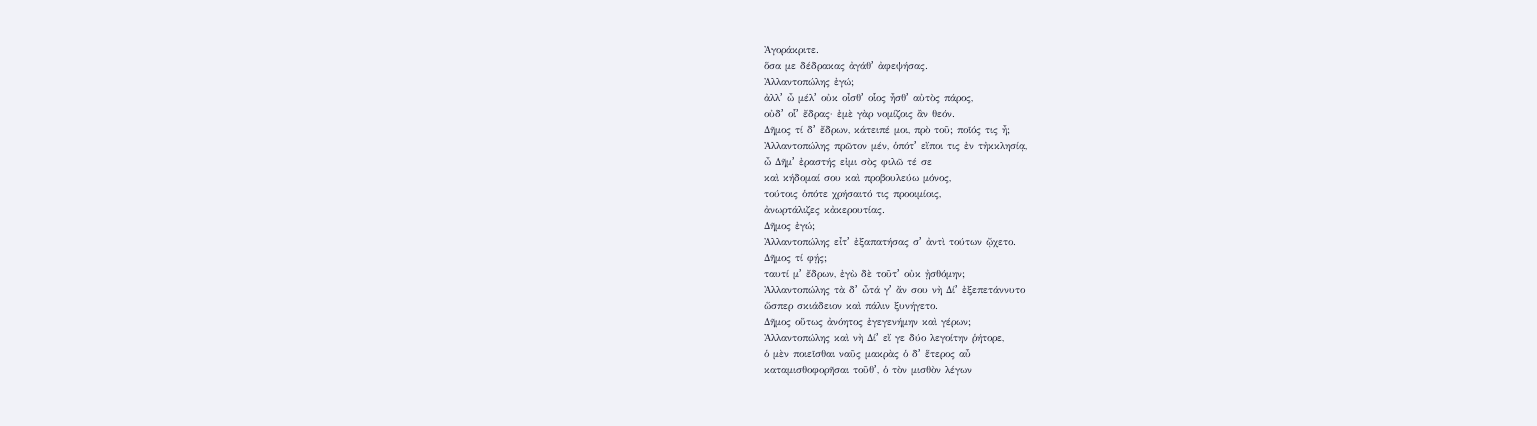Ἀγοράκριτε.
ὅσα με δέδρακας ἀγάθʼ ἀφεψήσας.
Ἀλλαντοπώλης ἐγώ;
ἀλλʼ ὦ μέλʼ οὐκ οἶσθʼ οἷος ἦσθʼ αὐτὸς πάρος,
οὐδʼ οἷʼ ἔδρας· ἐμὲ γὰρ νομίζοις ἂν θεόν.
Δῆμος τί δʼ ἔδρων, κάτειπέ μοι, πρὸ τοῦ; ποῖός τις ἦ;
Ἀλλαντοπώλης πρῶτον μέν, ὁπότʼ εἴποι τις ἐν τἠκκλησίᾳ,
ὦ Δῆμʼ ἐραστής εἰμι σὸς φιλῶ τέ σε
καὶ κήδομαί σου καὶ προβουλεύω μόνος,
τούτοις ὁπότε χρήσαιτό τις προοιμίοις,
ἀνωρτάλιζες κἀκερουτίας.
Δῆμος ἐγώ;
Ἀλλαντοπώλης εἶτʼ ἐξαπατήσας σʼ ἀντὶ τούτων ᾤχετο.
Δῆμος τί φῄς;
ταυτί μʼ ἔδρων, ἐγὼ δὲ τοῦτʼ οὐκ ᾐσθόμην;
Ἀλλαντοπώλης τὰ δʼ ὦτά γʼ ἄν σου νὴ Δίʼ ἐξεπετάννυτο
ὥσπερ σκιάδειον καὶ πάλιν ξυνήγετο.
Δῆμος οὕτως ἀνόητος ἐγεγενήμην καὶ γέρων;
Ἀλλαντοπώλης καὶ νὴ Δίʼ εἴ γε δύο λεγοίτην ῥήτορε,
ὁ μὲν ποιεῖσθαι ναῦς μακρὰς ὁ δʼ ἕτερος αὖ
καταμισθοφορῆσαι τοῦθʼ, ὁ τὸν μισθὸν λέγων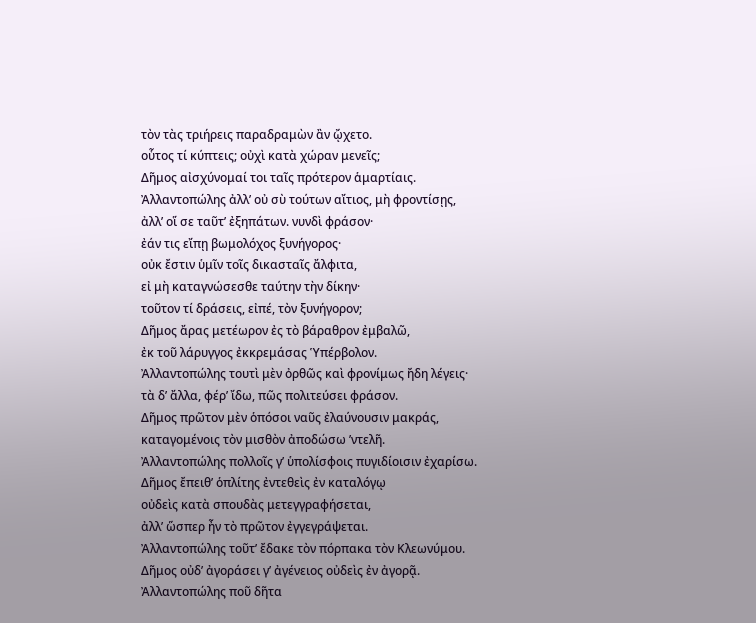τὸν τὰς τριήρεις παραδραμὼν ἂν ᾤχετο.
οὗτος τί κύπτεις; οὐχὶ κατὰ χώραν μενεῖς;
Δῆμος αἰσχύνομαί τοι ταῖς πρότερον ἁμαρτίαις.
Ἀλλαντοπώλης ἀλλʼ οὐ σὺ τούτων αἴτιος, μὴ φροντίσῃς,
ἀλλʼ οἵ σε ταῦτʼ ἐξηπάτων. νυνδὶ φράσον·
ἐάν τις εἴπῃ βωμολόχος ξυνήγορος·
οὐκ ἔστιν ὑμῖν τοῖς δικασταῖς ἄλφιτα,
εἰ μὴ καταγνώσεσθε ταύτην τὴν δίκην·
τοῦτον τί δράσεις, εἰπέ, τὸν ξυνήγορον;
Δῆμος ἄρας μετέωρον ἐς τὸ βάραθρον ἐμβαλῶ,
ἐκ τοῦ λάρυγγος ἐκκρεμάσας Ὑπέρβολον.
Ἀλλαντοπώλης τουτὶ μὲν ὀρθῶς καὶ φρονίμως ἤδη λέγεις·
τὰ δʼ ἄλλα, φέρʼ ἴδω, πῶς πολιτεύσει φράσον.
Δῆμος πρῶτον μὲν ὁπόσοι ναῦς ἐλαύνουσιν μακράς,
καταγομένοις τὸν μισθὸν ἀποδώσω ʼντελῆ.
Ἀλλαντοπώλης πολλοῖς γʼ ὑπολίσφοις πυγιδίοισιν ἐχαρίσω.
Δῆμος ἔπειθʼ ὁπλίτης ἐντεθεὶς ἐν καταλόγῳ
οὐδεὶς κατὰ σπουδὰς μετεγγραφήσεται,
ἀλλʼ ὥσπερ ἦν τὸ πρῶτον ἐγγεγράψεται.
Ἀλλαντοπώλης τοῦτʼ ἔδακε τὸν πόρπακα τὸν Κλεωνύμου.
Δῆμος οὐδʼ ἀγοράσει γʼ ἀγένειος οὐδεὶς ἐν ἀγορᾷ.
Ἀλλαντοπώλης ποῦ δῆτα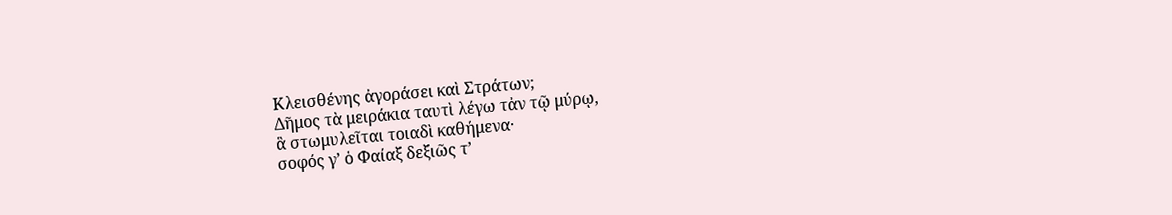Κλεισθένης ἀγοράσει καὶ Στράτων;
Δῆμος τὰ μειράκια ταυτὶ λέγω τἀν τῷ μύρῳ,
ἃ στωμυλεῖται τοιαδὶ καθήμενα·
σοφός γʼ ὁ Φαίαξ δεξιῶς τʼ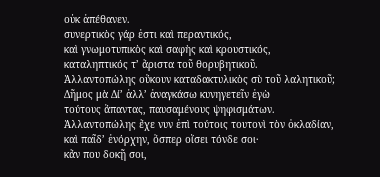οὐκ ἀπέθανεν.
συνερτικὸς γάρ ἐστι καὶ περαντικός,
καὶ γνωμοτυπικὸς καὶ σαφὴς καὶ κρουστικός,
καταληπτικός τʼ ἄριστα τοῦ θορυβητικοῦ.
Ἀλλαντοπώλης οὔκουν καταδακτυλικὸς σὺ τοῦ λαλητικοῦ;
Δῆμος μὰ Δίʼ ἀλλʼ ἀναγκάσω κυνηγετεῖν ἐγὼ
τούτους ἅπαντας, παυσαμένους ψηφισμάτων.
Ἀλλαντοπώλης ἔχε νυν ἐπὶ τούτοις τουτονὶ τὸν ὀκλαδίαν,
καὶ παῖδʼ ἐνόρχην, ὅσπερ οἴσει τόνδε σοι·
κἄν που δοκῇ σοι,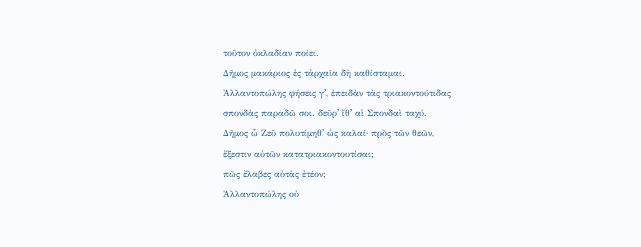τοῦτον ὀκλαδίαν ποίει.
Δῆμος μακάριος ἐς τἀρχαῖα δὴ καθίσταμαι.
Ἀλλαντοπώλης φήσεις γʼ, ἐπειδὰν τὰς τριακοντούτιδας
σπονδὰς παραδῶ σοι. δεῦρʼ ἴθʼ αἱ Σπονδαὶ ταχύ.
Δῆμος ὦ Ζεῦ πολυτίμηθʼ ὡς καλαί· πρὸς τῶν θεῶν,
ἔξεστιν αὐτῶν κατατριακοντουτίσαι;
πῶς ἔλαβες αὐτὰς ἐτέον;
Ἀλλαντοπώλης οὐ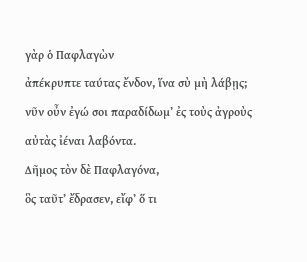γὰρ ὁ Παφλαγὼν
ἀπέκρυπτε ταύτας ἔνδον, ἵνα σὺ μὴ λάβῃς;
νῦν οὖν ἐγώ σοι παραδίδωμʼ ἐς τοὺς ἀγροὺς
αὐτὰς ἰέναι λαβόντα.
Δῆμος τὸν δὲ Παφλαγόνα,
ὃς ταῦτʼ ἔδρασεν, εἴφʼ ὅ τι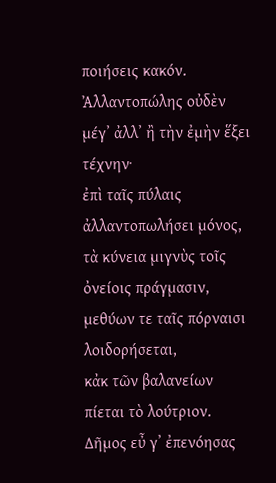ποιήσεις κακόν.
Ἀλλαντοπώλης οὐδὲν μέγʼ ἀλλʼ ἢ τὴν ἐμὴν ἕξει τέχνην·
ἐπὶ ταῖς πύλαις ἀλλαντοπωλήσει μόνος,
τὰ κύνεια μιγνὺς τοῖς ὀνείοις πράγμασιν,
μεθύων τε ταῖς πόρναισι λοιδορήσεται,
κἀκ τῶν βαλανείων πίεται τὸ λούτριον.
Δῆμος εὖ γʼ ἐπενόησας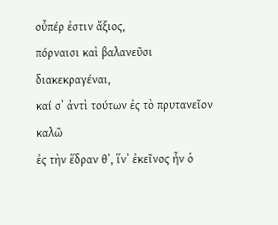οὗπέρ ἐστιν ἄξιος,
πόρναισι καὶ βαλανεῦσι διακεκραγέναι,
καί σʼ ἀντὶ τούτων ἐς τὸ πρυτανεῖον καλῶ
ἐς τὴν ἕδραν θʼ, ἵνʼ ἐκεῖνος ἦν ὁ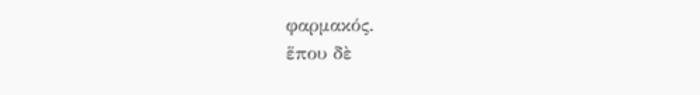φαρμακός.
ἕπου δὲ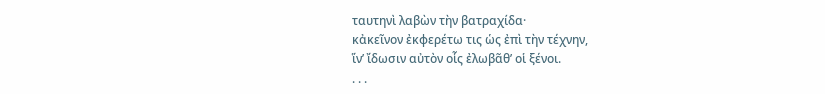ταυτηνὶ λαβὼν τὴν βατραχίδα·
κἀκεῖνον ἐκφερέτω τις ὡς ἐπὶ τὴν τέχνην,
ἵνʼ ἴδωσιν αὐτὸν οἷς ἐλωβᾶθʼ οἱ ξένοι.
. . .